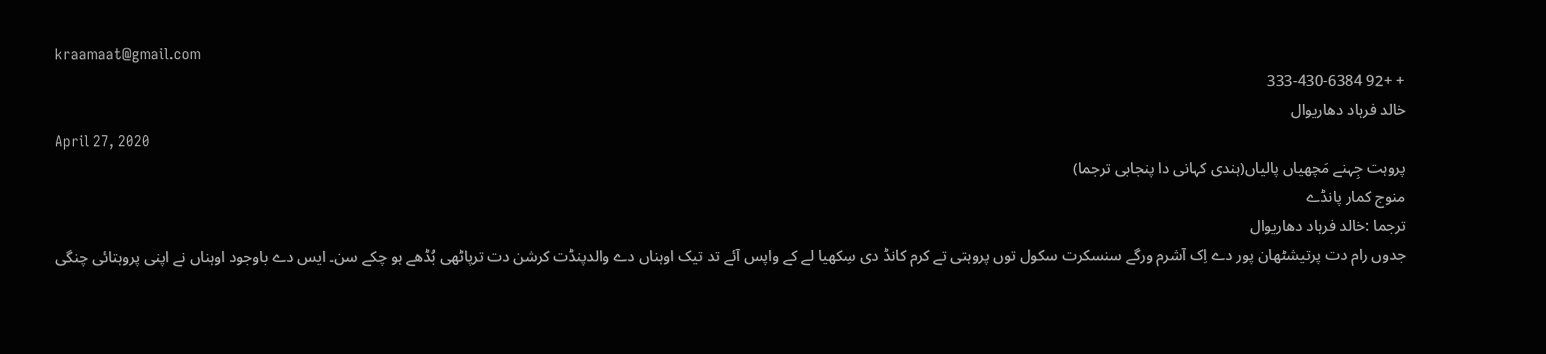kraamaat@gmail.com
+ +92 333-430-6384
خالد فرہاد دھاریوال
April 27, 2020
پروہت جِہنے مَچھیاں پالیاں(ہندی کہانی دا پنجابی ترجما)
منوج کمار پانڈے
ترجما :خالد فرہاد دھاریوال
جدوں رام دت پرتیشٹھان پور دے اِک آشرم ورگے سنسکرت سکول توں پروہتی تے کرم کانڈ دی سِکھیا لے کے واپس آئے تد تیک اوہناں دے والدپنڈت کرشن دت ترپاٹھی بُڈھے ہو چکے سن۔ ایس دے باوجود اوہناں نے اپنی پروہتائی چنگی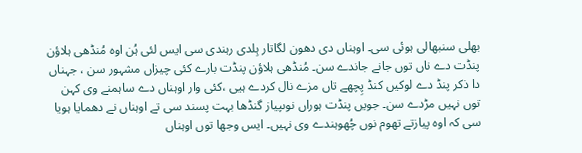بھلی سنبھالی ہوئی سی۔ اوہناں دی دھون لگاتار ہِلدی رہندی سی ایس لئی ہُن اوہ مُنڈھی ہلاؤن پنڈت دے ناں توں جانے جاندے سن۔ مُنڈھی ہلاؤن پنڈت بارے کئی چیزاں مشہور سن ، جہناں دا ذکر پنڈ دے لوکیں کنڈ پِچھے تاں مزے نال کردے ہیی ،کئی وار اوہناں دے ساہمنے وی کہن توں نہیں مڑدے سن۔ جویں پنڈت ہوراں نوںپیاز گنڈھا بہت پسند سی تے اوہناں نے دھمایا ہویا سی کہ اوہ پیازتے تھوم نوں چُھوہندے وی نہیں۔ ایس وجھا توں اوہناں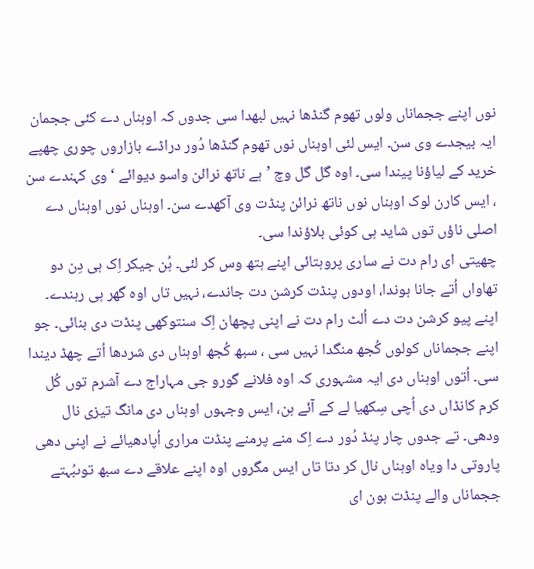نوں اپنے ججماناں ولوں تھوم گنڈھا نہیں لبھدا سی جدوں کہ اوہناں دے کئی ججمان ایہ بیجدے وی سن۔ ایس لئی اوہناں نوں تھوم گنڈھا دُور دراڈے بازاروں چوری چھپے خرید کے لیاؤنا پیندا سی۔ اوہ گل گل وچ ’ہے ناتھ نرائن واسو دیوائے ‘ وی کہندے سن ، ایس کارن لوک اوہناں نوں ناتھ نرائن پنڈت وی آکھدے سن۔ اوہناں نوں اوہناں دے اصلی ناؤں توں شاید ہی کوئی بلاؤندا سی۔
چھیتی ای رام دت نے ساری پروہتائی اپنے ہتھ وس کر لئی۔ ہُن جیکر اِک ہی دِن دو تھاواں اُتے جانا ہوندا، اودوں پنڈت کرشن دت جاندے، نہیں تاں اوہ گھر ہی رہندے۔ اپنے پیو کرشن دت دے اُلٹ رام دت نے اپنی پچھان اِک سنتوکھی پنڈت دی بنائی۔ جو اپنے ججماناں کولوں کُجھ منگدا نہیں سی ، سبھ کُجھ اوہناں دی شردھا اُتے چھڈ دیندا سی۔ اُتوں اوہناں دی ایہ مشہوری کہ اوہ فلانے گورو جی مہاراج دے آشرم توں کُل کرم کانڈاں دی اُچی سِکھیا لے کے آئے ہن، ایس وجہوں اوہناں دی مانگ تیزی نال ودھی۔ تے جدوں چار پنڈ دُور دے اِک منے پرمنے پنڈت مراری اُپادھیائے نے اپنی دھی پاروتی دا ویاہ اوہناں نال کر دتا تاں ایس مگروں اوہ اپنے علاقے دے سبھ توںبُہتے ججماناں والے پنڈت ہون ای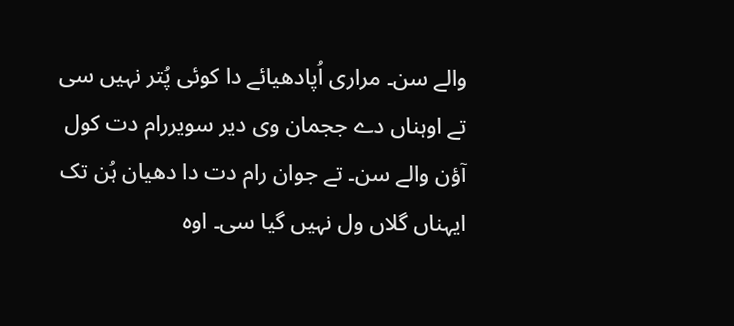والے سن۔ مراری اُپادھیائے دا کوئی پُتر نہیں سی تے اوہناں دے ججمان وی دیر سویررام دت کول آؤن والے سن۔ تے جوان رام دت دا دھیان ہُن تک ایہناں گلاں ول نہیں گیا سی۔ اوہ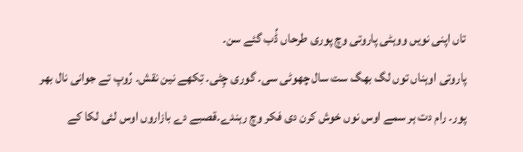تاں اپنی نویں ووہٹی پاروتی وچ پوری طرحاں ڈُب گئے سن۔
پاروتی اوہناں توں لگ بھگ ست سال چھوٹی سی۔ گوری چِٹی۔ تِکھے نین نقش۔ رُوپ تے جوانی نال بھر پور۔ رام دت ہر سمے اوس نوں خوش کرن دی فکر وچ رہندے۔قصبے دے بازاروں اوس لئی لکا کے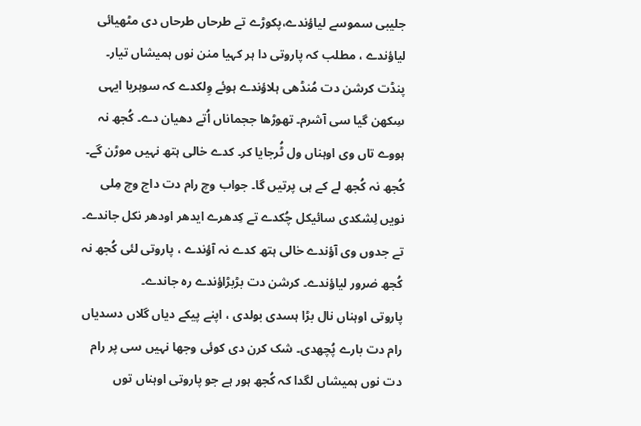جلیبی سموسے لیاؤندے،پکوڑے تے طرحاں طرحاں دی مٹھیائی لیاؤندے ، مطلب کہ پاروتی دا ہر کہیا منن نوں ہمیشاں تیار۔ پنڈت کرشن دت مُنڈھی ہلاؤندے ہوئے وِلکدے کہ سوہریا ایہی سِکھن گیا سی آشرم۔ تھوڑھا ججماناں اُتے دھیان دے۔ کُجھ نہ ہووے تاں وی اوہناں ول ٹُرجایا کر۔ کدے خالی ہتھ نہیں موڑن گے۔ کُجھ نہ کُجھ لے کے ہی پرتیں گا۔ جواب وچ رام دت داج وچ مِلی نویں لِشکدی سائیکل چُکدے تے کِدھرے ایدھر اودھر نکل جاندے۔ تے جدوں وی آؤندے خالی ہتھ کدے نہ آؤندے ، پاروتی لئی کُجھ نہ کُجھ ضرور لیاؤندے۔ کرشن دت بڑبڑاؤندے رہ جاندے۔
پاروتی اوہناں نال بڑا ہسدی بولدی ، اپنے پیکے دیاں گلاں دسدیاں رام دت بارے پُچھدی۔ شک کرن دی کوئی وجھا نہیں سی پر رام دت نوں ہمیشاں لگدا کہ کُجھ ہور ہے جو پاروتی اوہناں توں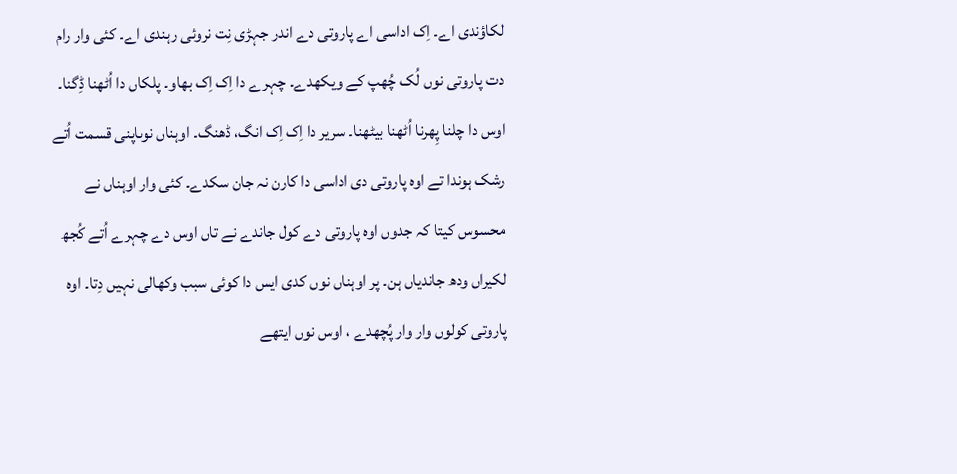لکاؤندی اے۔ اِک اداسی اے پاروتی دے اندر جہڑی نِت نروئی رہندی اے۔ کئی وار رام دت پاروتی نوں لُک چُھپ کے ویکھدے۔ چہرے دا اِک اِک بھاو۔ پلکاں دا اُٹھنا ڈِگنا۔ اوس دا چلنا پِھرنا اُٹھنا بیٹھنا۔ سریر دا اِک اِک انگ، ڈھنگ۔ اوہناں نوںاپنی قسمت اُتے رشک ہوندا تے اوہ پاروتی دی اداسی دا کارن نہ جان سکدے۔ کئی وار اوہناں نے محسوس کیتا کہ جدوں اوہ پاروتی دے کول جاندے نے تاں اوس دے چہرے اُتے کُجھ لکیراں ودھ جاندیاں ہن۔ پر اوہناں نوں کدی ایس دا کوئی سبب وکھالی نہیں دِتا۔ اوہ پاروتی کولوں وار وار پُچھدے ، اوس نوں ایتھے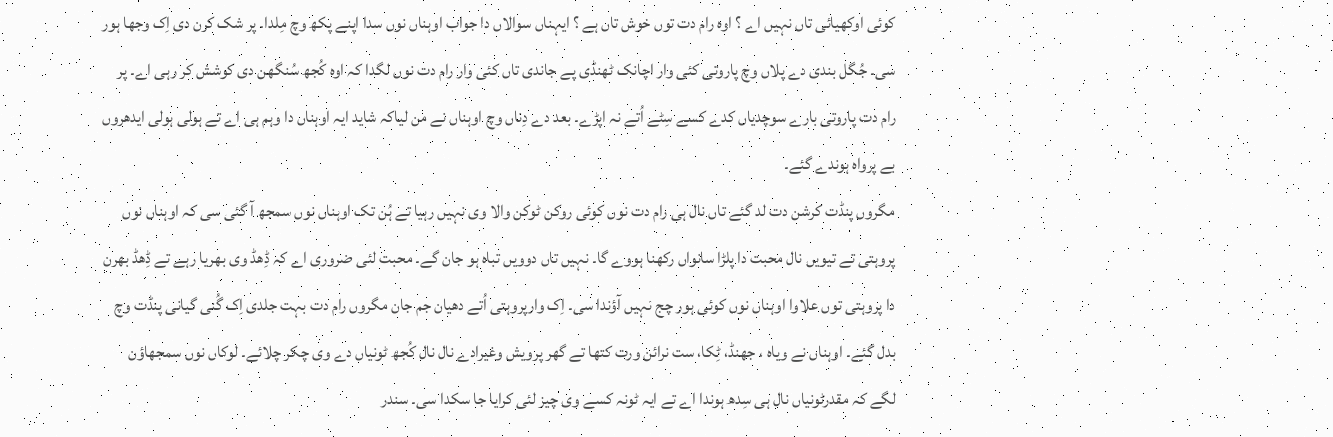کوئی اوکھیائی تاں نہیں اے ؟ اوہ رام دت توں خوش تاں ہے ؟ ایہناں سوالاں دا جواب اوہناں نوں سدا اپنے پکھ وچ مِلدا۔ پر شک کرن دی اِک وجھا ہور سی۔ جُگل بندی دے پلاں وچ پاروتی کئی وار اچانک ٹھنڈی پے جاندی تاں کئی وار رام دت نوں لگدا کہ اوہ کُجھ سُنگھن دی کوشش کر رہی اے۔ پر رام دت پاروتی بارے سوچدیاں کدے کسے سِٹے اُتے نہ اپڑے۔ بعد دے دِناں وچ اوہناں نے من لیاکہ شاید ایہ اوہناں دا وہم ہی اے تے ہولی ہولی ایدھروں بے پرواہ ہوندے گئے۔
مگروں پنڈت کرشن دت لد گئے تاں نال ہی رام دت نوں کوئی روکن ٹوکن والا وی نہیں رہیا تے ہُن تک اوہناں نوں سمجھ آ گئی سی کہ اوہناں نوں پروہتی تے تیویں نال محبت دا پلڑا سانواں رکھنا ہووے گا۔ نہیں تاں دوویں تباہ ہو جان گے۔ محبت لئی ضروری اے کہ ڈِھڈ وی بھریا رہے تے ڈِھڈ بھرن دا پروہتی توں علاوا اوہناں نوں کوئی ہور چج نہیں آؤندا سی۔ اِک وارپروہتی اُتے دھیان جم جان مگروں رام دت بہت جلدی اِک گُنی گیانی پنڈت وچ بدل گئے۔ اوہناں نے ویاہ ، جھنڈ، ٹِکا، ست نرائن ورت کتھا تے گھر پرویش وغیرادے نال نال کُجھ ٹونیاں دے وی چکر چلائے۔ لوکاں نوں سمجھاؤن لگے کہ مقدرٹونیاں نال ہی سِدھ ہوندا اے تے ایہ ٹونہ کسے وی چیز لئی کرایا جا سکدا سی۔ سندر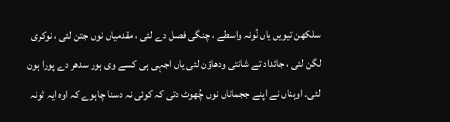سلکھن تیویں یاں نُونہ واسطے ، چنگی فصل دے لئی ، مقدمیاں نوں جتن لئی ، نوکری لگن لئی ، جائداد تے شانتی ودھاؤن لئی یاں اجہی ہی کسے وی ہور سدھر دے پورا ہون لئی۔ اوہناں نے اپنے ججماناں نوں چُھوٹ دتی کہ کوئی نہ دسنا چاہوے کہ اوہ ایہ ٹونہ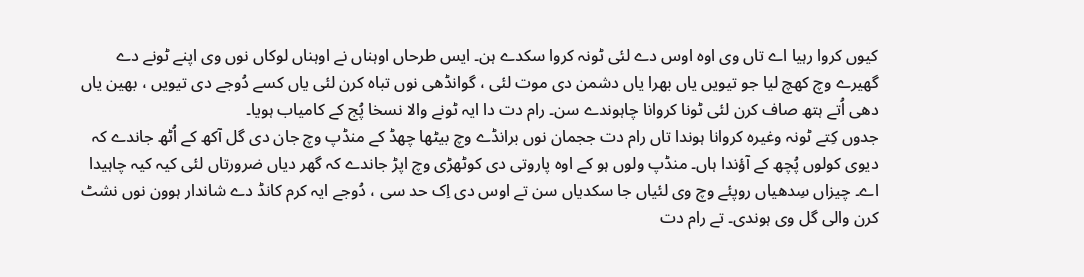کیوں کروا رہیا اے تاں وی اوہ اوس دے لئی ٹونہ کروا سکدے ہن۔ ایس طرحاں اوہناں نے اوہناں لوکاں نوں وی اپنے ٹونے دے گھیرے وچ کھچ لیا جو تیویں یاں بھرا یاں دشمن دی موت لئی ، گوانڈھی نوں تباہ کرن لئی یاں کسے دُوجے دی تیویں ، بھین یاں دھی اُتے ہتھ صاف کرن لئی ٹونا کروانا چاہوندے سن۔ رام دت دا ایہ ٹونے والا نسخا پُج کے کامیاب ہویا۔
جدوں کِتے ٹونہ وغیرہ کروانا ہوندا تاں رام دت ججمان نوں برانڈے وچ بیٹھا چھڈ کے منڈپ وچ جان دی گل آکھ کے اُٹھ جاندے کہ دیوی کولوں پُچھ کے آؤندا ہاں۔ منڈپ ولوں ہو کے اوہ پاروتی دی کوٹھڑی وچ اپڑ جاندے کہ گھر دیاں ضرورتاں لئی کیہ کیہ چاہیدا اے۔ چیزاں سِدھیاں روپئے وچ وی لئیاں جا سکدیاں سن تے اوس دی اِک حد سی ، دُوجے ایہ کرم کانڈ دے شاندار ہوون نوں نشٹ کرن والی گل وی ہوندی۔ تے رام دت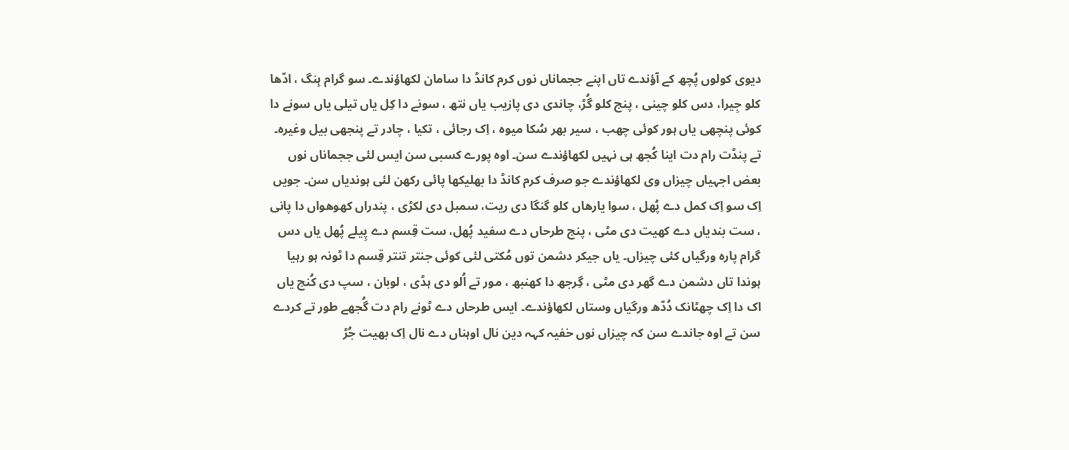دیوی کولوں پُچھ کے آؤندے تاں اپنے ججماناں نوں کرم کانڈ دا سامان لکھاؤندے۔ سو گرام ہِنگ ، ادّھا کلو جِیرا، دس کلو چینی ، پنج کلو گُڑ، چاندی دی پازیب یاں نتھ ، سونے دا کِل یاں تیلی یاں سونے دا کوئی پنچھی یاں ہور کوئی چھب ، سیر بھر سُکا میوہ ، اِک رجائی ، تکیا ، چادر تے پنجھی بیل وغیرہ۔ تے پنڈت رام دت اینا کُجھ ہی نہیں لکھاؤندے سن۔ اوہ پورے کسبی سن ایس لئی ججماناں نوں بعض اجہیاں چیزاں وی لکھاؤندے جو صرف کرم کانڈ دا بھلیکھا پائی رکھن لئی ہوندیاں سن۔ جویں اِک سو اِک کمل دے پُھل ، سوا یارھاں کلو گنگا دی ریت، سمبل دی لکڑی ، پندراں کھوھواں دا پانی ، ست بندیاں دے کھیت دی مٹی ، پنج طرحاں دے سفید پُھل، ست قِسم دے پِیلے پُھل یاں دس گرام پارہ ورگیاں کئی چیزاں۔ یاں جیکر دشمن توں مُکتی لئی کوئی جنتر تنتر قِسم دا ٹونہ ہو رہیا ہوندا تاں دشمن دے گھر دی مٹی ، گِرجھ دا کھنبھ ، مور تے اُلو دی ہڈی ، لوبان ، سپ دی کُنج یاں اک دا اِک چھٹانک دُدّھ ورگیاں وستاں لکھاؤندے۔ ایس طرحاں دے ٹونے رام دت گُجھے طور تے کردے سن تے اوہ جاندے سن کہ چیزاں نوں خفیہ کہہ دین نال اوہناں دے نال اِک بھیت جُڑ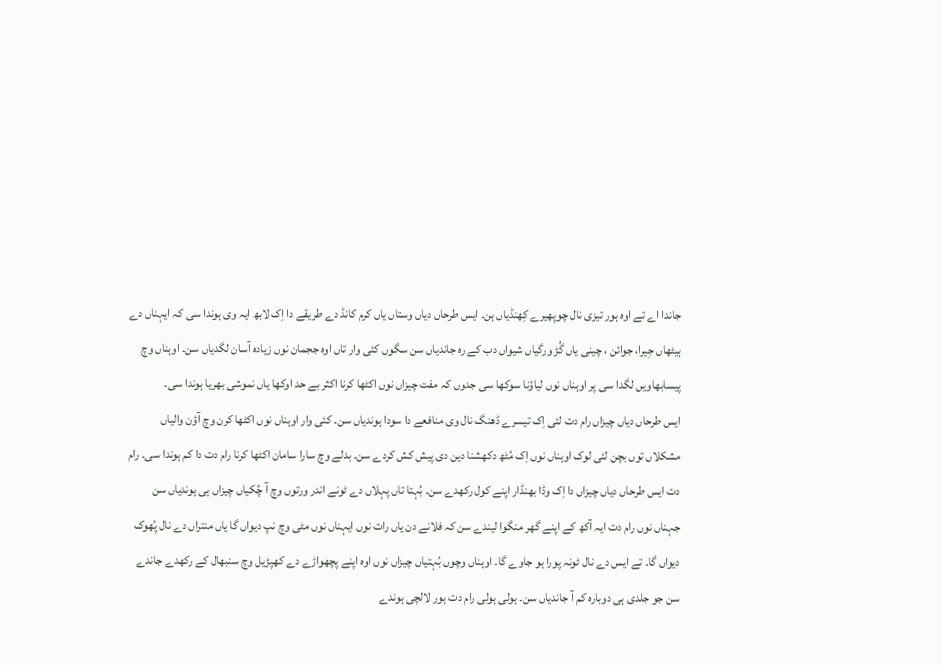جاندا اے تے اوہ ہور تیزی نال چوپھیرے کِھنڈیاں ہن۔ ایس طرحاں دیاں وستاں یاں کرم کانڈ دے طریقے دا اِک لابھ ایہ وی ہوندا سی کہ ایہناں دے ہیٹھاں جِیرا، جوائن ، چینی یاں گُڑ ورگیاں شیواں دب کے رہ جاندیاں سن سگوں کئی وار تاں اوہ ججمان نوں زیادہ آسان لگدیاں سن۔ اوہناں وچ پیسابھاویں لگدا سی پر اوہناں نوں لیاؤنا سوکھا سی جدوں کہ مفت چیزاں نوں اکٹھا کرنا اکثر بے حد اوکھا یاں نموشی بھریا ہوندا سی۔
ایس طرحاں دیاں چیزاں رام دت لئی اِک تیسرے ڈھنگ نال وی منافعے دا سودا ہوندیاں سن۔ کئی وار اوہناں نوں اکٹھا کرن وچ آؤن والیاں مشکلاں توں بچن لئی لوک اوہناں نوں اِک مُٹھ دکھشنا دین دی پیش کش کردے سن۔ بدلے وچ سارا سامان اکٹھا کرنا رام دت دا کم ہوندا سی۔ رام دت ایس طرحاں دیاں چیزاں دا اِک وڈا بھنڈار اپنے کول رکھدے سن۔ بُہتا تاں پہلاں دے ٹونے اندر ورتوں وچ آ چُکیاں چیزاں ہی ہوندیاں سن جہناں نوں رام دت ایہ آکھ کے اپنے گھر منگوا لیندے سن کہ فلانے دن یاں رات نوں ایہناں نوں مٹی وچ نپ دیواں گا یاں منتراں دے نال پُھوک دیواں گا۔ تے ایس دے نال ٹونہ پورا ہو جاوے گا۔ اوہناں وچوں بُہتیاں چیزاں نوں اوہ اپنے پچھواڑے دے کھپڑیل وچ سنبھال کے رکھدے جاندے سن جو جلدی ہی دوبارہ کم آ جاندیاں سن۔ ہولی ہولی رام دت ہور لالچی ہوندے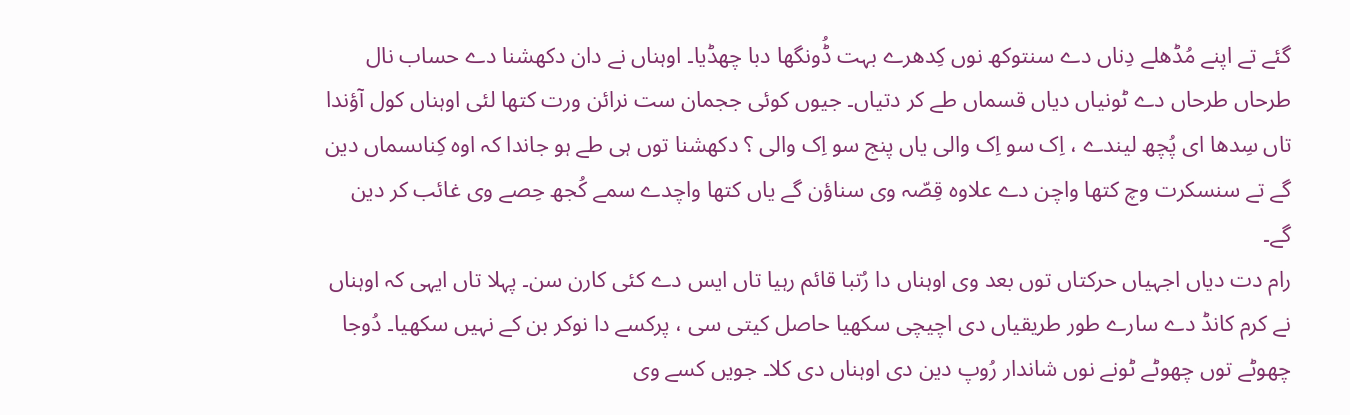گئے تے اپنے مُڈھلے دِناں دے سنتوکھ نوں کِدھرے بہت ڈُونگھا دبا چھڈیا۔ اوہناں نے دان دکھشنا دے حساب نال طرحاں طرحاں دے ٹونیاں دیاں قسماں طے کر دتیاں۔ جیوں کوئی ججمان ست نرائن ورت کتھا لئی اوہناں کول آؤندا تاں سِدھا ای پُچھ لیندے ، اِک سو اِک والی یاں پنج سو اِک والی ؟ دکھشنا توں ہی طے ہو جاندا کہ اوہ کِناںسماں دین گے تے سنسکرت وچ کتھا واچن دے علاوہ قِصّہ وی سناؤن گے یاں کتھا واچدے سمے کُجھ حِصے وی غائب کر دین گے۔
رام دت دیاں اجہیاں حرکتاں توں بعد وی اوہناں دا رُتبا قائم رہیا تاں ایس دے کئی کارن سن۔ پہلا تاں ایہی کہ اوہناں نے کرم کانڈ دے سارے طور طریقیاں دی اچیچی سکھیا حاصل کیتی سی ، پرکسے دا نوکر بن کے نہیں سکھیا۔ دُوجا چھوٹے توں چھوٹے ٹونے نوں شاندار رُوپ دین دی اوہناں دی کلا۔ جویں کسے وی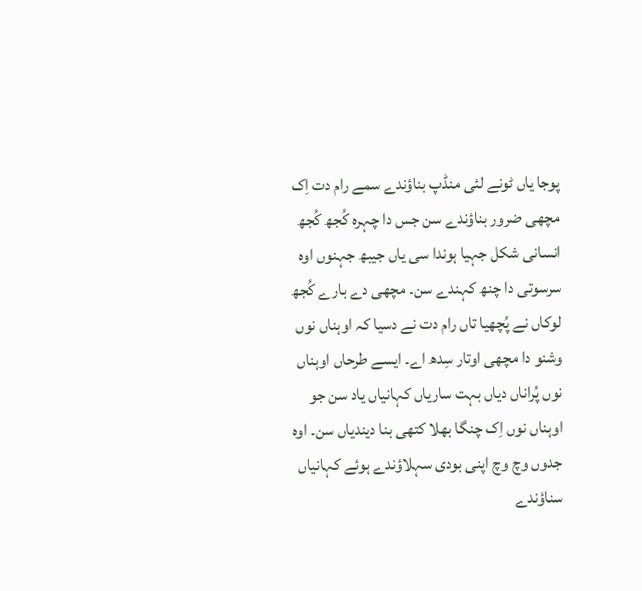پوجا یاں ٹونے لئی منڈپ بناؤندے سمے رام دت اِک مچھی ضرور بناؤندے سن جس دا چہرہ کُجھ کُجھ انسانی شکل جہیا ہوندا سی یاں جیبھ جہنوں اوہ سرسوتی دا چنھ کہندے سن۔ مچھی دے بارے کُجھ لوکاں نے پُچھیا تاں رام دت نے دسیا کہ اوہناں نوں وشنو دا مچھی اوتار سِدھ اے۔ ایسے طرحاں اوہناں نوں پُراناں دیاں بہت ساریاں کہانیاں یاد سن جو اوہناں نوں اِک چنگا بھلا کتھی بنا دیندیاں سن۔ اوہ جدوں وچ وچ اپنی بودی سہلاؤندے ہوئے کہانیاں سناؤندے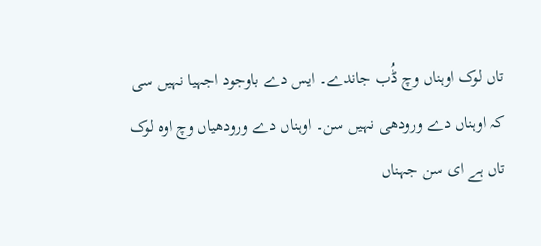تاں لوک اوہناں وچ ڈُب جاندے۔ ایس دے باوجود اجہیا نہیں سی کہ اوہناں دے ورودھی نہیں سن۔ اوہناں دے ورودھیاں وچ اوہ لوک تاں ہے ای سن جہناں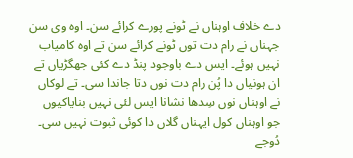دے خلاف اوہناں نے ٹونے پورے کرائے سن۔ اوہ وی سن جہناں نے رام دت توں ٹونے کرائے سن تے اوہ کامیاب نہیں ہوئے۔ ایس دے باوجود پنڈ دے کئی جھگڑیاں تے ان ہونیاں دا پُن رام دت نوں دتا جاندا سی۔ تے لوکاں نے اوہناں نوں سِدھا نشانا ایس لئی نہیں بنایاکیوں جو اوہناں کول ایہناں گلاں دا کوئی ثبوت نہیں سی۔ دُوجے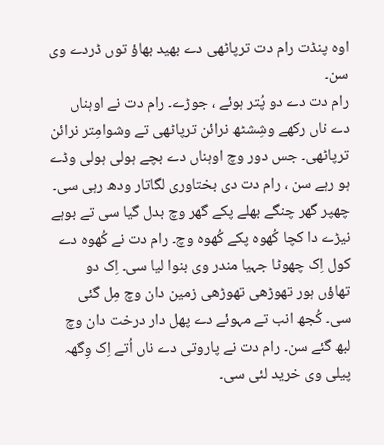اوہ پنڈت رام دت ترپاٹھی دے بھید بھاؤ توں ڈردے وی سن۔
رام دت دے دو پُتر ہوئے ، جوڑے۔ رام دت نے اوہناں دے ناں رکھے وشِشٹھ نرائن ترپاٹھی تے وشوامِتر نرائن ترپاٹھی۔ جس دور وچ اوہناں دے بچے ہولی ہولی وڈے ہو رہے سن ، رام دت دی بختاوری لگاتار ودھ رہی سی۔ چھپر گھر چنگے بھلے پکے گھر وچ بدل گیا سی تے بوہے نیڑے دا کچا کُھوہ پکے کُھوہ وچ۔ رام دت نے کُھوہ دے کول اِک چھوٹا جہیا مندر وی بنوا لیا سی۔ اِک دو تھاؤں ہور تھوڑھی تھوڑھی زمین دان وچ مِل گئی سی۔ کُجھ انب تے مہوئے دے پھل دار درخت دان وچ لبھ گئے سن۔ رام دت نے پاروتی دے ناں اُتے اِک وِگھہ پیلی وی خرید لئی سی۔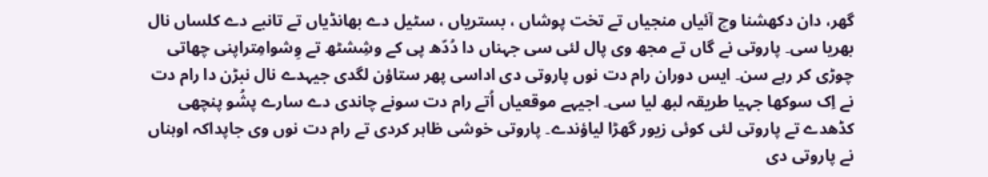گھر، دان دکھشنا وچ آئیاں منجیاں تے تخت پوشاں ، بستریاں ، سٹیل دے بھانڈیاں تے تانبے دے کلساں نال بھریا سی۔ پاروتی نے گاں تے مجھ وی پال لئی سی جہناں دا دُدّھ پی کے وشِشٹھ تے وِشوامِتراپنی چھاتی چوڑی کر رہے سن۔ ایس دوران رام دت نوں پاروتی دی اداسی پھر ستاؤن لگدی جیہدے نال نبڑن دا رام دت نے اِک سوکھا جہیا طریقہ لبھ لیا سی۔ اجیہے موقعیاں اُتے رام دت سونے چاندی دے سارے پشُو پنچھی کڈھدے تے پاروتی لئی کوئی زیور گھڑا لیاؤندے۔ پاروتی خوشی ظاہر کردی تے رام دت نوں وی جاپداکہ اوہناں نے پاروتی دی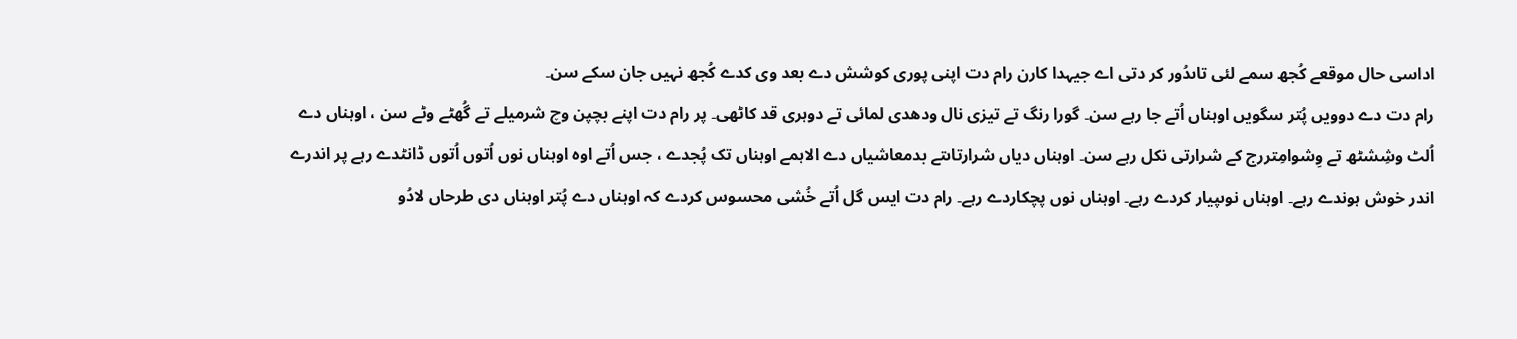اداسی حال موقعے کُجھ سمے لئی تاںدُور کر دتی اے جیہدا کارن رام دت اپنی پوری کوشش دے بعد وی کدے کُجھ نہیں جان سکے سن۔
رام دت دے دوویں پُتر سگویں اوہناں اُتے جا رہے سن۔ گورا رنگ تے تیزی نال ودھدی لمائی تے دوہری قد کاٹھی۔ پر رام دت اپنے بچپن وچ شرمیلے تے گُھٹے وٹے سن ، اوہناں دے اُلٹ وشِشٹھ تے وِشوامِتررج کے شرارتی نکل رہے سن۔ اوہناں دیاں شرارتاںتے بدمعاشیاں دے الاہمے اوہناں تک پُجدے ، جس اُتے اوہ اوہناں نوں اُتوں اُتوں ڈانٹدے رہے پر اندرے اندر خوش ہوندے رہے۔ اوہناں نوںپیار کردے رہے۔ اوہناں نوں پچکاردے رہے۔ رام دت ایس گل اُتے خُشی محسوس کردے کہ اوہناں دے پُتر اوہناں دی طرحاں لادُو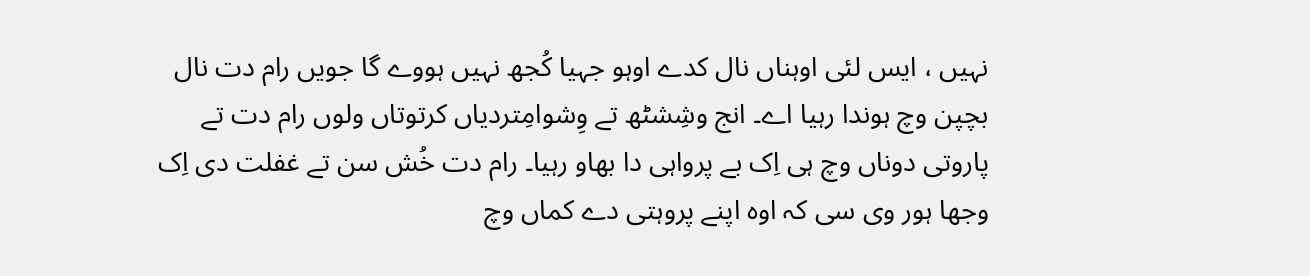نہیں ، ایس لئی اوہناں نال کدے اوہو جہیا کُجھ نہیں ہووے گا جویں رام دت نال بچپن وچ ہوندا رہیا اے۔ انج وشِشٹھ تے وِشوامِتردیاں کرتوتاں ولوں رام دت تے پاروتی دوناں وچ ہی اِک بے پرواہی دا بھاو رہیا۔ رام دت خُش سن تے غفلت دی اِک وجھا ہور وی سی کہ اوہ اپنے پروہتی دے کماں وچ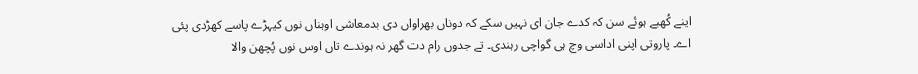اینے کُھبے ہوئے سن کہ کدے جان ای نہیں سکے کہ دوناں بھراواں دی بدمعاشی اوہناں نوں کیہڑے پاسے کھڑدی پئی اے۔ پاروتی اپنی اداسی وچ ہی گواچی رہندی۔ تے جدوں رام دت گھر نہ ہوندے تاں اوس نوں پُچھن والا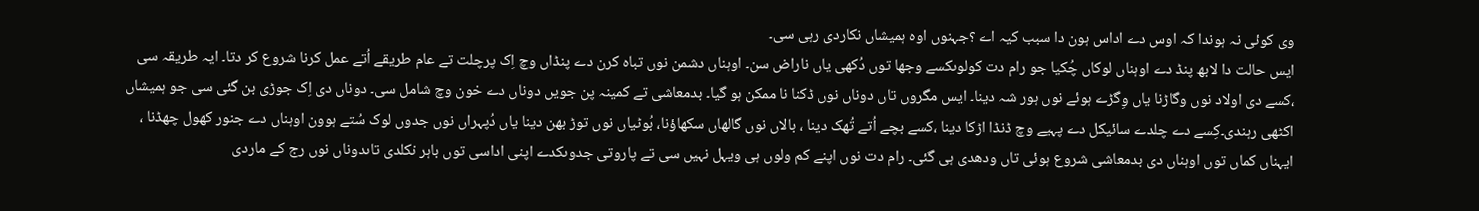وی کوئی نہ ہوندا کہ اوس دے اداس ہون دا سبب کیہ اے ؟جہنوں اوہ ہمیشاں نکاردی رہی سی۔
ایس حالت دا لابھ پنڈ دے اوہناں لوکاں چُکیا جو رام دت کولوںکسے وجھا توں دُکھی یاں ناراض سن۔ اوہناں دشمن نوں تباہ کرن دے پنڈاں وچ اِک پرچلت تے عام طریقے اُتے عمل کرنا شروع کر دتا۔ ایہ طریقہ سی ،کسے دی اولاد نوں وگاڑنا یاں وِگڑے ہوئے نوں ہور شہ دینا۔ ایس مگروں تاں دوناں نوں ڈکنا نا ممکن ہو گیا۔ بدمعاشی تے کمینہ پن جویں دوناں دے خون وچ شامل سی۔ دوناں دی اِک جوڑی بن گئی سی جو ہمیشاں اکٹھی رہندی۔کِسے دے چلدے سائیکل دے پہیے وچ ڈنڈا اڑکا دینا ،کسے بچے اُتے تُھک دینا ، بالاں نوں گالھاں سکھاؤنا، بُوٹیاں نوں توڑ بھن دینا یاں دُپہراں نوں جدوں لوک سُتے ہوون اوہناں دے جنور کھول چھڈنا ، ایہناں کماں توں اوہناں دی بدمعاشی شروع ہوئی تاں ودھدی ہی گئی۔ رام دت نوں اپنے کم ولوں ہی ویہل نہیں سی تے پاروتی جدوںکدے اپنی اداسی توں باہر نکلدی تاںدوناں نوں رج کے ماردی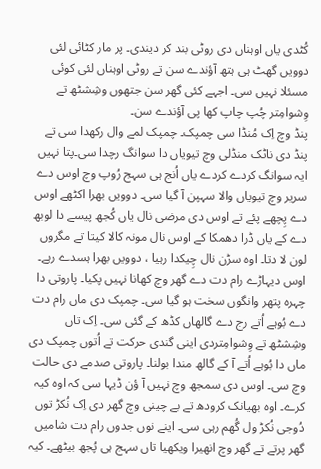کُٹدی یاں اوہناں دی روٹی بند کر دیندی۔ پر مار کٹائی لئی دوویں گھٹ ہی ہتھ آؤندے سن تے روٹی اوہناں لئی کوئی مسئلا نہیں سی۔ اجہے کئی گھر سن جتھوں وشِشٹھ تے وِشوامِتر چُپ چاپ کھا پی آؤندے سن۔
پنڈ وچ اِک مُنڈا سی چمپک۔ چمپک لمے وال رکھدا سی تے پنڈ دی ناٹک منڈلی وچ تیویاں دا سوانگ رچدا سی۔پتا نہیں ایہ سوانگ کردے کردے یاں اُنج ہی سہج رُوپ وچ اوس دے سریر وچ تیویاں والا سہپن آ گیا سی۔ دوویں بھرا اکٹھے اوس دے پِچھے پئے تے اوس دی مرضی نال یاں کُجھ پیسے دا لوبھ دے کے یاں ڈرا دھمکا کے اوس نال مونہ کالا کیتا تے مگروں لون لا دتا۔ اوہ سڑن نال چِیکدا رہیا ، دوویں بھرا ہسدے رہے۔
اوس دیہاڑے رام دت دے گھر وچ کھانا نہیں پکیا۔ پاروتی دا چہرہ پتھر وانگوں سخت ہو گیا سی۔ چمپک دی ماں رام دت دے بُوہے اُتے رج دے گالھاں کڈھ کے گئی سی۔ اِک تاں وشِشٹھ تے وِشوامِتردی اینی گندی حرکت تے اُتوں چمپک دی ماں دا بُوہے اُتے آ کے گالھ مندا بولنا۔ پاروتی صدمے دی حالت وچ سی۔ اوس دی سمجھ وچ نہیں آ ؤن ڈیہا سی کہ اوہ کیہ کرے۔ اوہ بھیانک کرودھ تے بے چینی وچ گھر دی اِک نُکڑ توں دُوجی نُکڑ ول گُھم رہی سی۔ اینے نوں جدوں رام دت شامیں گھر پرتے تے گھر وچ انھیرا ویکھیا تاں سہج ہی پُجھ بیٹھے۔ کیہ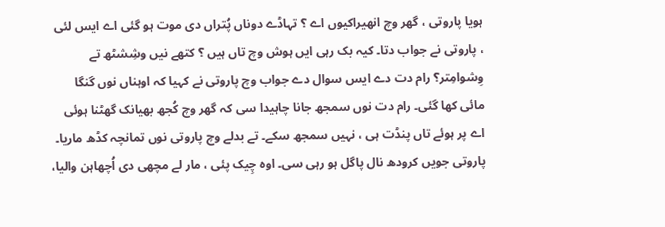ہویا پاروتی ، گھر وچ انھیراکیوں اے ؟ تہاڈے دوناں پُتراں دی موت ہو گئی اے ایس لئی ، پاروتی نے جواب دتا۔ کیہ بک رہی ایں ہوش وچ تاں ہیں ؟ کتھے نیں وشِشٹھ تے وِشوامِتر؟ رام دت دے ایس سوال دے جواب وچ پاروتی نے کہیا کہ اوہناں نوں گنگا مائی کھا گئی۔ رام دت نوں سمجھ جانا چاہیدا سی کہ گھر وچ کُجھ بھیانک گھٹنا ہوئی اے پر ہوئے تاں پنڈت ہی ، نہیں سمجھ سکے۔ تے بدلے وچ پاروتی نوں تمانچہ کڈھ ماریا۔
پاروتی جویں کرودھ نال پاگل ہو رہی سی۔ اوہ چِیک پئی ، مار لے مچھی دی اُچھاہن والیا،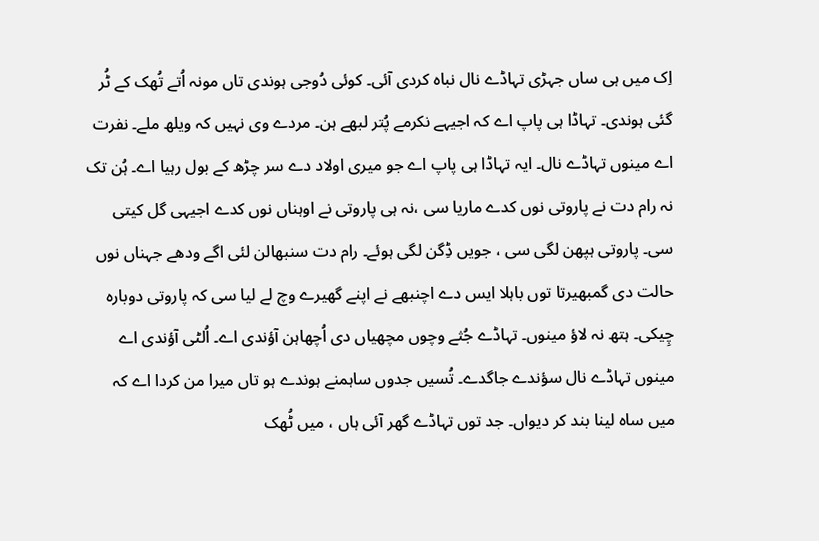اِک میں ہی ساں جہڑی تہاڈے نال نباہ کردی آئی۔ کوئی دُوجی ہوندی تاں مونہ اُتے تُھک کے ٹُر گئی ہوندی۔ تہاڈا ہی پاپ اے کہ اجیہے نکرمے پُتر لبھے ہن۔ مردے وی نہیں کہ ویلھ ملے۔ نفرت اے مینوں تہاڈے نال۔ ایہ تہاڈا ہی پاپ اے جو میری اولاد دے سر چڑھ کے بول رہیا اے۔ ہُن تک نہ رام دت نے پاروتی نوں کدے ماریا سی ،نہ ہی پاروتی نے اوہناں نوں کدے اجیہی گل کیتی سی۔ پاروتی ہپھن لگی سی ، جویں ڈِگن لگی ہوئے۔ رام دت سنبھالن لئی اگے ودھے جہناں نوں حالت دی گمبھیرتا توں باہلا ایس دے اچنبھے نے اپنے گھیرے وچ لے لیا سی کہ پاروتی دوبارہ چِیکی۔ ہتھ نہ لاؤ مینوں۔ تہاڈے جُثے وچوں مچھیاں دی اُچھاہن آؤندی اے۔ اُلٹی آؤندی اے مینوں تہاڈے نال سؤندے جاگدے۔ تُسیں جدوں ساہمنے ہوندے ہو تاں میرا من کردا اے کہ میں ساہ لینا بند کر دیواں۔ جد توں تہاڈے گھر آئی ہاں ، میں ٹُھک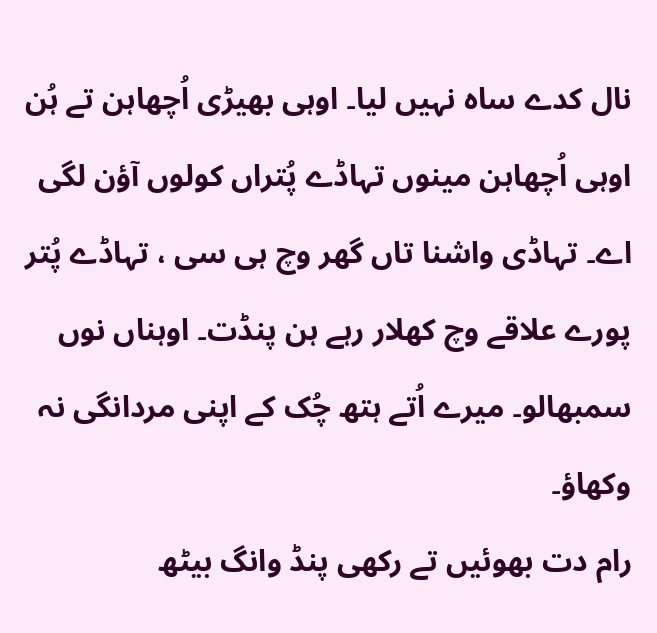نال کدے ساہ نہیں لیا۔ اوہی بھیڑی اُچھاہن تے ہُن اوہی اُچھاہن مینوں تہاڈے پُتراں کولوں آؤن لگی اے۔ تہاڈی واشنا تاں گھر وچ ہی سی ، تہاڈے پُتر پورے علاقے وچ کھلار رہے ہن پنڈت۔ اوہناں نوں سمبھالو۔ میرے اُتے ہتھ چُک کے اپنی مردانگی نہ وکھاؤ۔
رام دت بھوئیں تے رکھی پنڈ وانگ بیٹھ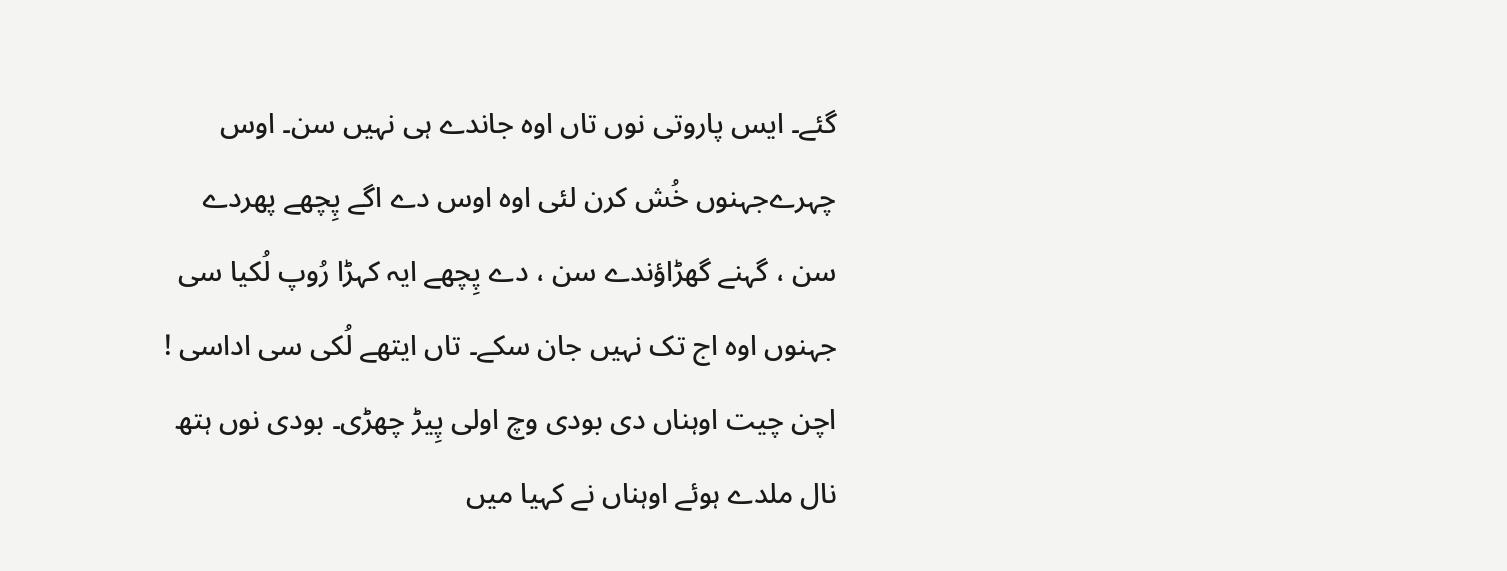گئے۔ ایس پاروتی نوں تاں اوہ جاندے ہی نہیں سن۔ اوس چہرےجہنوں خُش کرن لئی اوہ اوس دے اگے پِچھے پھردے سن ، گہنے گھڑاؤندے سن ، دے پِچھے ایہ کہڑا رُوپ لُکیا سی جہنوں اوہ اج تک نہیں جان سکے۔ تاں ایتھے لُکی سی اداسی ! اچن چیت اوہناں دی بودی وچ اولی پِیڑ چھڑی۔ بودی نوں ہتھ نال ملدے ہوئے اوہناں نے کہیا میں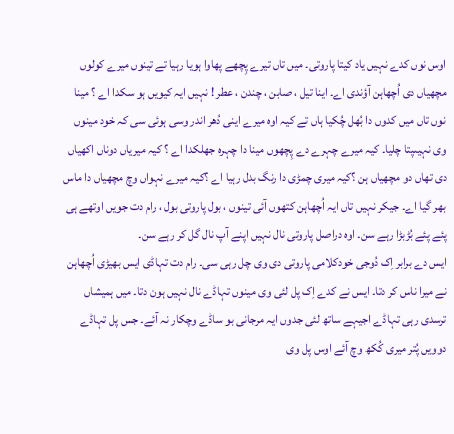اوس نوں کدے نہیں یاد کیتا پاروتی۔ میں تاں تیرے پِچھے پھاوا ہویا رہیا تے تینوں میرے کولوں مچھیاں دی اُچھاہن آؤندی اے۔ اینا تیل ، صابن ، چندن ، عطر ! نہیں ایہ کیویں ہو سکدا اے ؟ مینا نوں تاں میں کدوں دا بُھل چُکیا ہاں تے کیہ اوہ میرے اینی دُھر اندر وسی ہوئی سی کہ خود مینوں وی نہیںپتا چلیا۔ کیہ میرے چہرے دے پِچھوں مینا دا چہرہ جھلکدا اے ؟ کیہ میریاں دوناں اکھیاں دی تھاں دو مچھیاں ہن ؟کیہ میری چمڑی دا رنگ بدل رہیا اے ؟کیہ میرے نہواں وچ مچھیاں دا ماس بھر گیا اے۔ جیکر نہیں تاں ایہ اُچھاہن کتھوں آئی تینوں ، بول پاروتی بول ، رام دت جویں اوتھے ہی پئے پئے بُڑبڑا رہے سن۔ اوہ دراصل پاروتی نال نہیں اپنے آپ نال گل کر رہے سن۔
ایس دے برابر اِک دُوجی خودکلامی پاروتی دی وی چل رہی سی۔ رام دت تہاڈی ایس بھیڑی اُچھاہن نے میرا ناس کر دتا۔ ایس نے کدے اِک پل لئی وی مینوں تہاڈے نال نہیں ہون دتا۔ میں ہمیشاں ترسدی رہی تہاڈے اجیہے ساتھ لئی جدوں ایہ مرجانی بو ساڈے وچکار نہ آئے۔ جس پل تہاڈے دوویں پُتر میری کُکھ وچ آئے اوس پل وی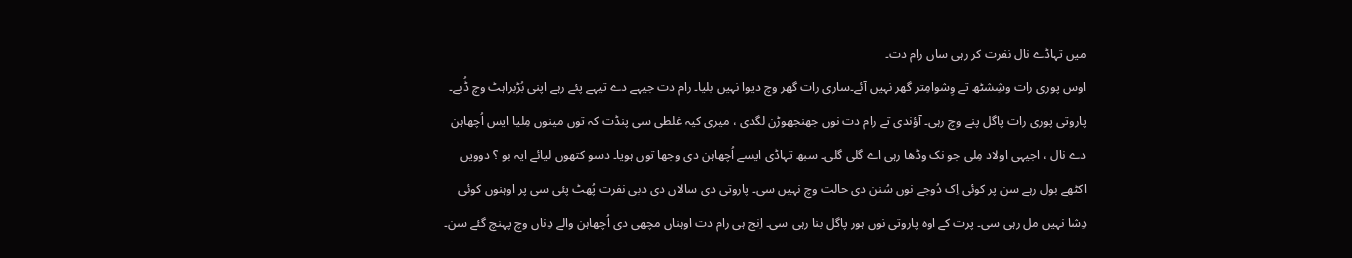میں تہاڈے نال نفرت کر رہی ساں رام دت۔
اوس پوری رات وشِشٹھ تے وِشوامِتر گھر نہیں آئے۔ساری رات گھر وچ دیوا نہیں بلیا۔ رام دت جیہے دے تیہے پئے رہے اپنی بُڑبراہٹ وچ ڈُبے۔ پاروتی پوری رات پاگل پنے وچ رہی۔ آؤندی تے رام دت نوں جھنجھوڑن لگدی ، میری کیہ غلطی سی پنڈت کہ توں مینوں مِلیا ایس اُچھاہن دے نال ، اجیہی اولاد مِلی جو نک وڈھا رہی اے گلی گلی۔ سبھ تہاڈی ایسے اُچھاہن دی وجھا توں ہویا۔ دسو کتھوں لیائے ایہ بو ؟ دوویں اکٹھے بول رہے سن پر کوئی اِک دُوجے نوں سُنن دی حالت وچ نہیں سی۔ پاروتی دی سالاں دی دبی نفرت پُھٹ پئی سی پر اوہنوں کوئی دِشا نہیں مل رہی سی۔ پرت کے اوہ پاروتی نوں ہور پاگل بنا رہی سی۔ اِنج ہی رام دت اوہناں مچھی دی اُچھاہن والے دِناں وچ پہنچ گئے سن۔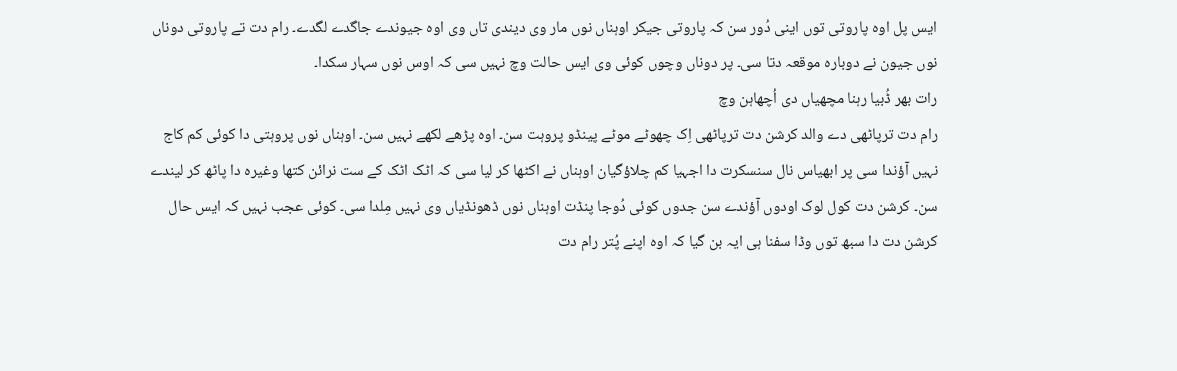ایس پل اوہ پاروتی توں اینی دُور سن کہ پاروتی جیکر اوہناں نوں مار وی دیندی تاں وی اوہ جیوندے جاگدے لگدے۔ رام دت تے پاروتی دوناں نوں جیون نے دوبارہ موقعہ دتا سی۔ پر دوناں وچوں کوئی وی ایس حالت وچ نہیں سی کہ اوس نوں سہار سکدا۔
رات بھر ڈُبیا رہنا مچھیاں دی اُچھاہن وچ
رام دت ترپاٹھی دے والد کرشن دت ترپاٹھی اِک چھوٹے موٹے پینڈو پروہت سن۔ اوہ پڑھے لکھے نہیں سن۔ اوہناں نوں پروہتی دا کوئی کم کاج نہیں آؤندا سی پر ابھیاس نال سنسکرت دا اجہیا کم چلاؤگیان اوہناں نے اکٹھا کر لیا سی کہ اٹک اٹک کے ست نرائن کتھا وغیرہ دا پاٹھ کر لیندے سن۔ کرشن دت کول لوک اودوں آؤندے سن جدوں کوئی دُوجا پنڈت اوہناں نوں ڈھونڈیاں وی نہیں مِلدا سی۔ کوئی عجب نہیں کہ ایس حال کرشن دت دا سبھ توں وڈا سفنا ہی ایہ بن گیا کہ اوہ اپنے پُتر رام دت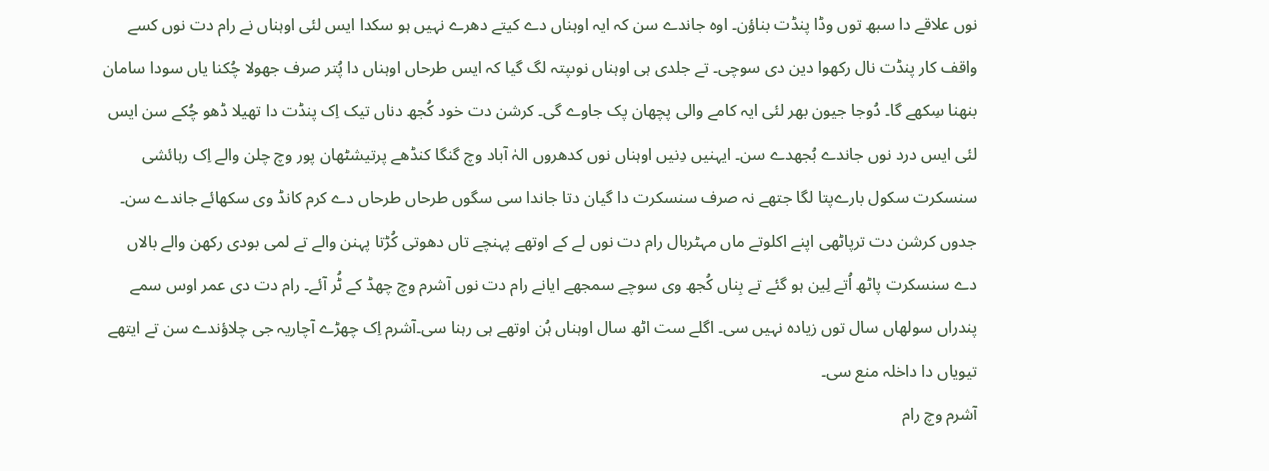نوں علاقے دا سبھ توں وڈا پنڈت بناؤن۔ اوہ جاندے سن کہ ایہ اوہناں دے کیتے دھرے نہیں ہو سکدا ایس لئی اوہناں نے رام دت نوں کسے واقف کار پنڈت نال رکھوا دین دی سوچی۔ تے جلدی ہی اوہناں نوںپتہ لگ گیا کہ ایس طرحاں اوہناں دا پُتر صرف جھولا چُکنا یاں سودا سامان بنھنا سِکھے گا۔ دُوجا جیون بھر لئی ایہ کامے والی پچھان پک جاوے گی۔ کرشن دت خود کُجھ دناں تیک اِک پنڈت دا تھیلا ڈھو چُکے سن ایس لئی ایس درد نوں جاندے بُجھدے سن۔ ایہنیں دِنیں اوہناں نوں کدھروں الہٰ آباد وچ گنگا کنڈھے پرتیشٹھان پور وچ چلن والے اِک رہائشی سنسکرت سکول بارےپتا لگا جتھے نہ صرف سنسکرت دا گیان دتا جاندا سی سگوں طرحاں طرحاں دے کرم کانڈ وی سکھائے جاندے سن۔
جدوں کرشن دت ترپاٹھی اپنے اکلوتے ماں مہٹربال رام دت نوں لے کے اوتھے پہنچے تاں دھوتی کُڑتا پہنن والے تے لمی بودی رکھن والے بالاں دے سنسکرت پاٹھ اُتے لِین ہو گئے تے بِناں کُجھ وی سوچے سمجھے ایانے رام دت نوں آشرم وچ چھڈ کے ٹُر آئے۔ رام دت دی عمر اوس سمے پندراں سولھاں سال توں زیادہ نہیں سی۔ اگلے ست اٹھ سال اوہناں ہُن اوتھے ہی رہنا سی۔آشرم اِک چھڑے آچاریہ جی چلاؤندے سن تے ایتھے تیویاں دا داخلہ منع سی۔
آشرم وچ رام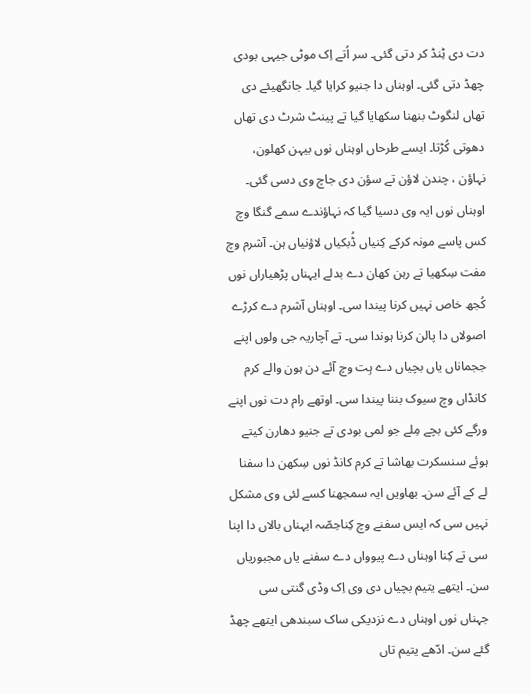دت دی ٹِنڈ کر دتی گئی۔ سر اُتے اِک موٹی جیہی بودی چھڈ دتی گئی۔ اوہناں دا جنیو کرایا گیا۔ جانگھیئے دی تھاں لنگوٹ بنھنا سکھایا گیا تے پینٹ شرٹ دی تھاں دھوتی کُڑتا۔ ایسے طرحاں اوہناں نوں بیہن کھلون، نہاؤن ، چندن لاؤن تے سؤن دی جاچ وی دسی گئی۔ اوہناں نوں ایہ وی دسیا گیا کہ نہاؤندے سمے گنگا وچ کس پاسے مونہ کرکے کِنیاں ڈُبکیاں لاؤنیاں ہن۔ آشرم وچ مفت سِکھیا تے رہن کھان دے بدلے ایہناں پڑھیاراں نوں کُجھ خاص نہیں کرنا پیندا سی۔ اوہناں آشرم دے کرڑے اصولاں دا پالن کرنا ہوندا سی۔ تے آچاریہ جی ولوں اپنے ججماناں یاں بچیاں دے ہِت وچ آئے دن ہون والے کرم کانڈاں وچ سیوک بننا پیندا سی۔ اوتھے رام دت نوں اپنے ورگے کئی بچے مِلے جو لمی بودی تے جنیو دھارن کیتے ہوئے سنسکرت بھاشا تے کرم کانڈ نوں سِکھن دا سفنا لے کے آئے سن۔ بھاویں ایہ سمجھنا کسے لئی وی مشکل نہیں سی کہ ایس سفنے وچ کِناحِصّہ ایہناں بالاں دا اپنا سی تے کِنا اوہناں دے پیوواں دے سفنے یاں مجبوریاں سن۔ ایتھے یتیم بچیاں دی وی اِک وڈی گنتی سی جہناں نوں اوہناں دے نزدیکی ساک سبندھی ایتھے چھڈ گئے سن۔ ادّھے یتیم تاں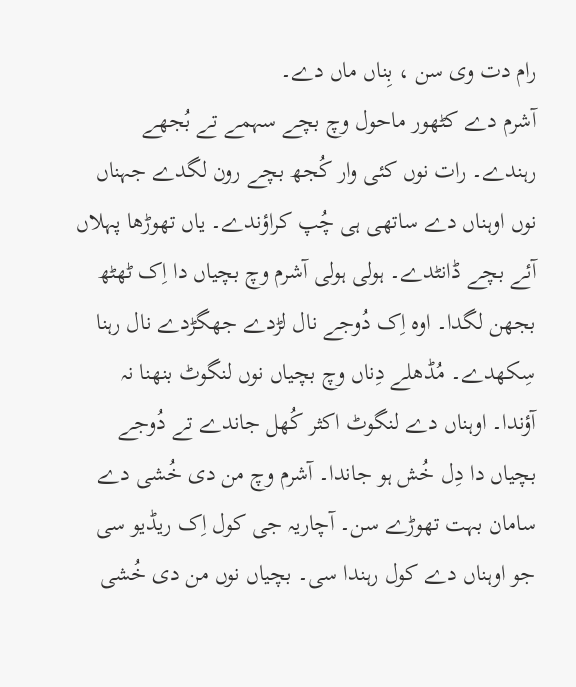رام دت وی سن ، بِناں ماں دے۔
آشرم دے کٹھور ماحول وچ بچے سہمے تے بُجھے رہندے۔ رات نوں کئی وار کُجھ بچے رون لگدے جہناں نوں اوہناں دے ساتھی ہی چُپ کراؤندے۔ یاں تھوڑھا پہلاں آئے بچے ڈانٹدے۔ ہولی ہولی آشرم وچ بچیاں دا اِک ٹھٹھ بجھن لگدا۔ اوہ اِک دُوجے نال لڑدے جھگڑدے نال رہنا سِکھدے۔ مُڈھلے دِناں وچ بچیاں نوں لنگوٹ بنھنا نہ آؤندا۔ اوہناں دے لنگوٹ اکثر کُھل جاندے تے دُوجے بچیاں دا دِل خُش ہو جاندا۔ آشرم وچ من دی خُشی دے سامان بہت تھوڑے سن۔ آچاریہ جی کول اِک ریڈیو سی جو اوہناں دے کول رہندا سی۔ بچیاں نوں من دی خُشی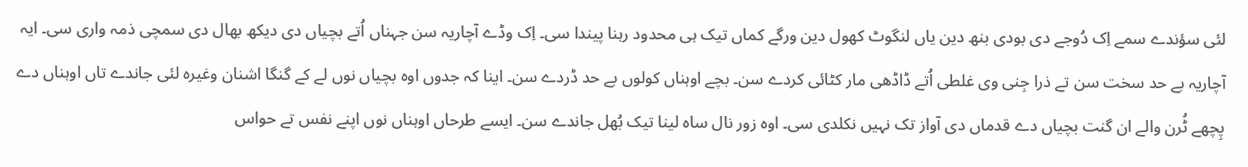لئی سؤندے سمے اِک دُوجے دی بودی بنھ دین یاں لنگوٹ کھول دین ورگے کماں تیک ہی محدود رہنا پیندا سی۔ اِک وڈے آچاریہ سن جہناں اُتے بچیاں دی دیکھ بھال دی سمچی ذمہ واری سی۔ ایہ آچاریہ بے حد سخت سن تے ذرا جِنی وی غلطی اُتے ڈاڈھی مار کٹائی کردے سن۔ بچے اوہناں کولوں بے حد ڈردے سن۔ اینا کہ جدوں اوہ بچیاں نوں لے کے گنگا اشنان وغیرہ لئی جاندے تاں اوہناں دے پِچھے ٹُرن والے ان گنت بچیاں دے قدماں دی آواز تک نہیں نکلدی سی۔ اوہ زور نال ساہ لینا تیک بُھل جاندے سن۔ ایسے طرحاں اوہناں نوں اپنے نفس تے حواس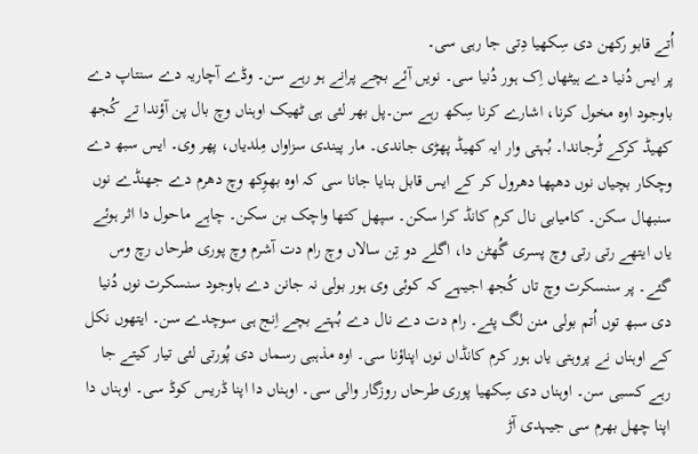اُتے قابو رکھن دی سِکھیا دِتی جا رہی سی۔
پر ایس دُنیا دے ہیٹھاں اِک ہور دُنیا سی۔ نویں آئے بچے پرانے ہو رہے سن۔ وڈے آچاریہ دے سنتاپ دے باوجود اوہ مخول کرنا، اشارے کرنا سِکھ رہے سن۔پل بھر لئی ہی ٹھیک اوہناں وچ بال پن آؤندا تے کُجھ کھیڈ کرکے ٹُرجاندا۔ بُہتی وار ایہ کھیڈ پھڑی جاندی۔ مار پیندی سزاواں مِلدیاں، پھر وی۔ ایس سبھ دے وچکار بچیاں نوں دھپھا دھرول کر کے ایس قابل بنایا جانا سی کہ اوہ بھوِکھ وچ دھرم دے جھنڈے نوں سنبھال سکن۔ کامیابی نال کرم کانڈ کرا سکن۔ سپھل کتھا واچک بن سکن۔ چاہے ماحول دا اثر ہوئے یاں ایتھے رتی رتی وچ پسری گُھٹن دا، اگلے دو تِن سالاں وچ رام دت آشرم وچ پوری طرحاں رچ وس گئے۔ پر سنسکرت وچ تاں کُجھ اجیہے کہ کوئی وی ہور بولی نہ جانن دے باوجود سنسکرت نوں دُنیا دی سبھ توں اُتم بولی منن لگ پئے۔ رام دت دے نال دے بُہتے بچے اِنج ہی سوچدے سن۔ ایتھوں نکل کے اوہناں نے پروہتی یاں ہور کرم کانڈاں نوں اپناؤنا سی۔ اوہ مذہبی رسماں دی پُورتی لئی تیار کیتے جا رہے کسبی سن۔ اوہناں دی سِکھیا پوری طرحاں روزگار والی سی۔ اوہناں دا اپنا ڈریس کوڈ سی۔ اوہناں دا اپنا چھل بھرم سی جیہدی آڑ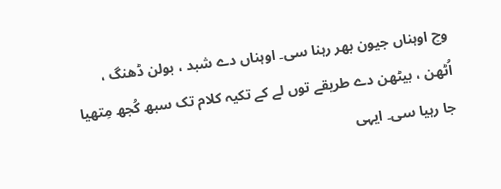وچ اوہناں جیون بھر رہنا سی۔ اوہناں دے شبد ، بولن ڈھنگ ، اُٹھن ، بیٹھن دے طریقے توں لے کے تکیہ کلام تک سبھ کُجھ مِتھیا جا رہیا سی۔ ایہی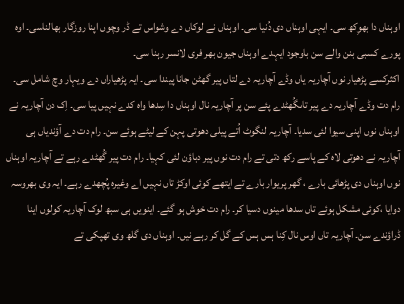اوہناں دا بھوِکھ سی۔ ایہی اوہناں دی دُنیا سی۔ اوہناں نے لوکاں دے وشواس تے ڈر وچوں اپنا روزگار بھالناسی۔ اوہ پورے کسبی بنن والے سن باوجود ایہدے اوہناں جیون بھر فری لانسر رہنا سی۔
اکثرکسے پڑھیار نوں آچاریہ یاں وڈے آچاریہ دے لتاں پیر گھٹن جانا پیندا سی۔ ایہ پڑھیاراں دے ویہار وچ شامل سی۔ رام دت وڈے آچاریہ دے پیر تاںگُھٹدے پئے سن پر آچاریہ نال اوہناں دا سِدھا واہ کدے نہیں پیا سی۔ اِک دن آچاریہ نے اوہناں نوں اپنی سیوا لئی سدیا۔ آچاریہ لنگوٹ اُتے پیلی دھوتی پہن کے لیٹے ہوئے سن۔ رام دت دے آؤندیاں ہی آچاریہ نے دھوتی لاہ کے پاسے رکھ دتی تے رام دت نوں پیر دباؤن لئی کہیا۔ رام دت پیر گُھٹدے رہے تے آچاریہ اوہناں نوں اوہناں دی پڑھائی بارے ، گھر پریوار بارے تے ایتھے کوئی اوکڑ تاں نہیں اے وغیرہ پُچھدے رہے۔ ایہ وی بھروسہ دوایا ،کوئی مشکل ہوئے تاں سدھا مینوں دسیا کر۔ رام دت خوش ہو گئے۔ اینویں ہی سبھ لوک آچاریہ کولوں اینا ڈراؤندے سن۔ آچاریہ تاں اوس نال کِنا ہس ہس کے گل کر رہے نیں۔ اوہناں دی گلھ وی تھپکی تے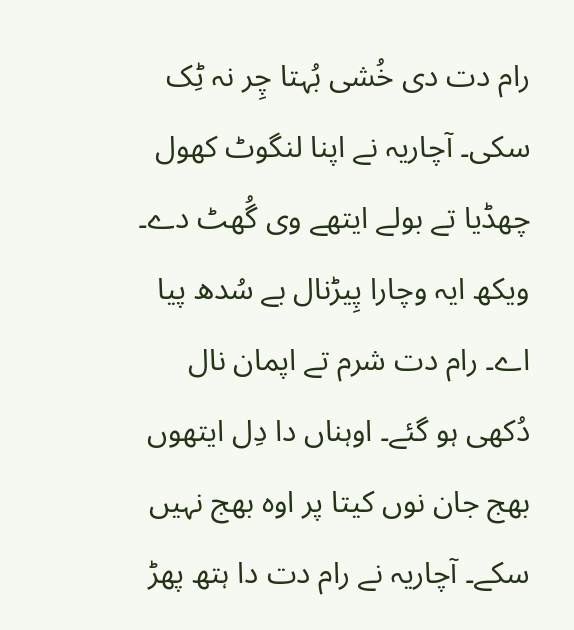رام دت دی خُشی بُہتا چِر نہ ٹِک سکی۔ آچاریہ نے اپنا لنگوٹ کھول چھڈیا تے بولے ایتھے وی گُھٹ دے۔ ویکھ ایہ وچارا پِیڑنال بے سُدھ پیا اے۔ رام دت شرم تے اپمان نال دُکھی ہو گئے۔ اوہناں دا دِل ایتھوں بھج جان نوں کیتا پر اوہ بھج نہیں سکے۔ آچاریہ نے رام دت دا ہتھ پھڑ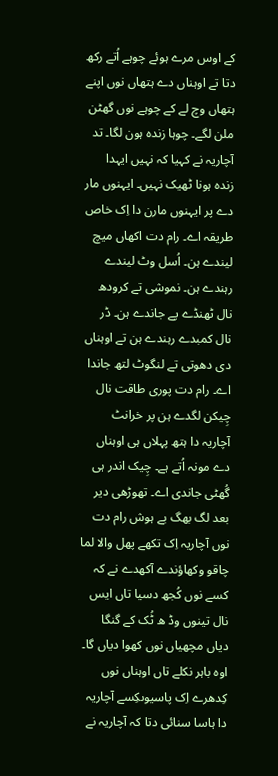کے اوس مرے ہوئے چوہے اُتے رکھ دتا تے اوہناں دے ہتھاں نوں اپنے ہتھاں وچ لے کے چوہے نوں گھٹن ملن لگے۔ چوہا زندہ ہون لگا۔ تد آچاریہ نے کہیا کہ نہیں ایہدا زندہ ہونا ٹھیک نہیں۔ ایہنوں مار دے پر ایہنوں مارن دا اِک خاص طریقہ اے۔ رام دت اکھاں میچ لیندے ہن۔ اُسل وٹ لیندے رہندے ہن۔ نموشی تے کرودھ نال ٹھنڈے پے جاندے ہن۔ ڈر نال کمبدے رہندے ہن تے اوہناں دی دھوتی تے لنگوٹ لتھ جاندا اے۔ رام دت پوری طاقت نال چِیکن لگدے ہن پر خرانٹ آچاریہ دا ہتھ پہلاں ہی اوہناں دے مونہ اُتے ہے۔ چِیک اندر ہی گُھٹی جاندی اے۔ تھوڑھی دیر بعد لگ بھگ بے ہوش رام دت نوں آچاریہ اِک تکھے پھل والا لما چاقو وکھاؤندے آکھدے نے کہ کسے نوں کُجھ دسیا تاں ایس نال تینوں وڈ ھ ٹُک کے گنگا دیاں مچھیاں نوں کھوا دیاں گا۔ اوہ باہر نکلے تاں اوہناں نوں کِدھرے اِک پاسیوںکِسے آچاریہ دا ہاسا سنائی دتا کہ آچاریہ نے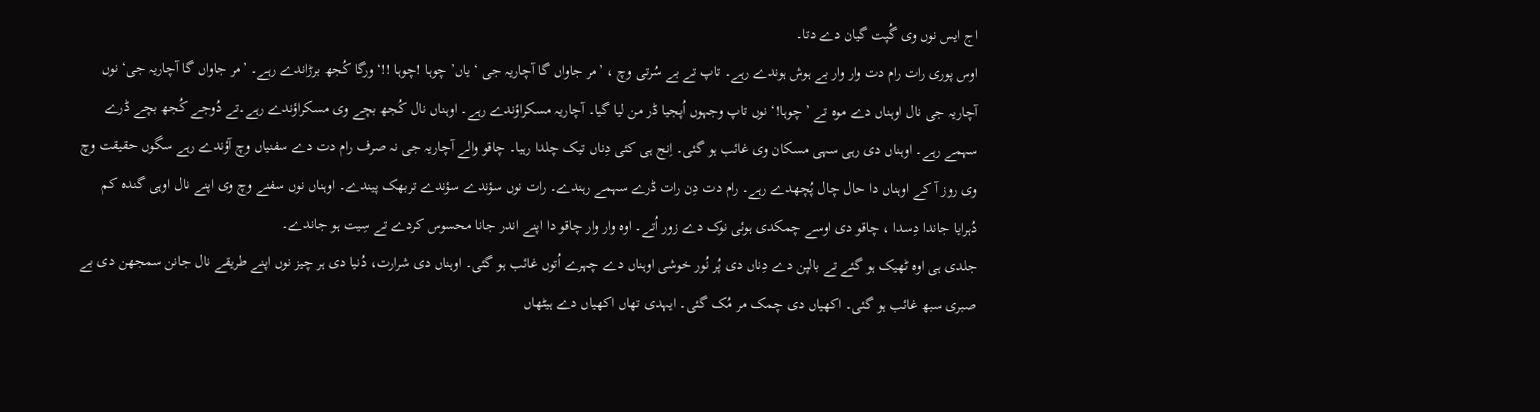اج ایس نوں وی گُپت گیان دے دتا۔
اوس پوری رات رام دت وار وار بے ہوش ہوندے رہے۔ تاپ تے بے سُرتی وچ ، ’مر جاواں گا آچاریہ جی ‘ یاں’ چوہا !چوہا !!‘ورگا کُجھ برڑاندے رہے۔ ’مر جاواں گا آچاریہ جی‘ نوں آچاریہ جی نال اوہناں دے موہ تے ’ چوہا!‘ نوں تاپ وجہوں اُپجیا ڈر من لیا گیا۔ آچاریہ مسکراؤندے رہے۔ اوہناں نال کُجھ بچے وی مسکراؤندے رہے۔تے دُوجے کُجھ بچے ڈرے سہمے رہے۔ اوہناں دی رہی سہی مسکان وی غائب ہو گئی۔ اِنج ہی کئی دِناں تیک چلدا رہیا۔ چاقو والے آچاریہ جی نہ صرف رام دت دے سفنیاں وچ آؤندے رہے سگوں حقیقت وچ وی روز آ کے اوہناں دا حال چال پُچھدے رہے۔ رام دت دِن رات ڈرے سہمے رہندے۔ رات نوں سؤندے سؤندے تربھک پیندے۔ اوہناں نوں سفنے وچ وی اپنے نال اوہی گندہ کم دُہرایا جاندا دِسدا ، چاقو دی اوسے چمکدی ہوئی نوک دے زور اُتے۔ اوہ وار وار چاقو دا اپنے اندر جانا محسوس کردے تے سِیت ہو جاندے۔
جلدی ہی اوہ ٹھیک ہو گئے تے بالپن دے دِناں دی پُر نُور خوشی اوہناں دے چہرے اُتوں غائب ہو گئی۔ اوہناں دی شرارت، دُنیا دی ہر چیز نوں اپنے طریقے نال جانن سمجھن دی بے صبری سبھ غائب ہو گئی۔ اکھیاں دی چمک مر مُک گئی۔ ایہدی تھاں اکھیاں دے ہیٹھاں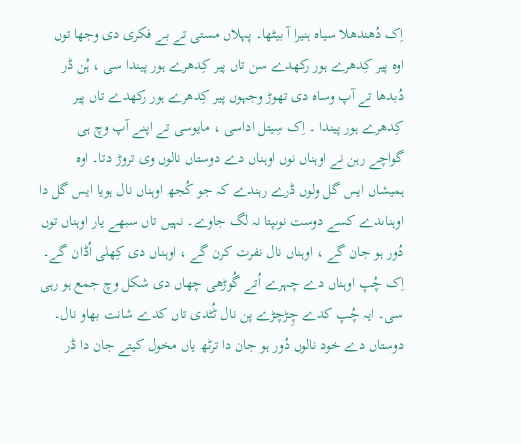اِک دُھندھلا سیاہ ہنیرا آ بیٹھا۔ پہلاں مستی تے بے فکری دی وجھا توں اوہ پیر کِدھرے ہور رکھدے سن تاں پیر کِدھرے ہور پیندا سی ، ہُن ڈر دُبدھا تے آپ وساہ دی تھوڑ وجہوں پیر کِدھرے ہور رکھدے تاں پیر کِدھرے ہور پیندا ۔ اِک سِیتل اداسی ، مایوسی تے اپنے آپ وچ ہی گواچے رہن نے اوہناں نوں اوہناں دے دوستاں نالوں وی تروڑ دتا۔ اوہ ہمیشاں ایس گل ولوں ڈرے رہندے کہ جو کُجھ اوہناں نال ہویا ایس گل دا اوہناںدے کسے دوست نوںپتا نہ لگ جاوے۔ نہیں تاں سبھے یار اوہناں توں دُور ہو جان گے ، اوہناں نال نفرت کرن گے ، اوہناں دی کِھلی اُڈان گے۔ اِک چُپ اوہناں دے چہرے اُتے گُوڑھی چھاں دی شکل وچ جمع ہو رہی سی۔ ایہ چُپ کدے چِڑچڑے پن نال ٹُٹدی تاں کدے شانت بھاو نال۔ دوستاں دے خود نالوں دُور ہو جان دا ترٹھ یاں مخول کیتے جان دا ڈر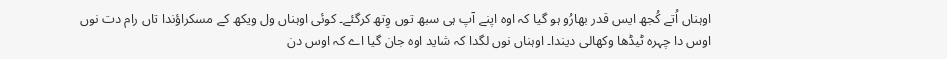اوہناں اُتے کُجھ ایس قدر بھارُو ہو گیا کہ اوہ اپنے آپ ہی سبھ توں وِتھ کرگئے۔ کوئی اوہناں ول ویکھ کے مسکراؤندا تاں رام دت نوں اوس دا چہرہ ٹیڈھا وکھالی دیندا۔ اوہناں نوں لگدا کہ شاید اوہ جان گیا اے کہ اوس دن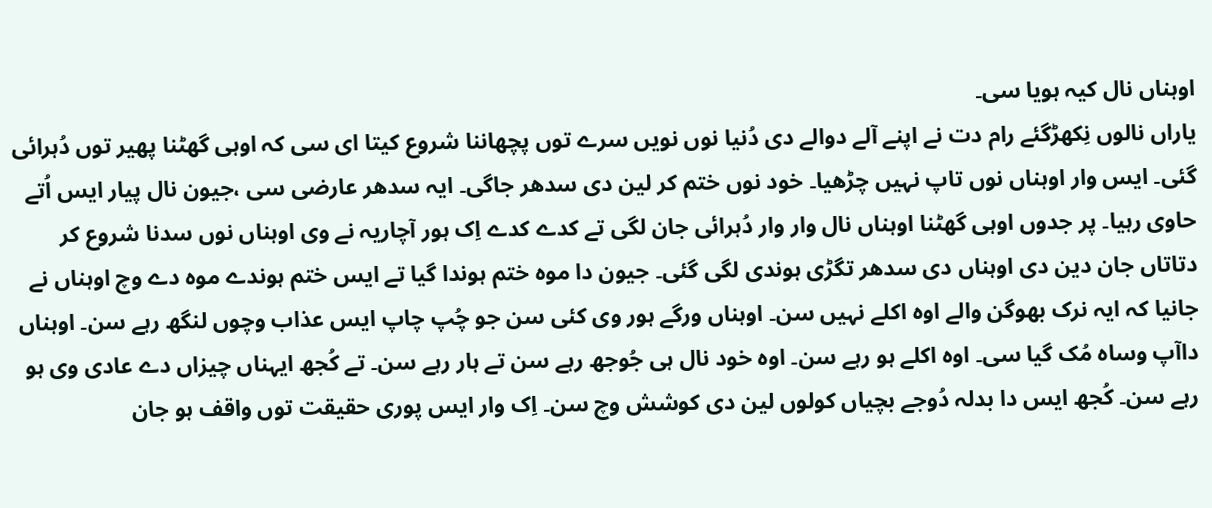اوہناں نال کیہ ہویا سی۔
یاراں نالوں نِکھڑگئے رام دت نے اپنے آلے دوالے دی دُنیا نوں نویں سرے توں پچھاننا شروع کیتا ای سی کہ اوہی گھٹنا پھیر توں دُہرائی گئی۔ ایس وار اوہناں نوں تاپ نہیں چڑھیا۔ خود نوں ختم کر لین دی سدھر جاگی۔ ایہ سدھر عارضی سی ،جیون نال پیار ایس اُتے حاوی رہیا۔ پر جدوں اوہی گھٹنا اوہناں نال وار وار دُہرائی جان لگی تے کدے کدے اِک ہور آچاریہ نے وی اوہناں نوں سدنا شروع کر دتاتاں جان دین دی اوہناں دی سدھر تگڑی ہوندی لگی گئی۔ جیون دا موہ ختم ہوندا گیا تے ایس ختم ہوندے موہ دے وچ اوہناں نے جانیا کہ ایہ نرک بھوگن والے اوہ اکلے نہیں سن۔ اوہناں ورگے ہور وی کئی سن جو چُپ چاپ ایس عذاب وچوں لنگھ رہے سن۔ اوہناں داآپ وساہ مُک گیا سی۔ اوہ اکلے ہو رہے سن۔ اوہ خود نال ہی جُوجھ رہے سن تے ہار رہے سن۔ تے کُجھ ایہناں چیزاں دے عادی وی ہو رہے سن۔ کُجھ ایس دا بدلہ دُوجے بچیاں کولوں لین دی کوشش وچ سن۔ اِک وار ایس پوری حقیقت توں واقف ہو جان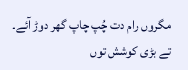مگروں رام دت چُپ چاپ گھر دوڑ آئے۔ تے بڑی کوشش توں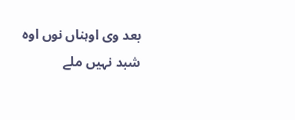بعد وی اوہناں نوں اوہ شبد نہیں ملے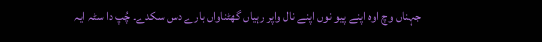جہناں وچ اوہ اپنے پیو نوں اپنے نال واپر رہیاں گھٹناواں بارے دس سکدے۔ چُپ دا سٹہ ایہ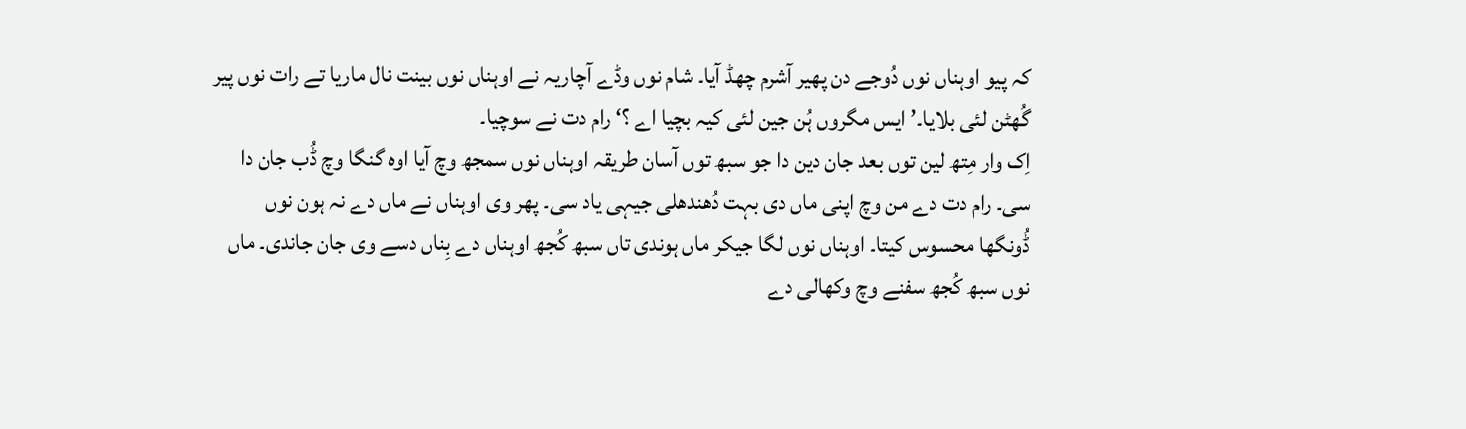کہ پیو اوہناں نوں دُوجے دن پھیر آشرم چھڈ آیا۔ شام نوں وڈے آچاریہ نے اوہناں نوں بینت نال ماریا تے رات نوں پیر گُھٹن لئی بلایا۔’ ایس مگروں ہُن جین لئی کیہ بچیا اے ؟‘ رام دت نے سوچیا۔
اِک وار مِتھ لین توں بعد جان دین دا جو سبھ توں آسان طریقہ اوہناں نوں سمجھ وچ آیا اوہ گنگا وچ ڈُب جان دا سی۔ رام دت دے من وچ اپنی ماں دی بہت دُھندھلی جیہی یاد سی۔ پھر وی اوہناں نے ماں دے نہ ہون نوں ڈُونگھا محسوس کیتا۔ اوہناں نوں لگا جیکر ماں ہوندی تاں سبھ کُجھ اوہناں دے بِناں دسے وی جان جاندی۔ ماں نوں سبھ کُجھ سفنے وچ وکھالی دے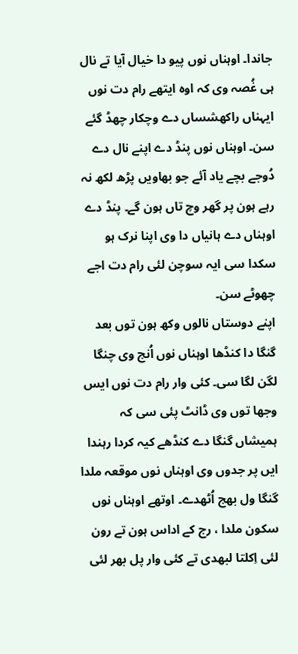جاندا۔ اوہناں نوں پیو دا خیال آیا تے نال ہی غُصہ وی کہ اوہ ایتھے رام دت نوں ایہناں راکھشساں دے وچکار چھڈ گئے سن۔ اوہناں نوں پنڈ دے اپنے نال دے دُوجے بچے یاد آئے جو بھاویں پڑھ لکھ نہ رہے ہون پر گھر وچ تاں ہون گے۔ پنڈ دے اوہناں دے ہانیاں دا وی اپنا نرک ہو سکدا سی ایہ سوچن لئی رام دت اجے چھوٹے سن۔
اپنے دوستاں نالوں وکھ ہون توں بعد گنگا دا کنڈھا اوہناں نوں اُنج وی چنگا لگن لگا سی۔ کئی وار رام دت نوں ایس وجھا توں وی ڈانٹ پئی سی کہ ہمیشاں گنگا دے کنڈھے کیہ کردا رہندا ایں پر جدوں وی اوہناں نوں موقعہ ملدا گنگا ول بھج اُٹھدے۔ اوتھے اوہناں نوں سکون ملدا ، رج کے اداس ہون تے رون لئی اِکلتا لبھدی تے کئی وار پل بھر لئی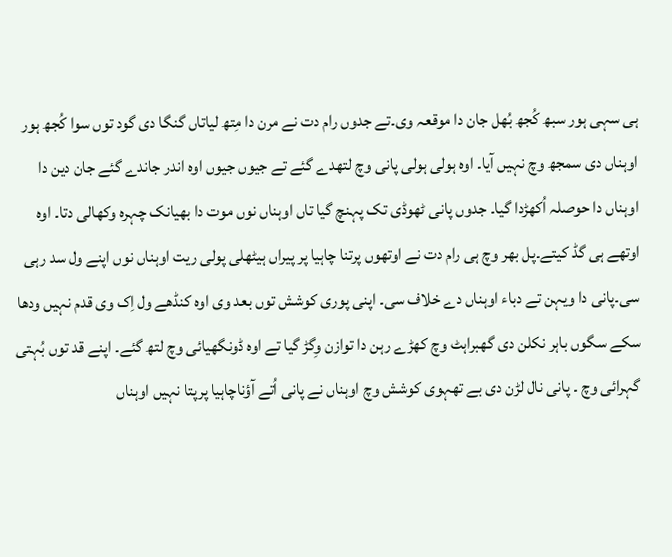ہی سہی ہور سبھ کُجھ بُھل جان دا موقعہ وی۔تے جدوں رام دت نے مرن دا مِتھ لیاتاں گنگا دی گود توں سوا کُجھ ہور اوہناں دی سمجھ وچ نہیں آیا۔ اوہ ہولی ہولی پانی وچ لتھدے گئے تے جیوں جیوں اوہ اندر جاندے گئے جان دین دا اوہناں دا حوصلہ اُکھڑدا گیا۔ جدوں پانی ٹھوڈی تک پہنچ گیا تاں اوہناں نوں موت دا بھیانک چہرہ وکھالی دتا۔ اوہ اوتھے ہی گڈ کیتے۔پل بھر وچ ہی رام دت نے اوتھوں پرتنا چاہیا پر پیراں ہیٹھلی پولی ریت اوہناں نوں اپنے ول سد رہی سی۔پانی دا ویہن تے دباء اوہناں دے خلاف سی۔ اپنی پوری کوشش توں بعد وی اوہ کنڈھے ول اِک وی قدم نہیں ودھا سکے سگوں باہر نکلن دی گھبراہٹ وچ کھڑے رہن دا توازن وِگڑ گیا تے اوہ ڈونگھیائی وچ لتھ گئے۔ اپنے قد توں بُہتی گہرائی وچ ۔ پانی نال لڑن دی بے تھہوی کوشش وچ اوہناں نے پانی اُتے آؤناچاہیا پرپتا نہیں اوہناں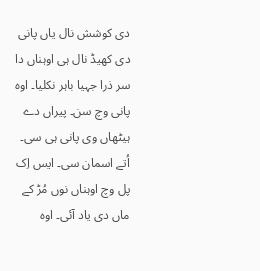دی کوشش نال یاں پانی دی کھیڈ نال ہی اوہناں دا سر ذرا جہیا باہر نکلیا۔ اوہ پانی وچ سن۔ پیراں دے ہیٹھاں وی پانی ہی سی۔ اُتے اسمان سی۔ ایس اِک پل وچ اوہناں نوں مُڑ کے ماں دی یاد آئی۔ اوہ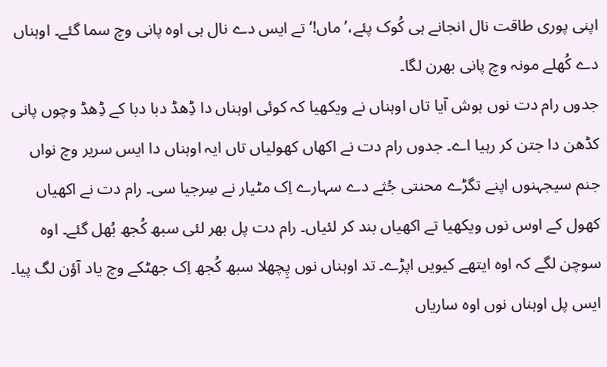اپنی پوری طاقت نال انجانے ہی کُوک پئے،’ماں!‘تے ایس دے نال ہی اوہ پانی وچ سما گئے۔ اوہناں دے کُھلے مونہ وچ پانی بھرن لگا۔
جدوں رام دت نوں ہوش آیا تاں اوہناں نے ویکھیا کہ کوئی اوہناں دا ڈِھڈ دبا دبا کے ڈِھڈ وچوں پانی کڈھن دا جتن کر رہیا اے۔ جدوں رام دت نے اکھاں کھولیاں تاں ایہ اوہناں دا ایس سریر وچ نواں جنم سیجہنوں اپنے تگڑے محنتی جُثے دے سہارے اِک مٹیار نے سِرجیا سی۔ رام دت نے اکھیاں کھول کے اوس نوں ویکھیا تے اکھیاں بند کر لئیاں۔ رام دت پل بھر لئی سبھ کُجھ بُھل گئے۔ اوہ سوچن لگے کہ اوہ ایتھے کیویں اپڑے۔ تد اوہناں نوں پِچھلا سبھ کُجھ اِک جھٹکے وچ یاد آؤن لگ پیا۔ ایس پل اوہناں نوں اوہ ساریاں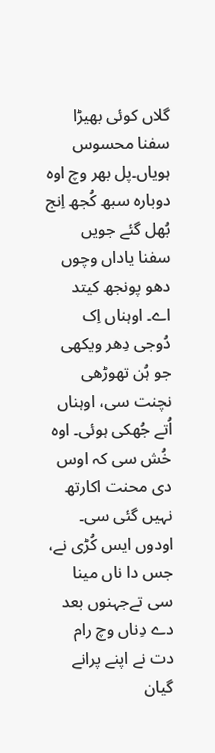گلاں کوئی بھیڑا سفنا محسوس ہویاں۔پل بھر وچ اوہ دوبارہ سبھ کُجھ اِنج بُھل گئے جویں سفنا یاداں وچوں دھو پونجھ کیتد اے۔ اوہناں اِک دُوجی دِھر ویکھی جو ہُن تھوڑھی نچنت سی، اوہناں اُتے جُھکی ہوئی۔ اوہ خُش سی کہ اوس دی محنت اکارتھ نہیں گئی سی۔
اودوں ایس کُڑی نے، جس دا ناں مینا سی تےجہنوں بعد دے دِناں وچ رام دت نے اپنے پرانے گیان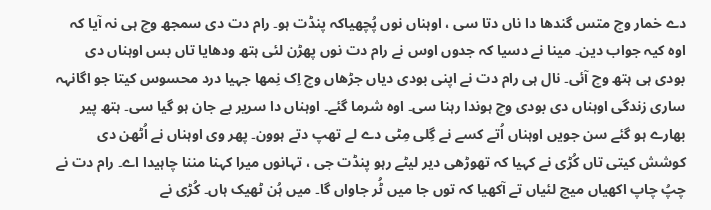دے خمار وچ متس گندھا دا ناں دتا سی ، اوہناں نوں پُچھیاکہ پنڈت ہو۔ رام دت دی سمجھ وچ ہی نہ آیا کہ اوہ کیہ جواب دین۔ مینا نے دسیا کہ جدوں اوس نے رام دت نوں پھڑن لئی ہتھ ودھایا تاں بس اوہناں دی بودی ہی ہتھ وچ آئی۔ نال ہی رام دت نے اپنی بودی دیاں جڑھاں وچ اِک نِمھا جہیا درد محسوس کیتا جو اگانہہ ساری زندگی اوہناں دی بودی وچ ہوندا رہنا سی۔ اوہ شرما گئے۔ اوہناں دا سریر بے جان ہو گیا سی۔ ہتھ پیر بھارے ہو گئے سن جویں اوہناں اُتے کسے نے گِلی مِٹی دے لے تھپ دتے ہوون۔ پھر وی اوہناں نے اُٹھن دی کوشش کیتی تاں کُڑی نے کہیا کہ تھوڑھی دیر لیٹے رہو پنڈت جی ، تہانوں میرا کہنا مننا چاہیدا اے۔ رام دت نے چپُ چاپ اکھیاں میچ لئیاں تے آکھیا کہ توں جا میں ٹُر جاواں گا۔ میں ہُن ٹھیک ہاں۔ کُڑی نے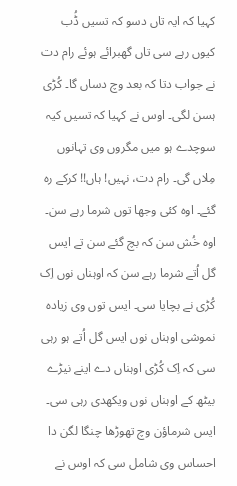کہیا کہ ایہ تاں دسو کہ تسیں ڈُب کیوں رہے سی تاں گھبرائے ہوئے رام دت نے جواب دتا کہ بعد وچ دساں گا۔ کُڑی ہسن لگی۔ اوس نے کہیا کہ تسیں کیہ سوچدے ہو میں مگروں وی تہانوں مِلاں گی۔ رام دت، نہیں! ہاں!! کرکے رہ گئے۔ اوہ کئی وجھا توں شرما رہے سن۔ اوہ خُش سن کہ بچ گئے سن تے ایس گل اُتے شرما رہے سن کہ اوہناں نوں اِک کُڑی نے بچایا سی۔ ایس توں وی زیادہ نموشی اوہناں نوں ایس گل اُتے ہو رہی سی کہ اِک کُڑی اوہناں دے اینے نیڑے بیٹھ کے اوہناں نوں ویکھدی رہی سی۔ ایس شرماؤن وچ تھوڑھا چنگا لگن دا احساس وی شامل سی کہ اوس نے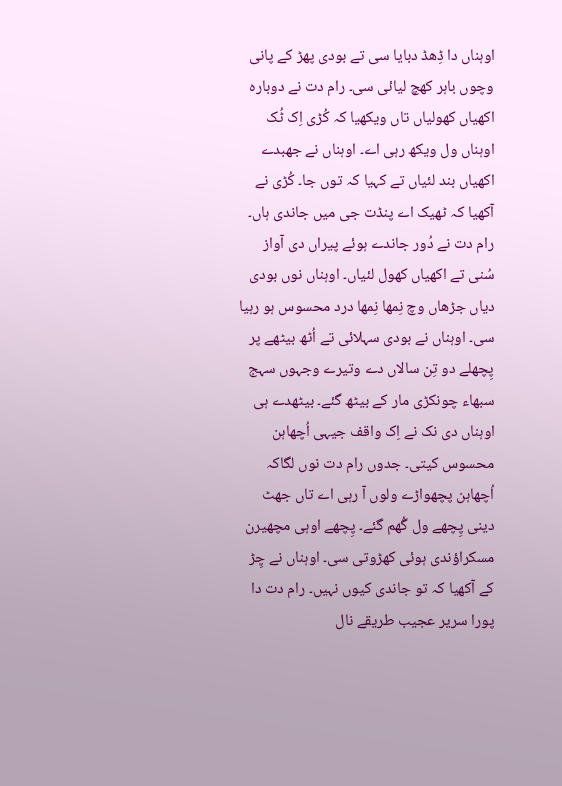اوہناں دا ڈِھڈ دبایا سی تے بودی پھڑ کے پانی وچوں باہر کھچ لیائی سی۔ رام دت نے دوبارہ اکھیاں کھولیاں تاں ویکھیا کہ کُڑی اِک ٹُک اوہناں ول ویکھ رہی اے۔ اوہناں نے جھبدے اکھیاں بند لئیاں تے کہیا کہ توں جا۔ کُڑی نے آکھیا کہ ٹھیک اے پنڈت جی میں جاندی ہاں۔ رام دت نے دُور جاندے ہوئے پیراں دی آواز سُنی تے اکھیاں کھول لئیاں۔ اوہناں نوں بودی دیاں جڑھاں وچ نِمھا نِمھا درد محسوس ہو رہیا سی۔ اوہناں نے بودی سہلائی تے اُٹھ بیٹھے پر پِچھلے دو تِن سالاں دے وتیرے وجہوں سہج سبھاء چونکڑی مار کے بیٹھ گئے۔ بیٹھدے ہی اوہناں دی نک نے اِک واقف جیہی اُچھاہن محسوس کیتی۔ جدوں رام دت نوں لگاکہ اُچھاہن پچھواڑے ولوں آ رہی اے تاں جھٹ دینی پِچھے ول گُھم گئے۔ پِچھے اوہی مچھیرن مسکراؤندی ہوئی کھڑوتی سی۔ اوہناں نے چِڑ کے آکھیا کہ تو جاندی کیوں نہیں۔ رام دت دا پورا سریر عجیب طریقے نال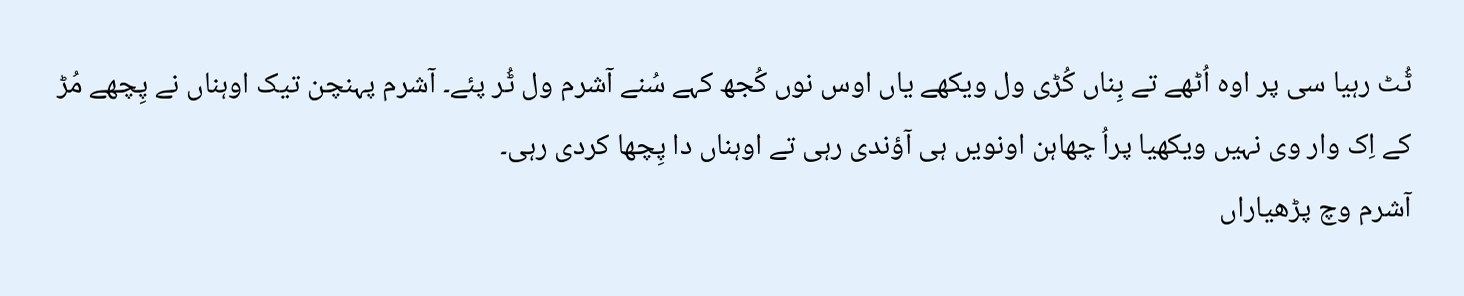ٹُٹ رہیا سی پر اوہ اُٹھے تے بِناں کُڑی ول ویکھے یاں اوس نوں کُجھ کہے سُنے آشرم ول ٹُر پئے۔ آشرم پہنچن تیک اوہناں نے پِچھے مُڑ کے اِک وار وی نہیں ویکھیا پراُ چھاہن اونویں ہی آؤندی رہی تے اوہناں دا پِچھا کردی رہی۔
آشرم وچ پڑھیاراں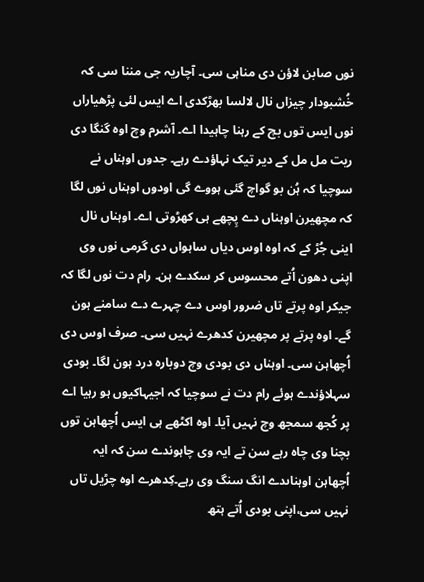نوں صابن لاؤن دی مناہی سی۔ آچاریہ جی مننا سی کہ خُشبودار چیزاں نال لالسا بھڑکدی اے ایس لئی پڑھیاراں نوں ایس توں بچ کے رہنا چاہیدا اے۔ آشرم وچ اوہ گنگا دی ریت مل مل کے دیر تیک نہاؤدے رہے۔ جدوں اوہناں نے سوچیا کہ ہُن بو گواچ گئی ہووے گی اودوں اوہناں نوں لگا کہ مچھیرن اوہناں دے پِچھے ہی کھڑوتی اے۔ اوہناں نال اینی جُڑ کے کہ اوہ اوس دیاں ساہواں دی گرمی نوں وی اپنی دھون اُتے محسوس کر سکدے ہن۔ رام دت نوں لگا کہ جیکر اوہ پرتے تاں ضرور اوس دے چہرے دے سامنے ہون گے۔ اوہ پرتے پر مچھیرن کدھرے نہیں سی۔ صرف اوس دی اُچھاہن سی۔ اوہناں دی بودی وچ دوبارہ درد ہون لگا۔ بودی سہلاؤندے ہوئے رام دت نے سوچیا کہ اجیہاکیوں ہو رہیا اے پر کُجھ سمجھ وچ نہیں آیا۔ اوہ اکٹھے ہی ایس اُچھاہن توں بچنا وی چاہ رہے سن تے ایہ وی چاہوندے سن کہ ایہ اُچھاہن اوہناںدے انگ سنگ وی رہے۔کِدھرے اوہ چڑیل تاں نہیں سی،اپنی بودی اُتے ہتھ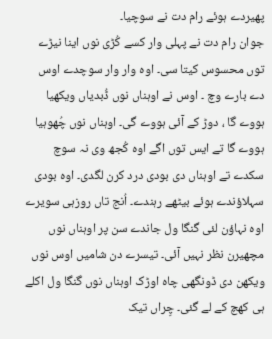پھیردے ہوئے رام دت نے سوچیا۔
جوان رام دت نے پہلی وار کسے کُڑی نوں اینا نیڑے توں محسوس کیتا سی۔ اوہ وار وار سوچدے اوس دے بارے وچ ۔ اوس نے اوہناں نوں ڈُبدیاں ویکھیا ہووے گا ، دوڑ کے آئی ہووے گی۔ اوہناں نوں چُھوہیا ہووے گا تے ایس توں اگے اوہ کُجھ وی نہ سوچ سکدے تے اوہناں دی بودی درد کرن لگدی۔ اوہ بودی سہلاؤندے ہوئے بیٹھے رہندے۔ اُنج تاں روزہی سویرے اوہ نہاؤن لئی گنگا ول جاندے سن پر اوہناں نوں مچھیرن نظر نہیں آئی۔ تیسرے دن شامیں اوس نوں ویکھن دی ڈونگھی چاہ اوڑک اوہناں نوں گنگا ول اکلے ہی کھچ کے لے گئی۔ چِراں تیک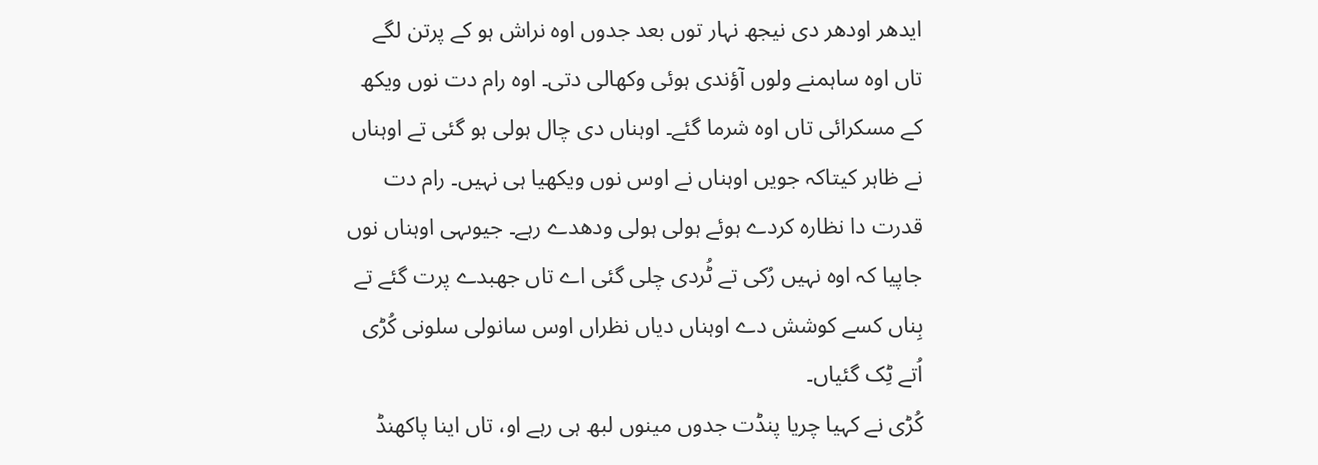ایدھر اودھر دی نیجھ نہار توں بعد جدوں اوہ نراش ہو کے پرتن لگے تاں اوہ ساہمنے ولوں آؤندی ہوئی وکھالی دتی۔ اوہ رام دت نوں ویکھ کے مسکرائی تاں اوہ شرما گئے۔ اوہناں دی چال ہولی ہو گئی تے اوہناں نے ظاہر کیتاکہ جویں اوہناں نے اوس نوں ویکھیا ہی نہیں۔ رام دت قدرت دا نظارہ کردے ہوئے ہولی ہولی ودھدے رہے۔ جیوںہی اوہناں نوں جاپیا کہ اوہ نہیں رُکی تے ٹُردی چلی گئی اے تاں جھبدے پرت گئے تے بِناں کسے کوشش دے اوہناں دیاں نظراں اوس سانولی سلونی کُڑی اُتے ٹِک گئیاں۔
کُڑی نے کہیا چریا پنڈت جدوں مینوں لبھ ہی رہے او، تاں اینا پاکھنڈ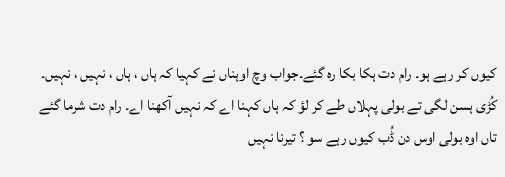کیوں کر رہے ہو۔ رام دت ہکا بکا رہ گئے۔جواب وچ اوہناں نے کہیا کہ ہاں ، ہاں ، نہیں ، نہیں۔ کُڑی ہسن لگی تے بولی پہلاں طے کر لؤ کہ ہاں کہنا اے کہ نہیں آکھنا اے۔ رام دت شرما گئے تاں اوہ بولی اوس دن ڈُب کیوں رہے سو ؟ تیرنا نہیں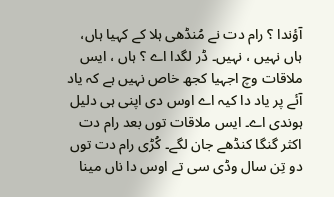آؤندا ؟ رام دت نے مُنڈھی ہلا کے کہیا ہاں، ہاں نہیں ، نہیں۔ ڈر لگدا اے ؟ ہاں ، ایس ملاقات وچ اجہیا کجھ خاص نہیں ہے کہ یاد آئے پر یاد دا کیہ اے اوس دی اپنی ہی دلیل ہوندی اے۔ ایس ملاقات توں بعد رام دت اکثر گنگا کنڈھے جان لگے۔ کُڑی رام دت توں دو تِن سال وڈی سی تے اوس دا ناں مینا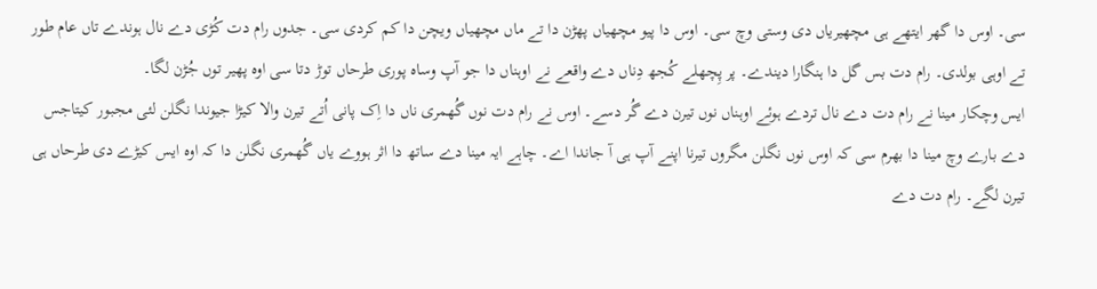سی۔ اوس دا گھر ایتھے ہی مچھیریاں دی وستی وچ سی۔ اوس دا پیو مچھیاں پھڑن دا تے ماں مچھیاں ویچن دا کم کردی سی۔ جدوں رام دت کُڑی دے نال ہوندے تاں عام طور تے اوہی بولدی۔ رام دت بس گل دا ہنگارا دیندے۔ پر پِچھلے کُجھ دِناں دے واقعے نے اوہناں دا جو آپ وساہ پوری طرحاں توڑ دتا سی اوہ پھیر توں جُڑن لگا۔
ایس وچکار مینا نے رام دت دے نال تردے ہوئے اوہناں نوں تیرن دے گُر دسے۔ اوس نے رام دت نوں گُھمری ناں دا اِک پانی اُتے تیرن والا کیڑا جیوندا نگلن لئی مجبور کیتاجس دے بارے وچ مینا دا بھرم سی کہ اوس نوں نگلن مگروں تیرنا اپنے آپ ہی آ جاندا اے۔ چاہے ایہ مینا دے ساتھ دا اثر ہووے یاں گُھمری نگلن دا کہ اوہ ایس کیڑے دی طرحاں ہی تیرن لگے۔ رام دت دے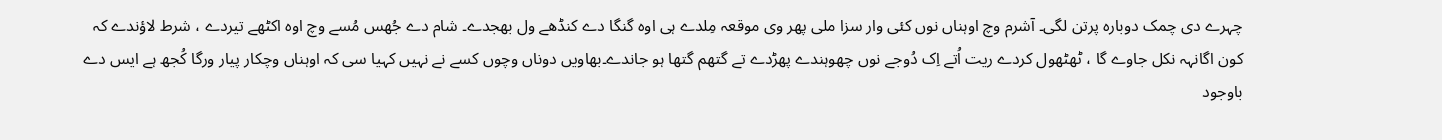چہرے دی چمک دوبارہ پرتن لگی۔ آشرم وچ اوہناں نوں کئی وار سزا ملی پھر وی موقعہ مِلدے ہی اوہ گنگا دے کنڈھے ول بھجدے۔ شام دے جُھس مُسے وچ اوہ اکٹھے تیردے ، شرط لاؤندے کہ کون اگانہہ نکل جاوے گا ، ٹھٹھول کردے ریت اُتے اِک دُوجے نوں چھوہندے پھڑدے تے گتھم گتھا ہو جاندے۔بھاویں دوناں وچوں کسے نے نہیں کہیا سی کہ اوہناں وچکار پیار ورگا کُجھ ہے ایس دے باوجود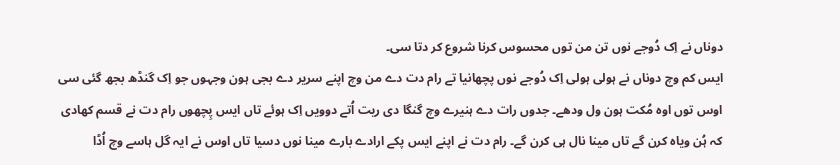دوناں نے اِک دُوجے نوں تن من توں محسوس کرنا شروع کر دتا سی۔
ایس کم وچ دوناں نے ہولی ہولی اِک دُوجے نوں پچھانیا تے رام دت دے من وچ اپنے سریر دے بجی ہون وجہوں جو اِک گنڈھ بجھ گئی سی اوس توں اوہ مُکت ہون ول ودھے۔ جدوں رات دے ہنیرے وچ گنگا دی ریت اُتے دوویں اِک ہوئے تاں ایس پِچھوں رام دت نے قسم کھادی کہ ہُن ویاہ کرن گے تاں مینا نال ہی کرن گے۔ رام دت نے اپنے ایس پکے ارادے بارے مینا نوں دسیا تاں اوس نے ایہ گل ہاسے وچ اُڈا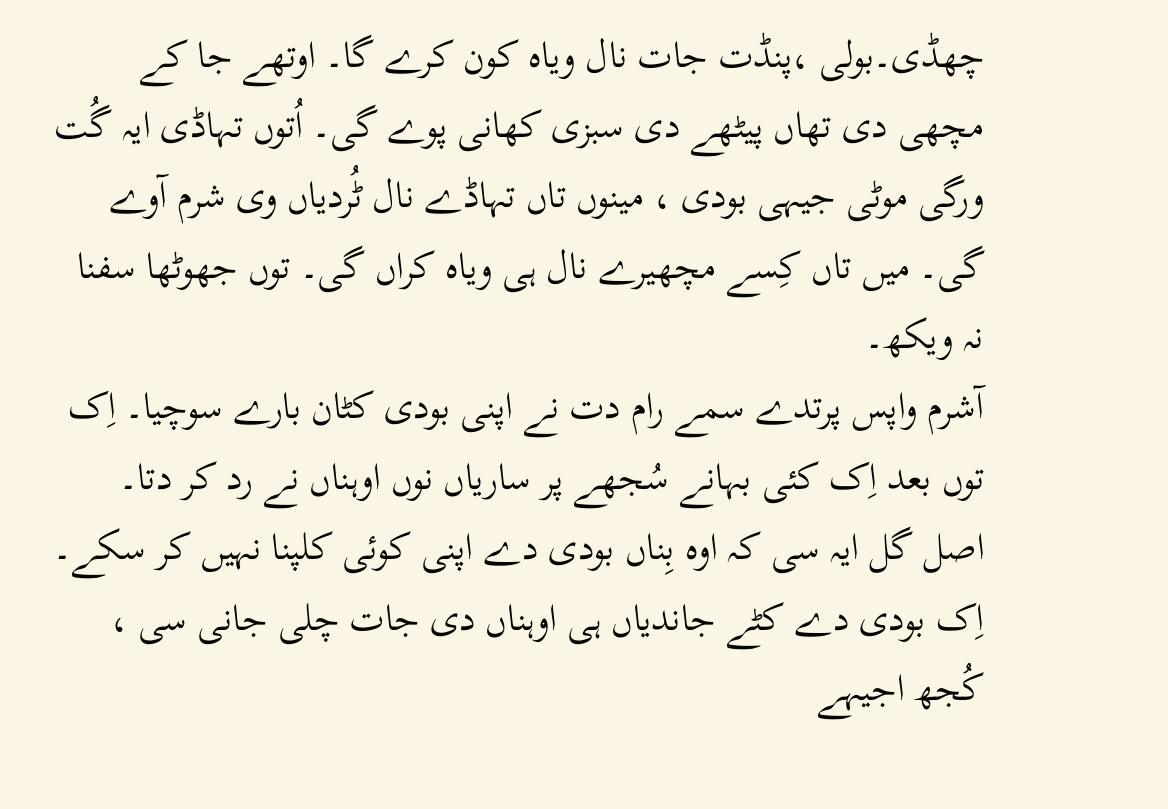چھڈی۔بولی ،پنڈت جات نال ویاہ کون کرے گا۔ اوتھے جا کے مچھی دی تھاں پیٹھے دی سبزی کھانی پوے گی۔ اُتوں تہاڈی ایہ گُت ورگی موٹی جیہی بودی ، مینوں تاں تہاڈے نال ٹُردیاں وی شرم آوے گی۔ میں تاں کِسے مچھیرے نال ہی ویاہ کراں گی۔ توں جھوٹھا سفنا نہ ویکھ۔
آشرم واپس پرتدے سمے رام دت نے اپنی بودی کٹان بارے سوچیا۔ اِک توں بعد اِک کئی بہانے سُجھے پر ساریاں نوں اوہناں نے رد کر دتا۔ اصل گل ایہ سی کہ اوہ بِناں بودی دے اپنی کوئی کلپنا نہیں کر سکے۔ اِک بودی دے کٹے جاندیاں ہی اوہناں دی جات چلی جانی سی ، کُجھ اجیہے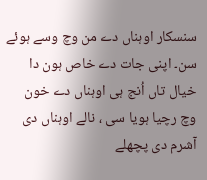سنسکار اوہناں دے من وچ وسے ہوئے سن۔ اپنی جات دے خاص ہون دا خیال تاں اُنج ہی اوہناں دے خون وچ رچیا ہویا سی ، نالے اوہناں دی آشرم دی پچھلے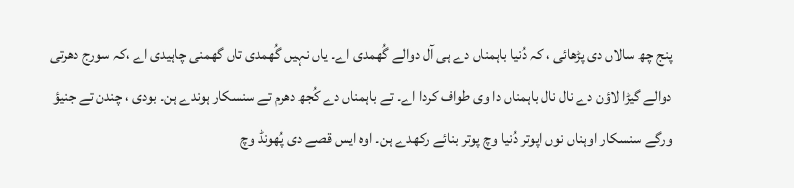پنج چھ سالاں دی پڑھائی ، کہ دُنیا باہمناں دے ہی آل دوالے گُھمدی اے۔ یاں نہیں گُھمدی تاں گھمنی چاہیدی اے ،کہ سورج دھرتی دوالے گیڑا لاؤن دے نال نال باہمناں دا وی طواف کردا اے۔ تے باہمناں دے کُجھ دھرم تے سنسکار ہوندے ہن۔ بودی ، چندن تے جنیؤ ورگے سنسکار اوہناں نوں اپوتر دُنیا وچ پوتر بنائے رکھدے ہن۔ اوہ ایس قصے دی پُھونڈ وچ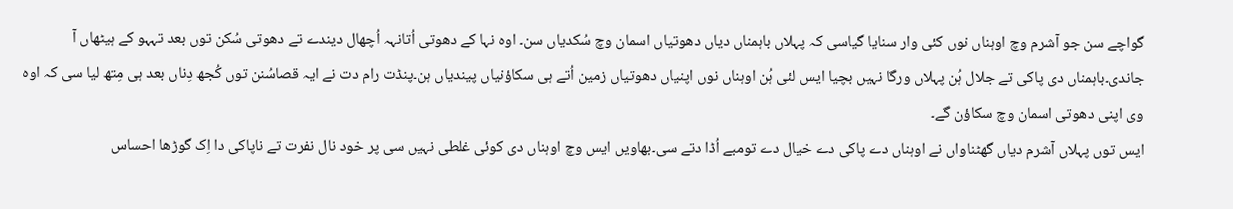گواچے سن جو آشرم وچ اوہناں نوں کئی وار سنایا گیاسی کہ پہلاں باہمناں دیاں دھوتیاں اسمان وچ سُکدیاں سن۔ اوہ نہا کے دھوتی اُتانہہ اُچھال دیندے تے دھوتی سُکن توں بعد تہہو کے ہیٹھاں آ جاندی۔باہمناں دی پاکی تے جلال ہُن پہلاں ورگا نہیں بچیا ایس لئی ہُن اوہناں نوں اپنیاں دھوتیاں زمین اُتے ہی سکاؤنیاں پیندیاں ہن۔پنڈت رام دت نے ایہ قصاسُنن توں کُجھ دِناں بعد ہی مِتھ لیا سی کہ اوہ وی اپنی دھوتی اسمان وچ سکاؤن گے۔
ایس توں پہلاں آشرم دیاں گھٹناواں نے اوہناں دے پاکی دے خیال دے تومبے اُڈا دتے سی۔بھاویں ایس وچ اوہناں دی کوئی غلطی نہیں سی پر خود نال نفرت تے ناپاکی دا اِک گوڑھا احساس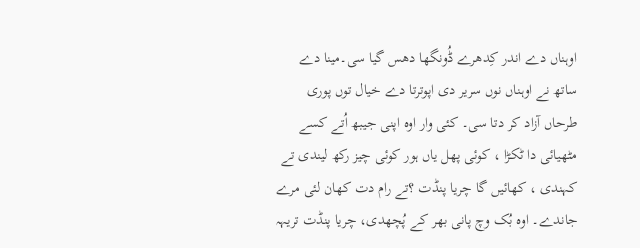اوہناں دے اندر کِدھرے ڈُونگھا دھس گیا سی۔مینا دے ساتھ نے اوہناں نوں سریر دی اپوترتا دے خیال توں پوری طرحاں آزاد کر دتا سی۔ کئی وار اوہ اپنی جیبھ اُتے کسے مٹھیائی دا ٹکڑا ، کوئی پھل یاں ہور کوئی چیز رکھ لیندی تے کہندی ، کھائیں گا چریا پنڈت ؟تے رام دت کھان لئی مرے جاندے۔ اوہ بُک وچ پانی بھر کے پُچھدی، چریا پنڈت تریہہ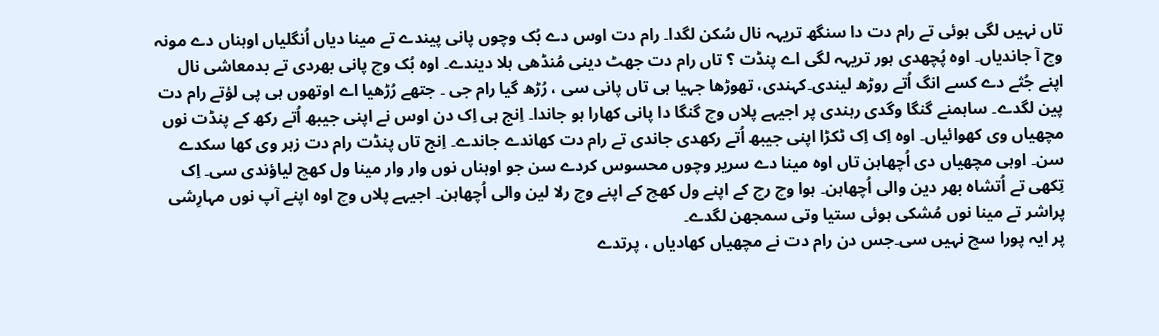تاں نہیں لگی ہوئی تے رام دت دا سنگھ تریہہ نال سُکن لگدا۔ رام دت اوس دے بُک وچوں پانی پیندے تے مینا دیاں اُنگلیاں اوہناں دے مونہ وچ آ جاندیاں۔ اوہ پُچھدی ہور تریہہ لگی اے پنڈت ؟ تاں رام دت جھٹ دینی مُنڈھی ہلا دیندے۔ اوہ بُک وچ پانی بھردی تے بدمعاشی نال اپنے جُثے دے کسے انگ اُتے روڑھ لیندی۔کہندی، تھوڑھا جہیا ہی تاں پانی سی ، رُڑھ گیا رام جی ۔ جتھے رُڑھیا اے اوتھوں ہی پی لؤتے رام دت پین لگدے۔ ساہمنے گنگا وگدی رہندی پر اجیہے پلاں وچ گنگا دا پانی کھارا ہو جاندا۔ اِنج ہی اِک دن اوس نے اپنی جیبھ اُتے رکھ کے پنڈت نوں مچھیاں وی کھوائیاں۔ اوہ اِک اِک ٹکڑا اپنی جیبھ اُتے رکھدی جاندی تے رام دت کھاندے جاندے۔ اِنج تاں پنڈت رام دت زہر وی کھا سکدے سن۔ اوہی مچھیاں دی اُچھاہن تاں اوہ مینا دے سریر وچوں محسوس کردے سن جو اوہناں نوں وار وار مینا ول کھچ لیاؤندی سی۔ اِک تِکھی تے اُتشاہ بھر دین والی اُچھاہن۔ ہوا وچ رچ کے اپنے ول کھچ کے اپنے وچ رلا لین والی اُچھاہن۔ اجیہے پلاں وچ اوہ اپنے آپ نوں مہارِشی پراشر تے مینا نوں مُشکی ہوئی ستیا وتی سمجھن لگدے۔
پر ایہ پورا سچ نہیں سی۔جس دن رام دت نے مچھیاں کھادیاں ، پرتدے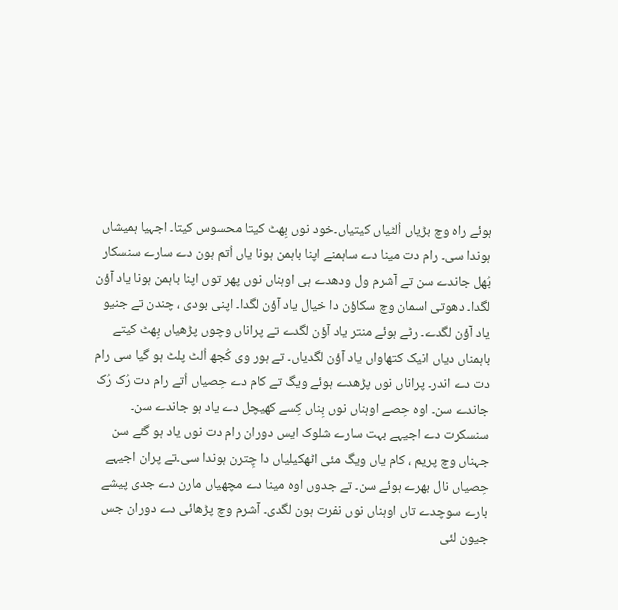ہوئے راہ وچ بڑیاں اُلٹیاں کیتیاں۔خود نوں بِھٹ کیتا محسوس کیتا۔ اجہیا ہمیشاں ہوندا سی۔ رام دت مینا دے ساہمنے اپنا باہمن ہونا یاں اُتم ہون دے سارے سنسکار بُھل جاندے سن تے آشرم ول ودھدے ہی اوہناں نوں پھر توں اپنا باہمن ہونا یاد آؤن لگدا۔ دھوتی اسمان وچ سکاؤن دا خیال یاد آؤن لگدا۔ اپنی بودی ، چندن تے جنیو یاد آؤن لگدے۔ رٹے ہوئے منتر یاد آؤن لگدے تے پراناں وچوں پڑھیاں بِھٹ کیتے باہمناں دیاں انیک کتھاواں یاد آؤن لگدیاں۔ تے ہور وی کُجھ اُلٹ پلٹ ہو گیا سی رام دت دے اندر۔ پراناں نوں پڑھدے ہوئے ویگ تے کام دے حِصیاں اُتے رام دت رُک رُک جاندے سن۔ اوہ حِصے اوہناں نوں بِناں کِسے کھیچل دے یاد ہو جاندے سن۔ سنسکرت دے اجیہے بہت سارے شلوک ایس دوران رام دت نوں یاد ہو گئے سن جہناں وچ پریم ، کام یاں ویگ مئی اٹھکیلیاں دا چِترن ہوندا سی۔تے پران اجیہے حِصیاں نال بھرے ہوئے سن۔ تے جدوں اوہ مینا دے مچھیاں مارن دے جدی پیشے بارے سوچدے تاں اوہناں نوں نفرت ہون لگدی۔ آشرم وچ پڑھائی دے دوران جس جیون لئی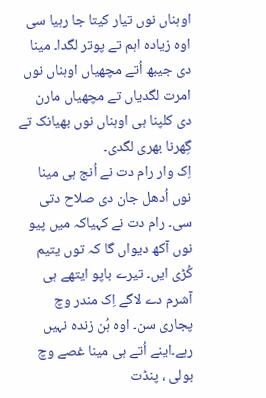اوہناں نوں تیار کیتا جا رہیا سی اوہ زیادہ اہم تے پوتر لگدا۔ مینا دی جیبھ اُتے مچھیاں اوہناں نوں امرت لگدیاں تے مچھیاں مارن دی کلپنا ہی اوہناں نوں بھیانک تے گِھرنا بھری لگدی۔
اِک وار رام دت نے اُنج ہی مینا نوں اُدھل جان دی صلاح دتی سی۔ رام دت نے کہیاکہ میں پیو نوں آکھ دیواں گا کہ توں یتیم کُڑی ایں۔ تیرے باپو ایتھے ہی آشرم دے لاگے اِک مندر وچ پجاری سن۔ اوہ ہُن زندہ نہیں رہے۔اینے اُتے ہی مینا غصے وچ بولی ، پنڈت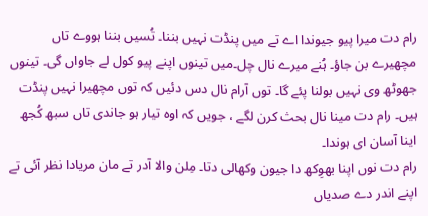رام دت میرا پیو جیوندا اے تے میں پنڈت نہیں بننا۔ تُسیں بننا ہووے تاں مچھیرے بن جاؤ۔ ہُنے میرے نال چل۔میں تینوں اپنے پیو کول لے جاواں گی۔ تینوں جھوٹھ وی نہیں بولنا پئے گا۔ توں آرام نال دس دئیں کہ توں مچھیرا نہیں پنڈت ہیں۔ رام دت مینا نال بحث کرن لگے ، جویں کہ اوہ تیار ہو جاندی تاں سبھ کُجھ اینا آسان ای ہوندا۔
رام دت نوں اپنا بھوِکھ دا جیون وکھالی دتا۔ مِلن والا آدر تے مان مریادا نظر آئی تے اپنے اندر دے صدیاں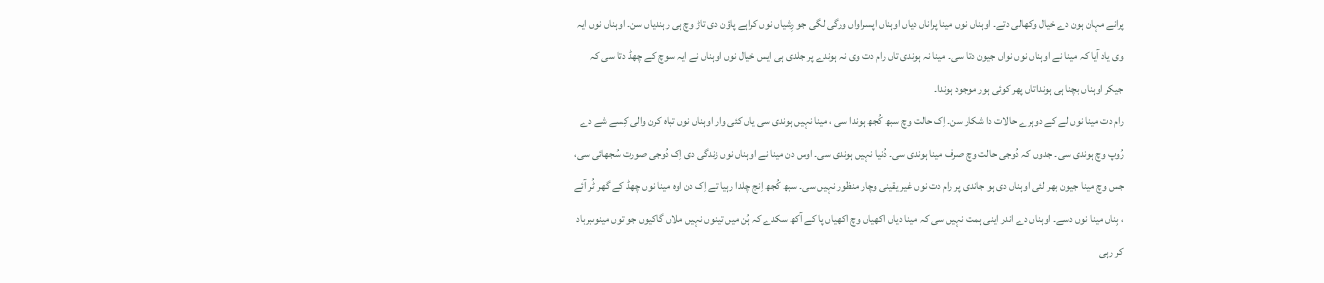پرانے مہان ہون دے خیال وکھالی دتے۔ اوہناں نوں مینا پراناں دیاں اوہناں اپسراواں ورگی لگی جو رِشیاں نوں کراہے پاؤن دی تاڑ وچ ہی رہندیاں سن۔ اوہناں نوں ایہ وی یاد آیا کہ مینا نے اوہناں نوں نواں جیون دتا سی۔ مینا نہ ہوندی تاں رام دت وی نہ ہوندے پر جلدی ہی ایس خیال نوں اوہناں نے ایہ سوچ کے چھڈ دتا سی کہ جیکر اوہناں بچنا ہی ہونداتاں پھر کوئی ہور موجود ہوندا۔
رام دت مینا نوں لے کے دوہرے حالات دا شکار سن۔ اِک حالت وچ سبھ کُجھ ہوندا سی ، مینا نہیں ہوندی سی یاں کئی وار اوہناں نوں تباہ کرن والی کِسے شے دے رُوپ وچ ہوندی سی۔ جدوں کہ دُوجی حالت وچ صرف مینا ہوندی سی۔ دُنیا نہیں ہوندی سی۔ اوس دن مینا نے اوہناں نوں زندگی دی اِک دُوجی صورت سُجھائی سی، جس وچ مینا جیون بھر لئی اوہناں دی ہو جاندی پر رام دت نوں غیر یقینی وچار منظور نہیں سی۔ سبھ کُجھ اِنج چلدا رہیا تے اِک دن اوہ مینا نوں چھڈ کے گھر ٹُر آئے ، بِناں مینا نوں دسے۔ اوہناں دے اندر اینی ہمت نہیں سی کہ مینا دیاں اکھیاں وچ اکھیاں پا کے آکھ سکدے کہ ہُن میں تینوں نہیں ملاں گاکیوں جو توں مینوںبرباد کر رہی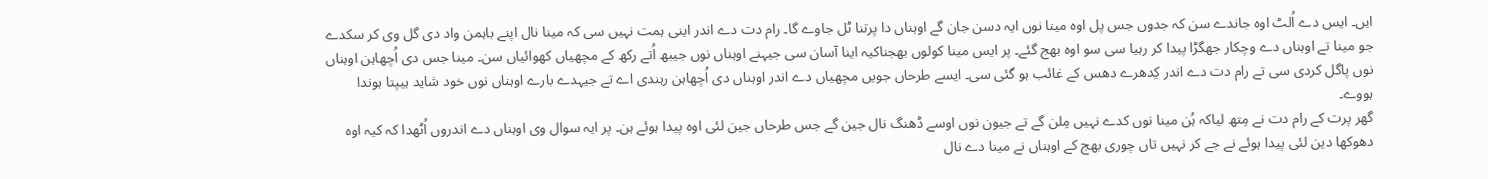ایں۔ ایس دے اُلٹ اوہ جاندے سن کہ جدوں جس پل اوہ مینا نوں ایہ دسن جان گے اوہناں دا پرتنا ٹل جاوے گا۔ رام دت دے اندر اینی ہمت نہیں سی کہ مینا نال اپنے باہمن واد دی گل وی کر سکدے جو مینا تے اوہناں دے وچکار جھگڑا پیدا کر رہیا سی سو اوہ بھج گئے۔ پر ایس مینا کولوں بھجناکیہ اینا آسان سی جیہنے اوہناں نوں جیبھ اُتے رکھ کے مچھیاں کھوائیاں سن۔ مینا جس دی اُچھاہن اوہناں نوں پاگل کردی سی تے رام دت دے اندر کِدھرے دھس کے غائب ہو گئی سی۔ ایسے طرحاں جویں مچھیاں دے اندر اوہناں دی اُچھاہن رہندی اے تے جیہدے بارے اوہناں نوں خود شاید ہیپتا ہوندا ہووے۔
گھر پرت کے رام دت نے مِتھ لیاکہ ہُن مینا نوں کدے نہیں مِلن گے تے جیون نوں اوسے ڈھنگ نال جین گے جس طرحاں جین لئی اوہ پیدا ہوئے ہن۔ پر ایہ سوال وی اوہناں دے اندروں اُٹھدا کہ کیہ اوہ دھوکھا دین لئی پیدا ہوئے نے جے کر نہیں تاں چوری بھج کے اوہناں نے مینا دے نال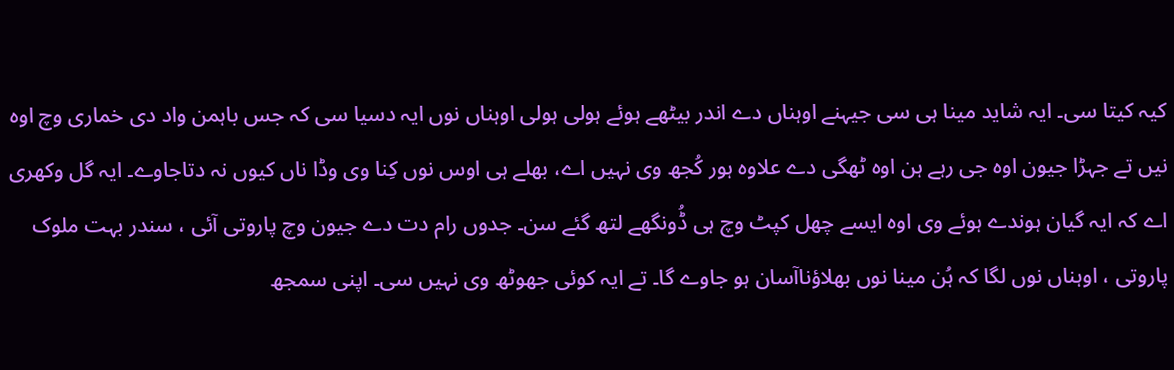کیہ کیتا سی۔ ایہ شاید مینا ہی سی جیہنے اوہناں دے اندر بیٹھے ہوئے ہولی ہولی اوہناں نوں ایہ دسیا سی کہ جس باہمن واد دی خماری وچ اوہ نیں تے جہڑا جیون اوہ جی رہے ہن اوہ ٹھگی دے علاوہ ہور کُجھ وی نہیں اے، بھلے ہی اوس نوں کِنا وی وڈا ناں کیوں نہ دتاجاوے۔ ایہ گل وکھری اے کہ ایہ گیان ہوندے ہوئے وی اوہ ایسے چھل کپٹ وچ ہی ڈُونگھے لتھ گئے سن۔ جدوں رام دت دے جیون وچ پاروتی آئی ، سندر بہت ملوک پاروتی ، اوہناں نوں لگا کہ ہُن مینا نوں بھلاؤناآسان ہو جاوے گا۔ تے ایہ کوئی جھوٹھ وی نہیں سی۔ اپنی سمجھ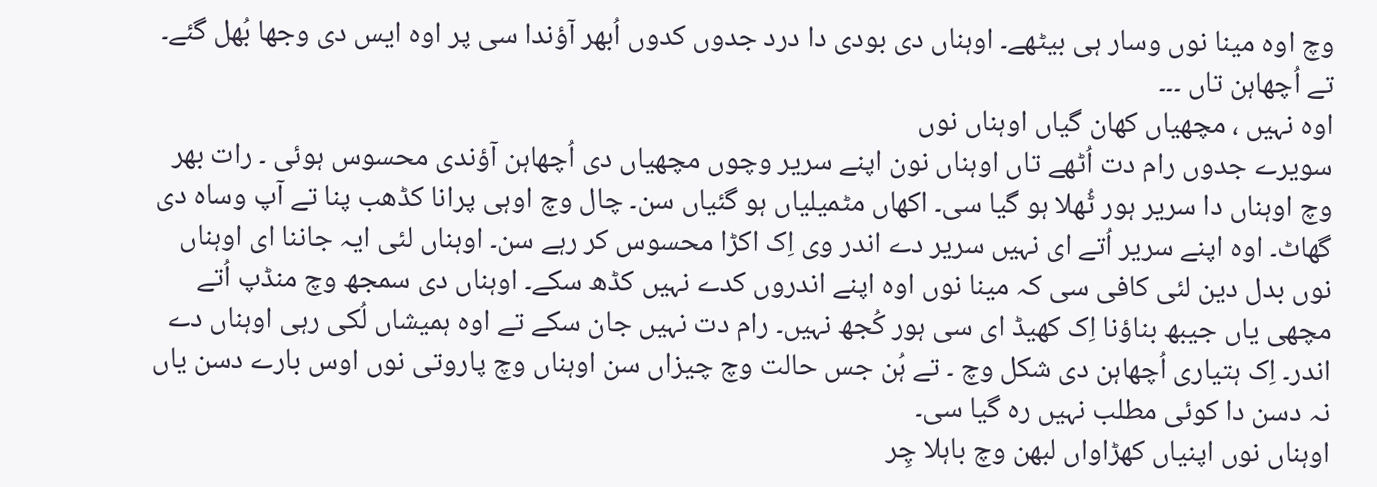وچ اوہ مینا نوں وسار ہی بیٹھے۔ اوہناں دی بودی دا درد جدوں کدوں اُبھر آؤندا سی پر اوہ ایس دی وجھا بُھل گئے۔ تے اُچھاہن تاں ۔۔۔
اوہ نہیں ، مچھیاں کھان گیاں اوہناں نوں
سویرے جدوں رام دت اُٹھے تاں اوہناں نون اپنے سریر وچوں مچھیاں دی اُچھاہن آؤندی محسوس ہوئی ۔ رات بھر وچ اوہناں دا سریر ہور ٹُھلا ہو گیا سی۔ اکھاں مٹمیلیاں ہو گئیاں سن۔ چال وچ اوہی پرانا کڈھب پنا تے آپ وساہ دی گھاٹ۔ اوہ اپنے سریر اُتے ای نہیں سریر دے اندر وی اِک اکڑا محسوس کر رہے سن۔ اوہناں لئی ایہ جاننا ای اوہناں نوں بدل دین لئی کافی سی کہ مینا نوں اوہ اپنے اندروں کدے نہیں کڈھ سکے۔ اوہناں دی سمجھ وچ منڈپ اُتے مچھی یاں جیبھ بناؤنا اِک کھیڈ ای سی ہور کُجھ نہیں۔ رام دت نہیں جان سکے تے اوہ ہمیشاں لُکی رہی اوہناں دے اندر۔ اِک ہتیاری اُچھاہن دی شکل وچ ۔ تے ہُن جس حالت وچ چیزاں سن اوہناں وچ پاروتی نوں اوس بارے دسن یاں نہ دسن دا کوئی مطلب نہیں رہ گیا سی۔
اوہناں نوں اپنیاں کھڑاواں لبھن وچ باہلا چِر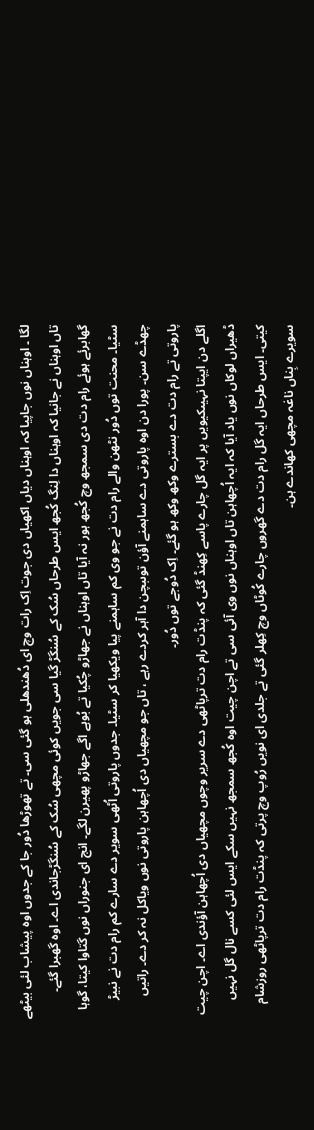لگا ۔ اوہناں نوں جاپیا کہ اوہناں دیاں اکھیاں دی جوت اِک رات وچ ای دُھندھلی ہو گئی سی۔ تے تھوڑھا دُور جا کے جدوں اوہ پیشاب لئی بیٹھے تاں اوہناں نے جانیا کہ اوہناں دا لِنگ کُجھ ایس طرحاں سُک کے سُنگڑ گیا سی جویں کوئی مچھی سُک کے سُنگڑجاندی اے۔ اوہ گھبرا گئے۔ گھابرئے ہوئے رام دت دی سمجھ وچ کُجھ ہور نہ آیا تاں اوہناں نے جھاڑو چُکیا تے بُوہے اگے جھاڑو پھیرن لگے۔ انج ای جنوراں نوں گتاوا کیتا، گوہا سٹیا۔ محنت توں دُور نٹھن والے رام دت نے جو وی کم ساہمنے پیا ویکھیا کر سٹیا۔ جدوں پاروتی اُٹھی سویر دے سارے کم رام دت نے نبیڑ چھڈے سن۔ پورا دن اوہ پاروتی دے ساہمنے آؤن توںبچن دا آہر کردے رہے ، تاں جو مچھیاں دی اُچھاہن پاروتی نوں ویاکل نہ کر دے۔ راتیں پاروتی تے رام دت دے بسترے وکھ وکھ ہو گئے۔ اِک دُوجے توں دُور۔
اگلے دن ایپتا نہیںکیویں پر ایہ گل چارے پاسے کِھنڈ گئی کہ پنڈت رام دت ترپاٹھی دے سریر وچوں مچھیاں دی اُچھاہن آؤندی اے۔ اچن چیت ڈھیراں لوکاں نوں یاد آیا کہ ایہ اُچھاہن تاں اوہناں نوں وی آئی سی تے اچن چیت اوہ کُجھ سمجھ نہیں سکے ایس لئی کسے نال گل نہیں کیتی۔ ایس طرحاں ایہ گل رام دت دے گھروں چارے کُوٹاں وچ کِھلر گئی تے جلدی ای نویں رُوپ وچ پرتی کہ پنڈت رام دت ترپاٹھی روزشام سویرے بِناں ناغہ مچھی کھاندے ہن۔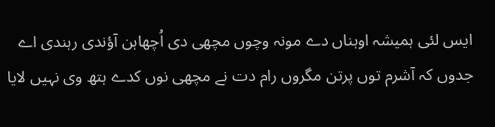ایس لئی ہمیشہ اوہناں دے مونہ وچوں مچھی دی اُچھاہن آؤندی رہندی اے جدوں کہ آشرم توں پرتن مگروں رام دت نے مچھی نوں کدے ہتھ وی نہیں لایا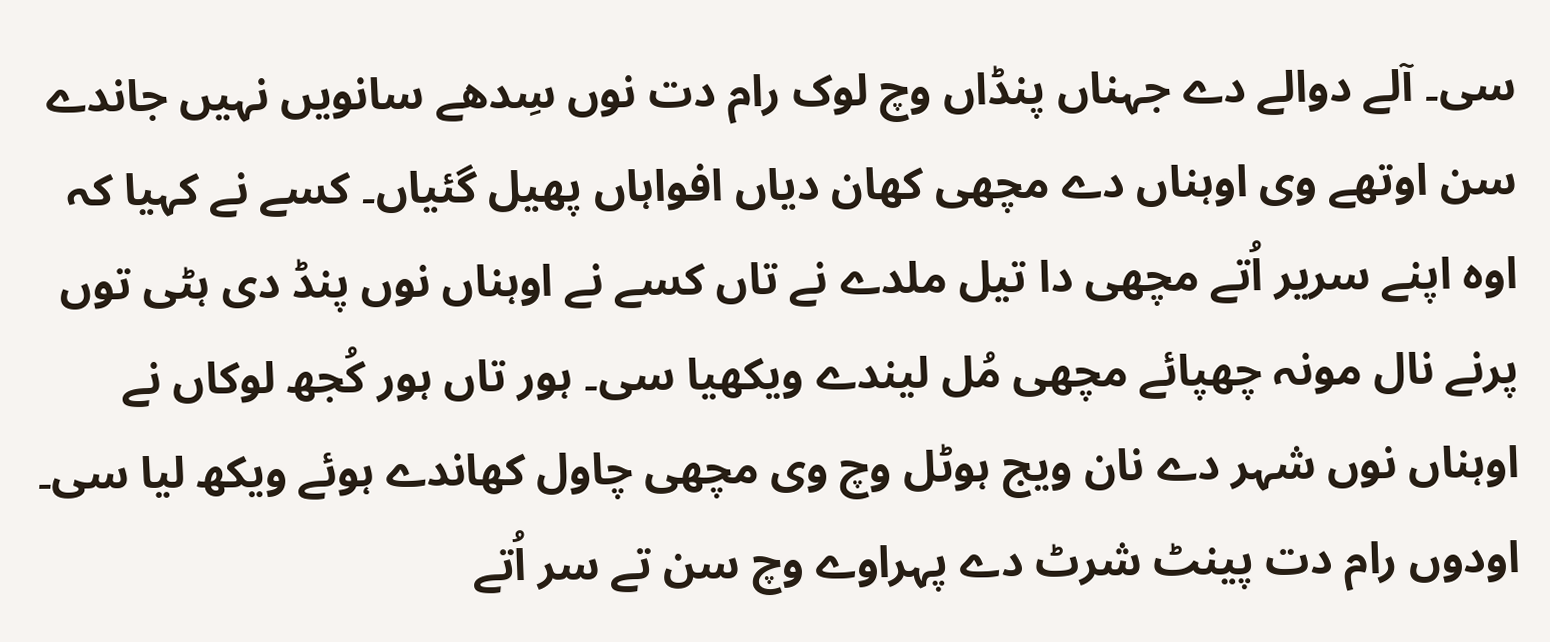سی۔ آلے دوالے دے جہناں پنڈاں وچ لوک رام دت نوں سِدھے سانویں نہیں جاندے سن اوتھے وی اوہناں دے مچھی کھان دیاں افواہاں پھیل گئیاں۔ کسے نے کہیا کہ اوہ اپنے سریر اُتے مچھی دا تیل ملدے نے تاں کسے نے اوہناں نوں پنڈ دی ہٹی توں پرنے نال مونہ چھپائے مچھی مُل لیندے ویکھیا سی۔ ہور تاں ہور کُجھ لوکاں نے اوہناں نوں شہر دے نان ویج ہوٹل وچ وی مچھی چاول کھاندے ہوئے ویکھ لیا سی۔ اودوں رام دت پینٹ شرٹ دے پہراوے وچ سن تے سر اُتے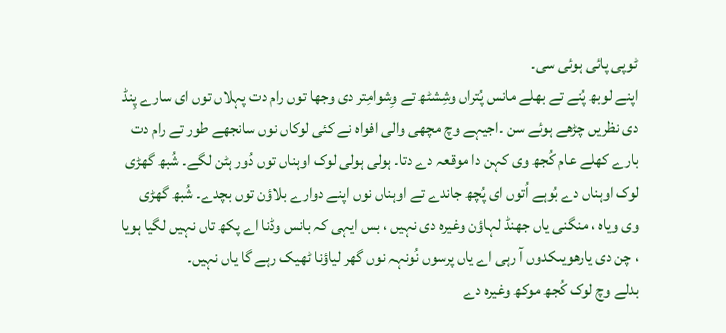ٹوپی پائی ہوئی سی۔
اپنے لوبھ پُنے تے بھلے مانس پُتراں وشِشٹھ تے وِشوامِتر دی وجھا توں رام دت پہلاں توں ای سارے پِنڈ دی نظریں چڑھے ہوئے سن ۔اجیہے وچ مچھی والی افواہ نے کئی لوکاں نوں سانجھے طور تے رام دت بارے کھلے عام کُجھ وی کہن دا موقعہ دے دتا۔ ہولی ہولی لوک اوہناں توں دُور ہٹن لگے۔ شُبھ گھڑی لوک اوہناں دے بُوہے اُتوں ای پُچھ جاندے تے اوہناں نوں اپنے دوارے بلاؤن توں بچدے۔ شُبھ گھڑی وی ویاہ ، منگنی یاں جھنڈ لہاؤن وغیرہ دی نہیں ، بس ایہی کہ بانس وڈنا اے پکھ تاں نہیں لگیا ہویا ، چن دی یارھویںکدوں آ رہی اے یاں پرسوں نُونہہ نوں گھر لیاؤنا ٹھیک رہے گا یاں نہیں۔
بدلے وچ لوک کُجھ موکھ وغیرہ دے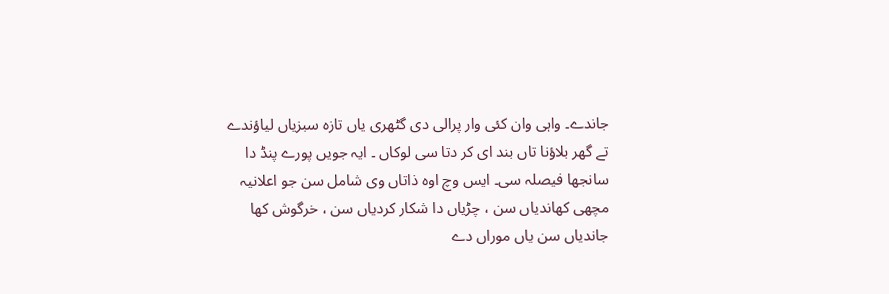جاندے۔ واہی وان کئی وار پرالی دی گٹھری یاں تازہ سبزیاں لیاؤندے تے گھر بلاؤنا تاں بند ای کر دتا سی لوکاں ۔ ایہ جویں پورے پنڈ دا سانجھا فیصلہ سی۔ ایس وچ اوہ ذاتاں وی شامل سن جو اعلانیہ مچھی کھاندیاں سن ، چڑیاں دا شکار کردیاں سن ، خرگوش کھا جاندیاں سن یاں موراں دے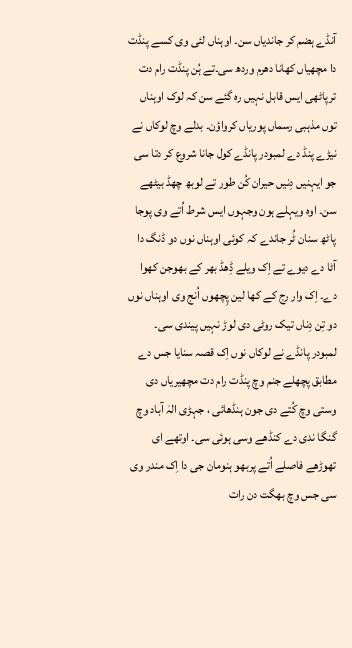آنڈے ہضم کر جاندیاں سن۔ اوہناں لئی وی کسے پنڈت دا مچھیاں کھانا دھرم وردھ سی۔تے ہُن پنڈت رام دت ترپاٹھی ایس قابل نہیں رہ گئے سن کہ لوک اوہناں توں مذہبی رسماں پوریاں کرواؤن۔ بدلے وچ لوکاں نے نیڑے پنڈ دے لمبودر پانڈے کول جانا شروع کر دتا سی جو ایہنیں دِنیں حیران کُن طور تے لوبھ چھڈ بیٹھے سن۔ اوہ ویہلے ہون وجہوں ایس شرط اُتے وی پوجا پاٹھ سنان ٹُر جاندے کہ کوئی اوہناں نوں دو ڈنگ دا آٹا دے دیوے تے اِک ویلے ڈِھڈ بھر کے بھوجن کھوا دے۔ اِک وار رج کے کھا لین پِچھوں اُنج وی اوہناں نوں دو تِن دِناں تیک روٹی دی لوڑ نہیں پیندی سی۔
لمبودر پانڈے نے لوکاں نوں اِک قصہ سنایا جس دے مطابق پچھلے جنم وچ پنڈت رام دت مچھیریاں دی وستی وچ کُتے دی جون ہنڈھائی ، جہڑی الہٰ آباد وچ گنگا ندی دے کنڈھے وسی ہوئی سی۔ اوتھے ای تھوڑھے فاصلے اُتے پربھو ہنومان جی دا اِک مندر وی سی جس وچ بھگت دن رات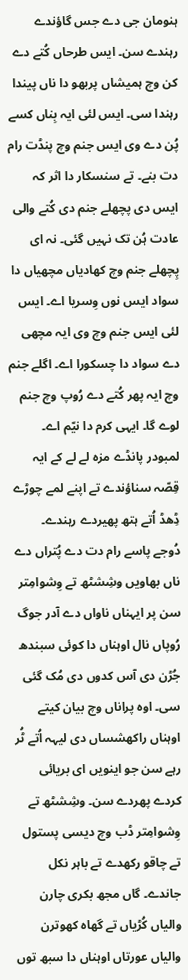ہنومان جی دے جس گاؤندے رہندے سن۔ ایس طرحاں کُتے دے کن وچ ہمیشاں پربھو دا ناں پیندا رہندا سی۔ ایس لئی ایہ بِناں کسے پُن دے وی ایس جنم وچ پنڈت رام دت بنے۔ تے سنسکار دا اثر کہ ایس دی پچھلے جنم دی کُتے والی عادت ہُن تک نہیں گئی۔ نہ ای پِچھلے جنم وچ کھادیاں مچھیاں دا سواد ایس نوں وِسریا اے۔ ایس لئی ایس جنم وچ وی ایہ مچھی دے سواد دا چسکورا اے۔ اگلے جنم وچ ایہ پھر کُتے دے رُوپ وچ جنم لوے گا۔ ایہی کرم دا نیّم اے۔ لمبودر پانڈے مزہ لے لے کے ایہ قِصّہ سناؤندے تے اپنے لمے چوڑے ڈِھڈ اُتے ہتھ پھیردے رہندے۔
دُوجے پاسے رام دت دے پُتراں دے ناں بھاویں وشِشٹھ تے وِشوامِتر سن پر ایہناں ناواں دے آدر جوگ رُوپاں نال اوہناں دا کوئی سبندھ جُڑن دی آس کدوں دی مُک گئی سی۔ اوہ پراناں وچ بیان کیتے اوہناں راکھشساں دی لیہہ اُتے ٹُر رہے سن جو اینویں ای بریائی کردے پھردے سن۔ وشِشٹھ تے وِشوامِتر ڈب وچ دیسی پستول تے چاقو رکھدے تے باہر نکل جاندے۔ گاں مجھ بکری چارن والیاں کُڑیاں تے گھاہ کھوترن والیاں عورتاں اوہناں دا سبھ توں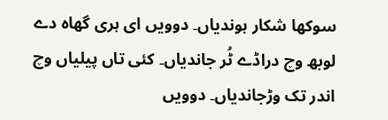سوکھا شکار ہوندیاں۔ دوویں ای ہری گھاہ دے لوبھ وچ دراڈے ٹُر جاندیاں۔ کئی تاں پیلیاں وچ اندر تک وڑجاندیاں۔ دوویں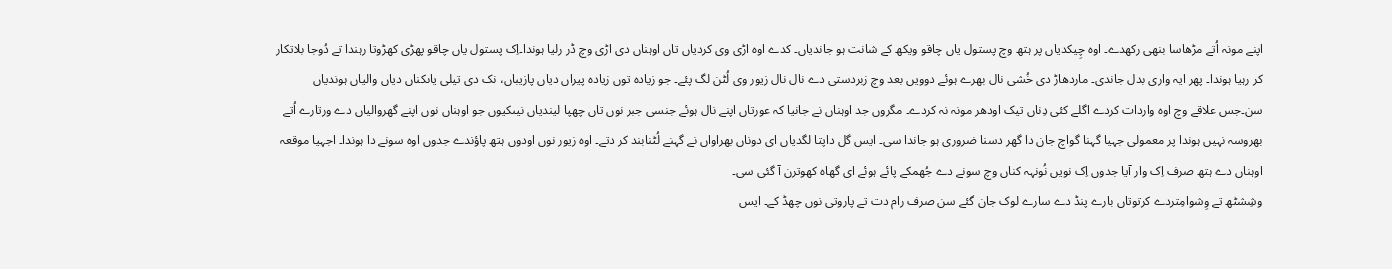اپنے مونہ اُتے مڑھاسا بنھی رکھدے۔ اوہ چِیکدیاں پر ہتھ وچ پستول یاں چاقو ویکھ کے شانت ہو جاندیاں۔ کدے اوہ اڑی وی کردیاں تاں اوہناں دی اڑی وچ ڈر رلیا ہوندا۔اِک پستول یاں چاقو پھڑی کھڑوتا رہندا تے دُوجا بلاتکار کر رہیا ہوندا۔ پھر ایہ واری بدل جاندی۔ ماردھاڑ دی خُشی نال بھرے ہوئے دوویں بعد وچ زبردستی دے نال نال زیور وی لُٹن لگ پئے۔ جو زیادہ توں زیادہ پیراں دیاں پازیباں، نک دی تیلی یاںکناں دیاں والیاں ہوندیاں سن۔جس علاقے وچ اوہ واردات کردے اگلے کئی دِناں تیک اودھر مونہ نہ کردے۔ مگروں جد اوہناں نے جانیا کہ عورتاں اپنے نال ہوئے جنسی جبر نوں تاں چھپا لیندیاں نیںکیوں جو اوہناں نوں اپنے گھروالیاں دے ورتارے اُتے بھروسہ نہیں ہوندا پر معمولی جہیا گہنا گواچ جان دا گھر دسنا ضروری ہو جاندا سی۔ ایس گل داپتا لگدیاں ای دوناں بھراواں نے گہنے لُٹنابند کر دتے۔ اوہ زیور نوں اودوں ہتھ پاؤندے جدوں اوہ سونے دا ہوندا۔ اجہیا موقعہ اوہناں دے ہتھ صرف اِک وار آیا جدوں اِک نویں نُونہہ کناں وچ سونے دے جُھمکے پائے ہوئے ای گھاہ کھوترن آ گئی سی۔
وشِشٹھ تے وِشوامِتردے کرتوتاں بارے پنڈ دے سارے لوک جان گئے سن صرف رام دت تے پاروتی نوں چھڈ کے۔ ایس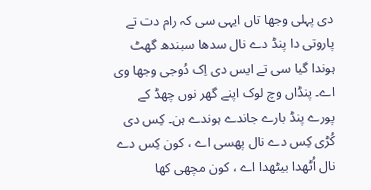دی پہلی وجھا تاں ایہی سی کہ رام دت تے پاروتی دا پنڈ دے نال سدھا سبندھ گھٹ ہوندا گیا سی تے ایس دی اِک دُوجی وجھا وی اے۔ پنڈاں وچ لوک اپنے گھر نوں چھڈ کے پورے پنڈ بارے جاندے ہوندے ہن۔ کِس دی کُڑی کِس دے نال پھسی اے ، کون کِس دے نال اُٹھدا بیٹھدا اے ، کون مچھی کھا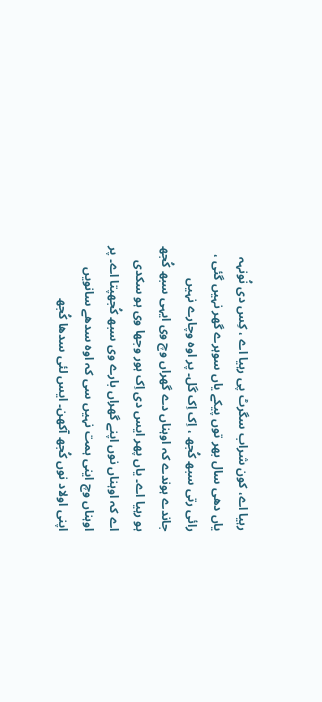رہیا اے، کون شراب سگرٹ پی رہیا اے ، کِس دی نُونہہ یاں دھی سال بھر توں پیکے یاں سوہرے گھر نہیں گئی ، رائی رتی سبھ کُجھ ، اِک اِک گل۔ پر اوہ وچارے نہیں جاندے ہوندے کہ اوہناں دے گھراں وچ وی ایہی سبھ کُجھ ہو رہیا اے۔ یاں پھر ایس دی اِک ہور وجھا وی ہو سکدی اے کہ اوہناں نوں اپنے گھراں بارے وی سبھ کُجھپتا اے۔ پر اوہناں وچ اینی ہمت نہیں سی کہ اوہ سدھے سانویں اپنی اولاد نوں کُجھ آکھن۔ ایس لئی سدھا کُجھ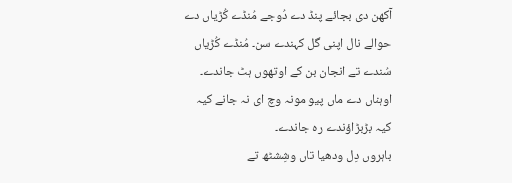آکھن دی بجائے پنڈ دے دُوجے مُنڈے کُڑیاں دے حوالے نال اپنی گل کہندے سن۔ مُنڈے کُڑیاں سُندے تے انجان بن کے اوتھوں ہٹ جاندے۔ اوہناں دے ماں پیو مونہ وچ ای نہ جانے کیہ کیہ بڑبڑاؤندے رہ جاندے۔
باہروں دِل ودھیا تاں وشِشٹھ تے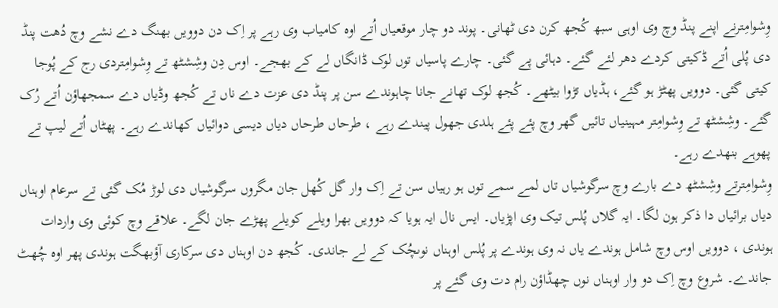وِشوامِترنے اپنے پنڈ وچ وی اوہی سبھ کُجھ کرن دی ٹھانی۔ پوند دو چار موقعیاں اُتے اوہ کامیاب وی رہے پر اِک دن دوویں بھنگ دے نشے وچ دُھت پنڈ دی پُلی اُتے ڈکیتی کردے دھر لئے گئے۔ دہائی پے گئی۔ چارے پاسیاں توں لوک ڈانگاں لے کے بھجے۔ اوس دِن وشِشٹھ تے وِشوامِتردی رج کے پُوجا کیتی گئی۔ دوویں پھٹڑ ہو گئے، ہڈیاں تڑوا بیٹھے۔ کُجھ لوک تھانے جانا چاہوندے سن پر پنڈ دی عزت دے ناں تے کُجھ وڈیاں دے سمجھاؤن اُتے رُک گئے۔ وشِشٹھ تے وِشوامِتر مہینیاں تائیں گھر وچ پئے پئے ہلدی جھول پیندے رہے ، طرحاں طرحاں دیاں دیسی دوائیاں کھاندے رہے۔ پھٹاں اُتے لیپ تے پھوہے بنھدے رہے۔
وِشوامِترتے وشِشٹھ دے بارے وچ سرگوشیاں تاں لمے سمے توں ہو رہیاں سن تے اِک وار گل کُھل جان مگروں سرگوشیاں دی لوڑ مُک گئی تے سرعام اوہناں دیاں برائیاں دا ذکر ہون لگا۔ ایہ گلاں پُلس تیک وی اپڑیاں۔ ایس نال ایہ ہویا کہ دوویں بھرا ویلے کویلے پھڑے جان لگے۔ علاقے وچ کوئی وی واردات ہوندی ، دوویں اوس وچ شامل ہوندے یاں نہ وی ہوندے پر پُلس اوہناں نوںچُک کے لے جاندی۔ کُجھ دن اوہناں دی سرکاری آؤبھگت ہوندی پھر اوہ چُھٹ جاندے۔ شروع وچ اِک دو وار اوہناں نوں چھڈاؤن رام دت وی گئے پر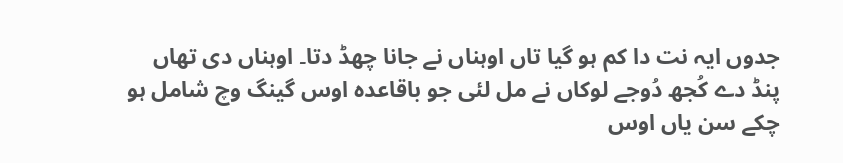جدوں ایہ نت دا کم ہو گیا تاں اوہناں نے جانا چھڈ دتا۔ اوہناں دی تھاں پنڈ دے کُجھ دُوجے لوکاں نے مل لئی جو باقاعدہ اوس گینگ وچ شامل ہو چکے سن یاں اوس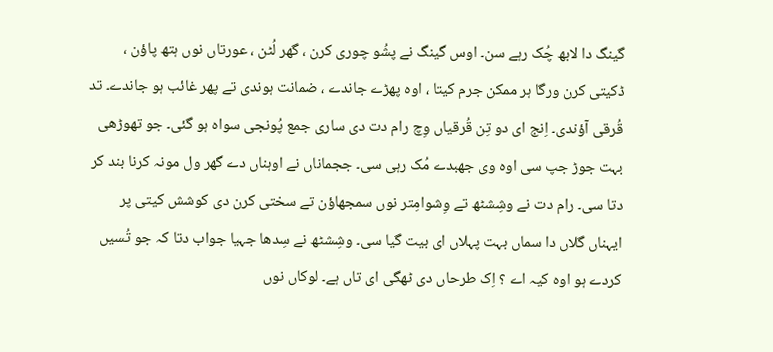گینگ دا لابھ چُک رہے سن۔ اوس گینگ نے پشُو چوری کرن ، گھر لُٹن ، عورتاں نوں ہتھ پاؤن ، ڈکیتی کرن ورگا ہر ممکن جرم کیتا ، اوہ پھڑے جاندے ، ضمانت ہوندی تے پھر غائب ہو جاندے۔ تد قُرقی آؤندی۔ اِنج ای دو تِن قُرقیاں وِچ رام دت دی ساری جمع پُونجی سواہ ہو گئی۔ جو تھوڑھی بہت جوڑ جپ سی اوہ وی جھبدے مُک رہی سی۔ ججماناں نے اوہناں دے گھر ول مونہ کرنا بند کر دتا سی۔ رام دت نے وشِشٹھ تے وِشوامِتر نوں سمجھاؤن تے سختی کرن دی کوشش کیتی پر ایہناں گلاں دا سماں بہت پہلاں ای بیت گیا سی۔ وشِشٹھ نے سِدھا جہیا جواب دتا کہ جو تُسیں کردے ہو اوہ کیہ اے ؟ اِک طرحاں دی ٹھگی ای تاں ہے۔ لوکاں نوں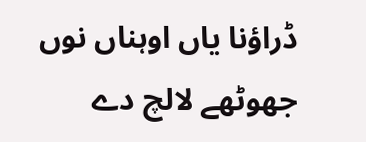ڈراؤنا یاں اوہناں نوں جھوٹھے لالچ دے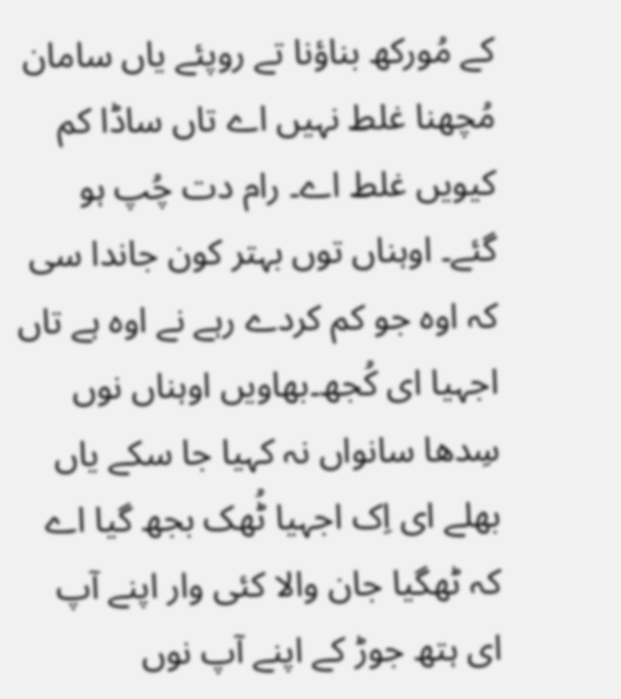کے مُورکھ بناؤنا تے روپئے یاں سامان مُچھنا غلط نہیں اے تاں ساڈا کم کیویں غلط اے۔ رام دت چُپ ہو گئے۔ اوہناں توں بہتر کون جاندا سی کہ اوہ جو کم کردے رہے نے اوہ ہے تاں اجہیا ای کُجھ۔بھاویں اوہناں نوں سِدھا سانواں نہ کہیا جا سکے یاں بھلے ای اِک اجہیا ٹُھک بجھ گیا اے کہ ٹھگیا جان والا کئی وار اپنے آپ ای ہتھ جوڑ کے اپنے آپ نوں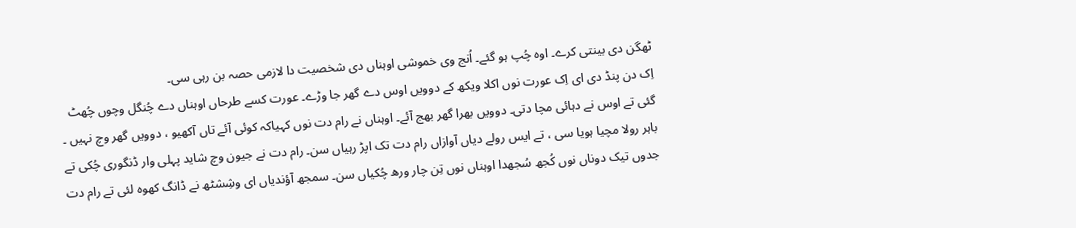ٹھگن دی بینتی کرے۔ اوہ چُپ ہو گئے۔ اُنج وی خموشی اوہناں دی شخصیت دا لازمی حصہ بن رہی سی۔
اِک دن پنڈ دی ای اِک عورت نوں اکلا ویکھ کے دوویں اوس دے گھر جا وڑے۔ عورت کسے طرحاں اوہناں دے چُنگل وچوں چُھٹ گئی تے اوس نے دہائی مچا دتی۔ دوویں بھرا گھر بھج آئے۔ اوہناں نے رام دت نوں کہیاکہ کوئی آئے تاں آکھیو ، دوویں گھر وچ نہیں ۔ باہر رولا مچیا ہویا سی ، تے ایس رولے دیاں آوازاں رام دت تک اپڑ رہیاں سن۔ رام دت نے جیون وچ شاید پہلی وار ڈنگوری چُکی تے جدوں تیک دوناں نوں کُجھ سُجھدا اوہناں نوں تِن چار ورھ چُکیاں سن۔ سمجھ آؤندیاں ای وشِشٹھ نے ڈانگ کھوہ لئی تے رام دت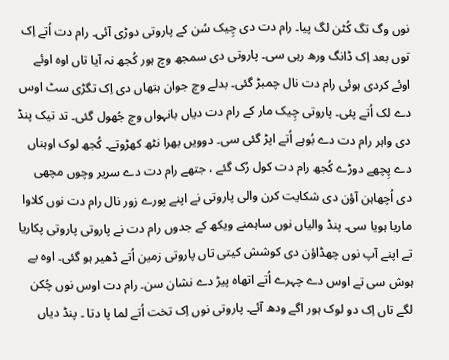نوں وگ تگ کُٹن لگ پیا۔ رام دت دی چِیک سُن کے پاروتی دوڑی آئی۔ رام دت اُتے اِک توں بعد اِک ڈانگ ورھ رہی سی۔ پاروتی دی سمجھ وچ ہور کُجھ نہ آیا تاں اوہ اوئے اوئے کردی ہوئی رام دت نال چمبڑ گئی۔ بدلے وچ جوان ہتھاں دی اِک تگڑی سٹ اوس دے لک اُتے پئی۔ پاروتی چِیک مار کے رام دت دیاں بانہواں وچ جُھول گئی۔ تد تیک پنڈ دی واہر رام دت دے بُوہے اُتے اپڑ گئی سی۔ دوویں بھرا نٹھ کھڑوتے۔ کُجھ لوک اوہناں دے پِچھے دوڑے کُجھ رام دت کول رُک گئے ، جتھے رام دت دے سریر وچوں مچھی دی اُچھاہن آؤن دی شکایت کرن والی پاروتی نے اپنے پورے زور نال رام دت نوں کلاوا ماریا ہویا سی۔ پنڈ والیاں نوں ساہمنے ویکھ کے جدوں رام دت نے پاروتی پاروتی پکاریا تے اپنے آپ نوں چھڈاؤن دی کوشش کیتی تاں پاروتی زمین اُتے ڈھیر ہو گئی۔ اوہ بے ہوش سی تے اوس دے چہرے اُتے اتھاہ پیڑ دے نشان سن۔ رام دت اوس نوں چُکن لگے تاں اِک دو لوک ہور اگے ودھ آئے۔ پاروتی نوں اِک تخت اُتے لما پا دتا ۔ پنڈ دیاں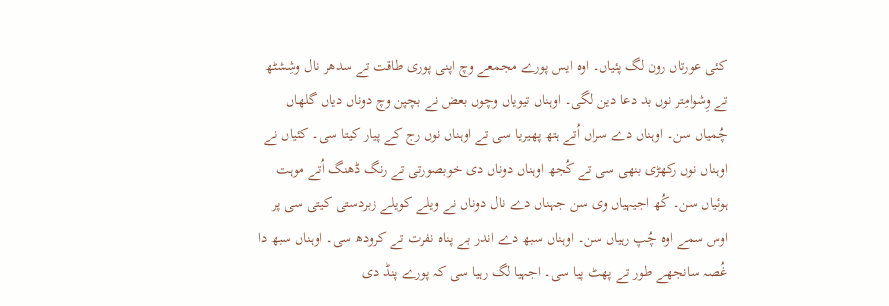کئی عورتاں رون لگ پئیاں۔ اوہ ایس پورے مجمعے وچ اپنی پوری طاقت تے سدھر نال وشِشٹھ تے وِشوامِتر نوں بد دعا دین لگی۔ اوہناں تیویاں وچوں بعض نے بچپن وچ دوناں دیاں گلھاں چُمیاں سن۔ اوہناں دے سراں اُتے ہتھ پھیریا سی تے اوہناں نوں رج کے پیار کیتا سی۔ کئیاں نے اوہناں نوں رکھڑی بنھی سی تے کُجھ اوہناں دوناں دی خوبصورتی تے رنگ ڈھنگ اُتے موہت ہوئیاں سن۔ کُھ اجیہیاں وی سن جہناں دے نال دوناں نے ویلے کویلے زبردستی کیتی سی پر اوس سمے اوہ چُپ رہیاں سن۔ اوہناں سبھ دے اندر بے پناہ نفرت تے کرودھ سی۔ اوہناں سبھ دا غُصہ سانجھے طور تے پھٹ پیا سی۔ اجہیا لگ رہیا سی کہ پورے پنڈ دی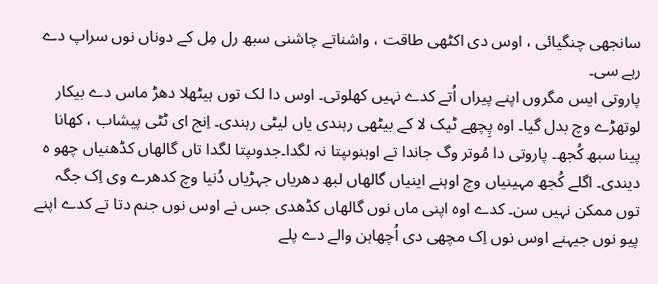سانجھی چنگیائی ، اوس دی اکٹھی طاقت ، واشناتے چاشنی سبھ رل مِل کے دوناں نوں سراپ دے رہے سی۔
پاروتی ایس مگروں اپنے پیراں اُتے کدے نہیں کھلوتی۔ اوس دا لک توں ہیٹھلا دھڑ ماس دے بیکار لوتھڑے وچ بدل گیا۔ اوہ پِچھے ٹیک لا کے بیٹھی رہندی یاں لیٹی رہندی۔ اِنج ای ٹٹی پیشاب ، کھانا پینا سبھ کُجھ۔ پاروتی دا مُوتر وگ جاندا تے اوہنوںپتا نہ لگدا۔جدوںپتا لگدا تاں گالھاں کڈھنیاں چھو ہ دیندی۔ اگلے کُجھ مہینیاں وچ اوہنے اینیاں گالھاں لبھ دھریاں جہڑیاں دُنیا وچ کدھرے وی اِک جگہ توں ممکن نہیں سن۔ کدے اوہ اپنی ماں نوں گالھاں کڈھدی جس نے اوس نوں جنم دتا تے کدے اپنے پیو نوں جیہنے اوس نوں اِک مچھی دی اُچھاہن والے دے پلے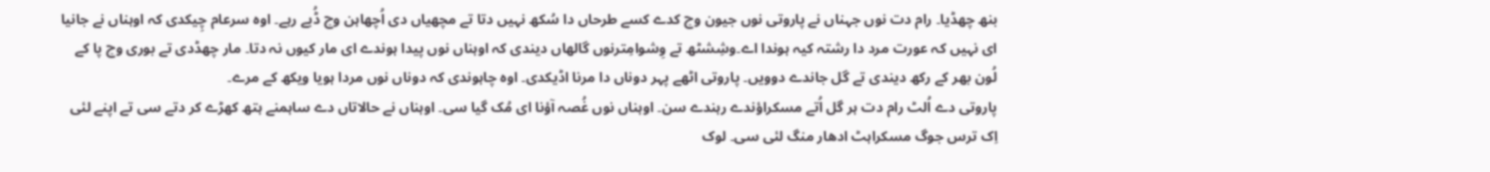بنھ چھڈیا۔ رام دت نوں جہناں نے پاروتی نوں جیون وچ کدے کسے طرحاں دا سُکھ نہیں دتا تے مچھیاں دی اُچھاہن وچ ڈُبے رہے۔ اوہ سرعام چِیکدی کہ اوہناں نے جانیا ای نہیں کہ عورت مرد دا رشتہ کیہ ہوندا اے۔وشِشٹھ تے وِشوامِترنوں گالھاں دیندی کہ اوہناں نوں پیدا ہوندے ای مار کیوں نہ دتا۔ مار چھڈدی تے بوری وچ پا کے لُون بھر کے رکھ دیندی تے گل جاندے دوویں۔ پاروتی اٹھے پہر دوناں دا مرنا اڈیکدی۔ اوہ چاہوندی کہ دوناں نوں مردا ہویا ویکھ کے مرے۔
پاروتی دے اُلٹ رام دت ہر گل اُتے مسکراؤندے رہندے سن۔ اوہناں نوں غُصہ آؤنا ای مُک گیا سی۔ اوہناں نے حالاتاں دے ساہمنے ہتھ کھڑے کر دتے سی تے اپنے لئی اِک ترس جوگ مسکراہٹ ادھار منگ لئی سی۔ لوک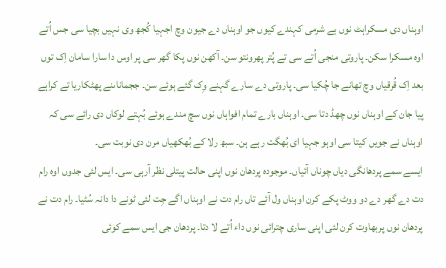اوہناں دی مسکراہٹ نوں بے شرمی کہندے کیوں جو اوہناں دے جیون وچ اجہیا کُجھ وی نہیں بچیا سی جس اُتے اوہ مسکرا سکن۔ پاروتی منجی اُتے سی تے پُتر پھرونتو سن۔ آکھن نوں پکا گھر سی پر اوس دا سارا سامان اِک توں بعد اِک قُرقیاں وچ تھانے جا چُکیا سی۔ پاروتی دے سارے گہنے وِک گئے ہوئے سن۔ ججماناںنے پھٹکاریا تے کراہے پیا جان کے اوہناں نوں چھڈ دتا سی۔ اوہناں بارے تمام افواہاں نوں سچ مندے ہوئے بُہتے لوکاں دی رائے سی کہ اوہناں نے جویں کیتا سی اوہو جہیا ای بُھگت رہے ہن۔ سبھ رلا کے بُھکھیاں مرن دی نوبت سی۔
ایسے سمے پردھانگی دیاں چوناں آئیاں۔ موجودہ پردھان نوں اپنی حالت پیتلی نظر آرہی سی۔ ایس لئی جدوں اوہ رام دت دے گھر دے دو ووٹ پکے کرن اوہناں ول آئے تاں رام دت نے اوہناں اگے جِت لئی ٹونے دا دانہ سُٹیا۔ رام دت نے پردھان نوں پربھاوت کرن لئی اپنی ساری چترائی نوں داء اُتے لا دتا۔ پردھان جی ایس سمے کوئی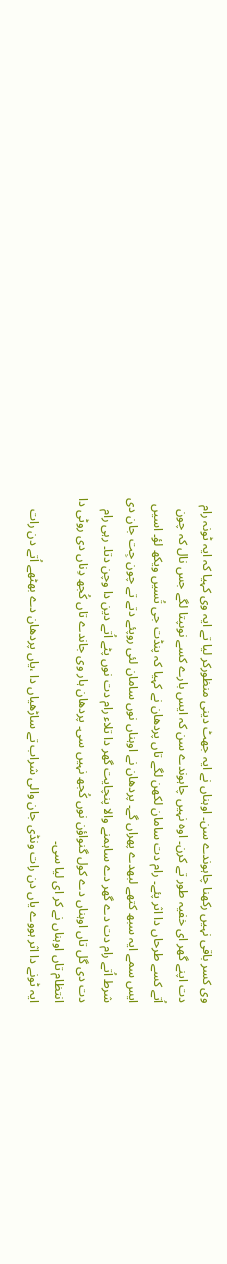وی کسر باقی نہیں رکھنا چاہوندے سن۔ اوہناں نے ایہ جھٹ دینی منظورکر لیا تے ایہ وی کہیا کہ ایہ ٹونہ رام دت اپنے گھر ای خفیہ طور تے کرن۔ اوہ نہیں چاہوندے سن کہ ایس بارے کسے نوںپتا لگے جس نال کہ چون اُتے کسے طرحاں دا اثر پئے۔ رام دت سامان لکھن لگے تاں پردھان نے کہیا کہ پنڈت جی تُسیں ویکھ لؤ۔ اسیں ایس سمے ایہ سبھ کتھے لبھدے پھراں گے۔ پردھان نے اوہناں نوں سامان لئی روپئے دتے تے چون جِت جان دی شرط اُتے رام دت دے گھر دے ساہمنے والا پنچایت گھر دا تلاء رام دت نوں پٹے اُتے دین دا وچن دتا۔ رہی رام دت دی گل تاں اوہناں دے کول گنواؤن نوں کُجھ نہیں سی۔ پردھان ہار وی جاندے تاں کُجھ دِناں دی روٹی دا انتظام تاں اوہناں نے کر ای لیا سی۔
ایہ ٹونے دا اثر ہووے یاں دن رات ونڈی جان والی شراب تے ساڑھیاں دا ،یاں پردھان دے بھٹھے اُتے دن رات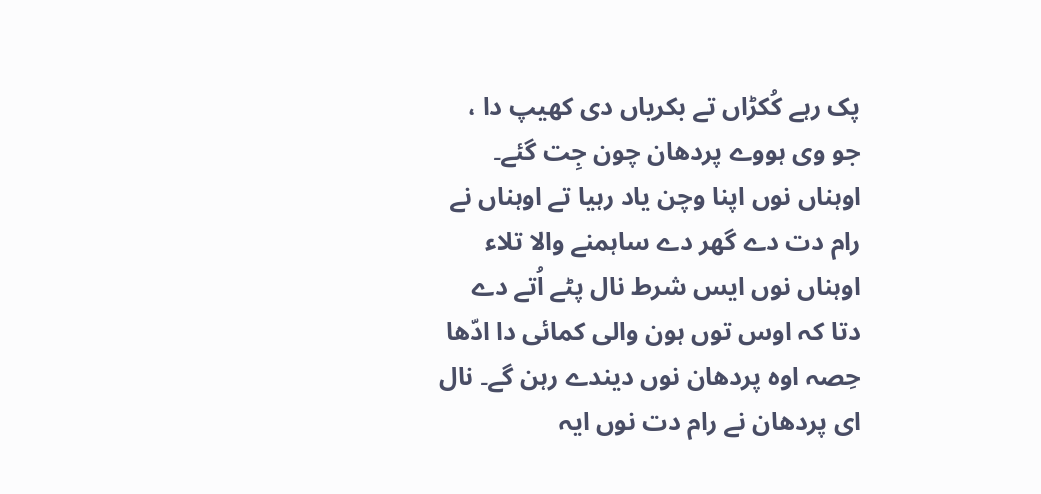پک رہے کُکڑاں تے بکریاں دی کھیپ دا ، جو وی ہووے پردھان چون جِت گئے۔ اوہناں نوں اپنا وچن یاد رہیا تے اوہناں نے رام دت دے گھر دے ساہمنے والا تلاء اوہناں نوں ایس شرط نال پٹے اُتے دے دتا کہ اوس توں ہون والی کمائی دا ادّھا حِصہ اوہ پردھان نوں دیندے رہن گے۔ نال ای پردھان نے رام دت نوں ایہ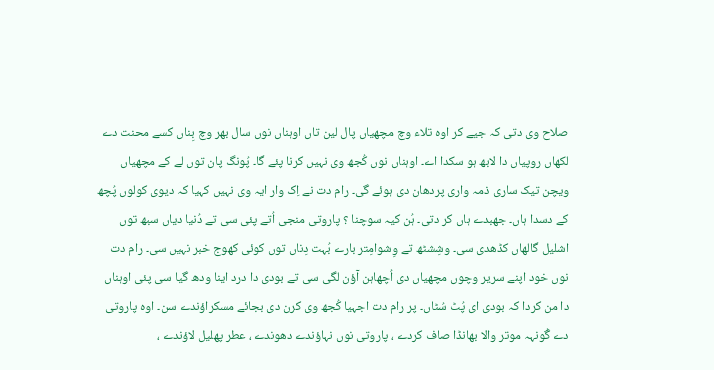صلاح وی دتی کہ جیے کر اوہ تلاء وچ مچھیاں پال لین تاں اوہناں نوں سال بھر وچ بِناں کسے محنت دے لکھاں روپیاں دا لابھ ہو سکدا اے۔ اوہناں نوں کُجھ وی نہیں کرنا پئے گا۔ پُونگ پان توں لے کے مچھیاں ویچن تیک ساری ذمہ واری پردھان دی ہوئے گی۔ رام دت نے اِک وار ایہ وی نہیں کہیا کہ دیوی کولوں پُچھ کے دسدا ہاں۔ جھبدے ہاں کر دتی۔ ہُن کیہ سوچنا ؟ پاروتی منجی اُتے پئی سی تے دُنیا دیاں سبھ توں اشلیل گالھاں کڈھدی سی۔ وشِشٹھ تے وِشوامِتر بارے بُہت دِناں توں کوئی کھوج خبر نہیں سی۔ رام دت نوں خود اپنے سریر وچوں مچھیاں دی اُچھاہن آؤن لگی سی تے بودی دا درد اینا ودھ گیا سی پئی اوہناں دا من کردا کہ بودی ای پُٹ سُٹاں۔ پر رام دت اجہیا کُجھ وی کرن دی بجائے مسکراؤندے سن۔ اوہ پاروتی دے گُونہہ موتر والا بھانڈا صاف کردے ، پاروتی نوں نہاؤندے دھوندے ، عطر پھلیل لاؤندے ،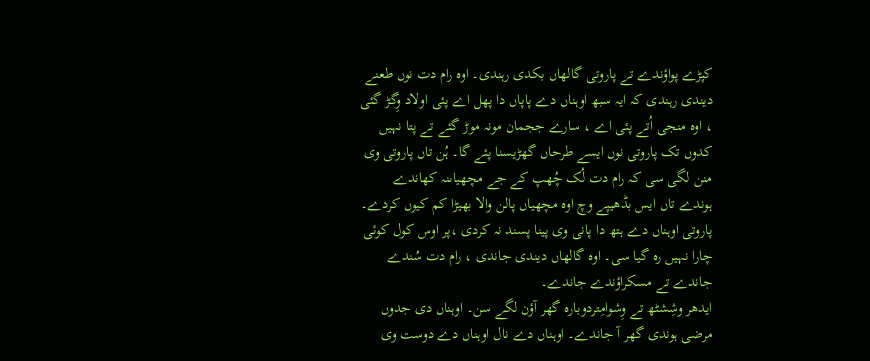کپڑے پواؤندے تے پاروتی گالھاں بکدی رہندی۔ اوہ رام دت نوں طعنے دیندی رہندی کہ ایہ سبھ اوہناں دے پاپاں دا پھل اے پئی اولاد وِگڑ گئی ، اوہ منجی اُتے پئی اے ، سارے ججمان مونہ موڑ گئے تے پتا نہیں کدوں تک پاروتی نوں ایسے طرحاں گھڑیسنا پئے گا۔ ہُن تاں پاروتی وی منن لگی سی کہ رام دت لُک چُھپ کے جے مچھیاںنہ کھاندے ہوندے تاں ایس بڈھیپے وچ اوہ مچھیاں پالن والا بھیڑا کم کیوں کردے۔ پاروتی اوہناں دے ہتھ دا پانی وی پینا پسند نہ کردی ،پر اوس کول کوئی چارا نہیں رہ گیا سی۔ اوہ گالھاں دیندی جاندی ، رام دت سُندے جاندے تے مسکراؤندے جاندے۔
ایدھر وشِشٹھ تے وِشوامِتردوبارہ گھر آؤن لگے سن۔ اوہناں دی جدوں مرضی ہوندی گھر آ جاندے۔ اوہناں دے نال اوہناں دے دوست وی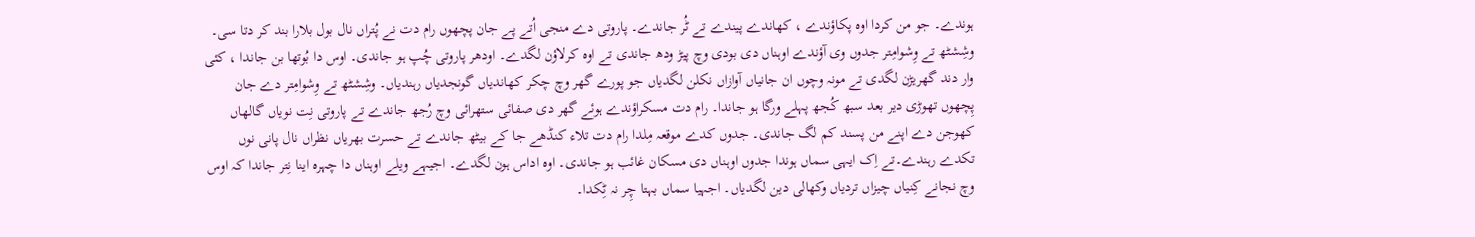ہوندے۔ جو من کردا اوہ پکاؤندے ، کھاندے پیندے تے ٹُر جاندے۔ پاروتی دے منجی اُتے پے جان پچھوں رام دت نے پُتراں نال بول بلارا بند کر دتا سی۔ وشِشٹھ تے وِشوامِتر جدوں وی آؤندے اوہناں دی بودی وچ پیڑ ودھ جاندی تے اوہ کرلاؤن لگدے۔ اودھر پاروتی چُپ ہو جاندی۔ اوس دا بُوتھا بن جاندا ، کئی وار دند گھریڑن لگدی تے مونہ وچوں ان جانیاں آوازاں نکلن لگدیاں جو پورے گھر وچ چکر کھاندیاں گونجدیاں رہندیاں۔ وشِشٹھ تے وِشوامِتر دے جان پِچھوں تھوڑی دیر بعد سبھ کُجھ پہلے ورگا ہو جاندا۔ رام دت مسکراؤندے ہوئے گھر دی صفائی ستھرائی وچ رُجھ جاندے تے پاروتی نِت نویاں گالھاں کھوجن دے اپنے من پسند کم لگ جاندی۔ جدوں کدے موقعہ مِلدا رام دت تلاء کنڈھے جا کے بیٹھ جاندے تے حسرت بھریاں نظراں نال پانی نوں تکدے رہندے۔تے اِک ایہی سماں ہوندا جدوں اوہناں دی مسکان غائب ہو جاندی۔ اوہ اداس ہون لگدے۔ اجیہے ویلے اوہناں دا چہرہ اینا نِتر جاندا کہ اوس وچ نجانے کِنیاں چیزاں تردیاں وکھالی دین لگدیاں۔ اجہیا سماں بہتا چِر نہ ٹِکدا۔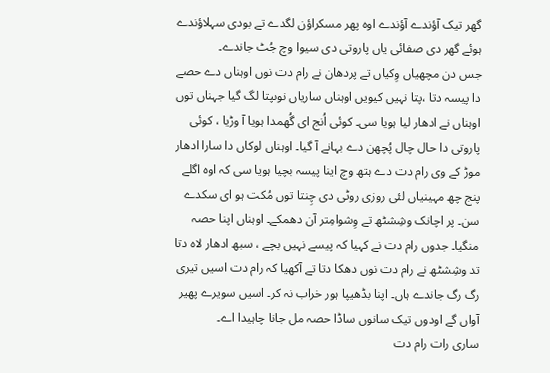گھر تیک آؤندے آؤندے اوہ پھر مسکراؤن لگدے تے بودی سہلاؤندے ہوئے گھر دی صفائی یاں پاروتی دی سیوا وچ جُٹ جاندے۔
جس دن مچھیاں وِکیاں تے پردھان نے رام دت نوں اوہناں دے حصے دا پیسہ دتا ،پتا نہیں کیویں اوہناں ساریاں نوںپتا لگ گیا جہناں توں اوہناں نے ادھار لیا ہویا سی۔ کوئی اُنج ای گُھمدا ہویا آ وڑیا ، کوئی پاروتی دا حال چال پُچھن دے بہانے آ گیا۔ اوہناں لوکاں دا سارا ادھار موڑ کے وی رام دت دے ہتھ وچ اینا پیسہ بچیا ہویا سی کہ اوہ اگلے پنج چھ مہینیاں لئی روزی روٹی دی چِنتا توں مُکت ہو ای سکدے سن۔ پر اچانک وشِشٹھ تے وِشوامِتر آن دھمکے۔ اوہناں اپنا حصہ منگیا۔ جدوں رام دت نے کہیا کہ پیسے نہیں بچے ، سبھ ادھار لاہ دتا تد وشِشٹھ نے رام دت نوں دھکا دتا تے آکھیا کہ رام دت اسیں تیری رگ رگ جاندے ہاں۔ اپنا بڈھیپا ہور خراب نہ کر۔ اسیں سویرے پھیر آواں گے اودوں تیک سانوں ساڈا حصہ مل جانا چاہیدا اے۔
ساری رات رام دت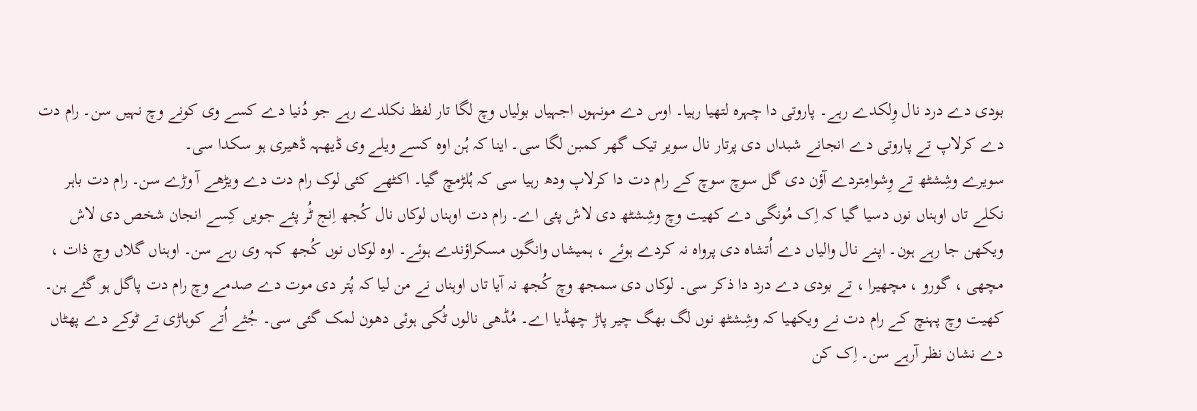بودی دے درد نال وِلکدے رہے۔ پاروتی دا چہرہ لتھیا رہیا۔ اوس دے مونہوں اجہیاں بولیاں وچ لگا تار لفظ نکلدے رہے جو دُنیا دے کسے وی کونے وچ نہیں سن۔ رام دت دے کرلاپ تے پاروتی دے انجانے شبداں دی پرتار نال سویر تیک گھر کمبن لگا سی۔ اینا کہ ہُن اوہ کسے ویلے وی ڈیھہہ ڈھیری ہو سکدا سی۔
سویرے وشِشٹھ تے وِشوامِتردے آؤن دی گل سوچ سوچ کے رام دت دا کرلاپ ودھ رہیا سی کہ ہُلڑمچ گیا۔ اکٹھے کئی لوک رام دت دے ویڑھے آ وڑے سن۔ رام دت باہر نکلے تاں اوہناں نوں دسیا گیا کہ اِک مُونگی دے کھیت وچ وشِشٹھ دی لاش پئی اے۔ رام دت اوہناں لوکاں نال کُجھ اِنج ٹُر پئے جویں کِسے انجان شخص دی لاش ویکھن جا رہے ہون۔ اپنے نال والیاں دے اُتشاہ دی پرواہ نہ کردے ہوئے ، ہمیشاں وانگوں مسکراؤندے ہوئے۔ اوہ لوکاں نوں کُجھ کہہ وی رہے سن۔ اوہناں گلاں وچ ذات ، مچھی ، گورو ، مچھیرا ، تے بودی دے درد دا ذکر سی۔ لوکاں دی سمجھ وچ کُجھ نہ آیا تاں اوہناں نے من لیا کہ پُتر دی موت دے صدمے وچ رام دت پاگل ہو گئے ہن۔ کھیت وچ پہنچ کے رام دت نے ویکھیا کہ وشِشٹھ نوں لگ بھگ چیر پاڑ چھڈیا اے۔ مُڈھی نالوں ٹُکی ہوئی دھون لمک گئی سی۔ جُثے اُتے کوہاڑی تے ٹوکے دے پھٹاں دے نشان نظر آرہے سن۔ اِک کن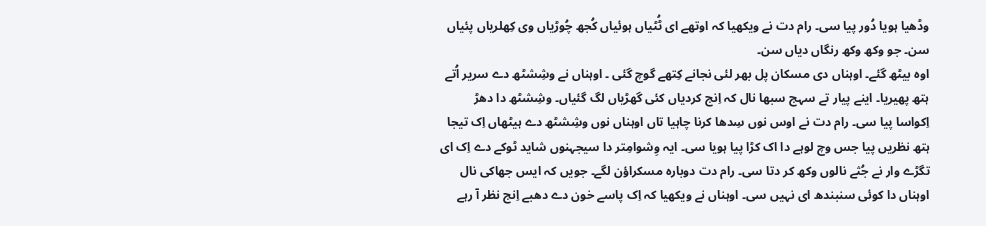وڈھیا ہویا دُور پیا سی۔ رام دت نے ویکھیا کہ اوتھے ای ٹُٹیاں ہوئیاں کُجھ چُوڑیاں وی کِھلریاں پئیاں سن۔ جو وکھ وکھ رنگاں دیاں سن۔
اوہ بیٹھ گئے۔ اوہناں دی مسکان پل بھر لئی نجانے کِتھے گوچ گئی ۔ اوہناں نے وشِشٹھ دے سریر اُتے ہتھ پھیریا۔ اینے پیار تے سہج سبھا نال کہ اِنج کردیاں کئی گھڑیاں لگ گئیاں۔ وشِشٹھ دا دھڑ اِکواسا پیا سی۔ رام دت نے اوس نوں سِدھا کرنا چاہیا تاں اوہناں نوں وشِشٹھ دے ہیٹھاں اِک تیجا ہتھ نظریں پیا جس وچ لوہے دا اک کڑا پیا ہویا سی۔ ایہ وِشوامِتر دا سیجہنوں شاید ٹوکے دے اِک ای تگڑے وار نے جُثے نالوں وکھ کر دتا سی۔ رام دت دوبارہ مسکراؤن لگے۔ جویں کہ ایس جھاکی نال اوہناں دا کوئی سنبندھ ای نہیں سی۔ اوہناں نے ویکھیا کہ اِک پاسے خون دے دھبے اِنج نظر آ رہے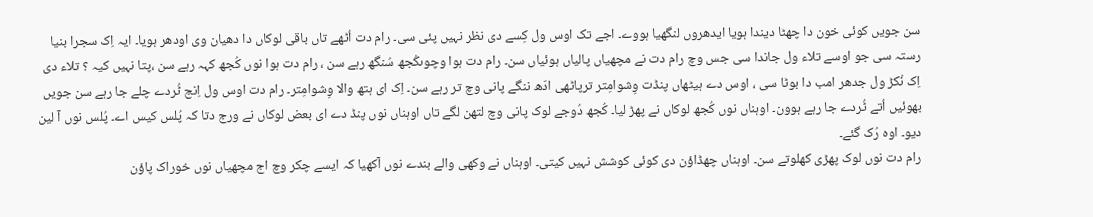سن جویں کوئی خون دا چھٹا دیندا ہویا ایدھروں لنگھیا ہووے۔ اجے تک اوس ول کِسے دی نظر نہیں پئی سی۔ رام دت اُٹھے تاں باقی لوکاں دا دھیان وی اودھر ہویا۔ ایہ اِک سجرا بنیا رستہ سی جو اوسے تلاء ول جاندا سی جس وچ رام دت نے مچھیاں پالیاں ہوئیاں سن۔ رام دت ہوا وچوںکُجھ سُنگھ رہے سن ، رام دت ہوا نوں کُجھ کہہ رہے سن ،پتا نہیں کیہ ؟ تلاء دی اِک نُکڑ ول جدھر امب دا بوٹا سی ، اوس دے ہیٹھاں پنڈت وِشوامِتر ترپاٹھی ادّھ ننگے پانی وچ تر رہے سن۔ اِک ای ہتھ والا وِشوامِتر۔ رام دت اوس ول اِنج ٹُردے چلے جا رہے سن جویں بھوئیں اُتے ٹُردے جا رہے ہوون۔ اوہناں نوں کُجھ لوکاں نے پھڑ لیا۔ کُجھ دُوجے لوک پانی وچ لتھن لگے تاں اوہناں نوں پنڈ دے ای بعض لوکاں نے ورج دتا کہ پُلس کیس اے۔ پُلس نوں آ لین دیو۔ اوہ رُک گئے۔
رام دت نوں لوک پھڑی کھلوتے سن۔ اوہناں چھڈاؤن دی کوئی کوشش نہیں کیتی۔ اوہناں نے وکھی والے بندے نوں آکھیا کہ ایسے چکر وچ اج مچھیاں نوں خوراک پاؤن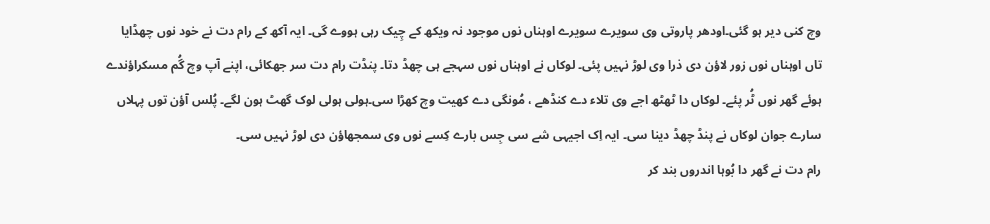وچ کنی دیر ہو گئی۔اودھر پاروتی وی سویرے سویرے اوہناں نوں موجود نہ ویکھ کے چِیک رہی ہووے گی۔ ایہ آکھ کے رام دت نے خود نوں چھڈایا تاں اوہناں نوں زور لاؤن دی ذرا وی لوڑ نہیں پئی۔ لوکاں نے اوہناں نوں سہجے ہی چھڈ دتا۔ پنڈت رام دت سر جھکائی، اپنے آپ وچ گُم مسکراؤندے ہوئے گھر نوں ٹُر پئے۔ لوکاں دا ٹھٹھ اجے وی تلاء دے کنڈھے ، مُونگی دے کھیت وچ کھڑا سی۔ہولی ہولی لوک گھٹ ہون لگے۔ پُلس آؤن توں پہلاں سارے جوان لوکاں نے پنڈ چھڈ دینا سی۔ ایہ اِک اجیہی شے سی جِس بارے کِسے نوں وی سمجھاؤن دی لوڑ نہیں سی۔
رام دت نے گھر دا بُوہا اندروں بند کر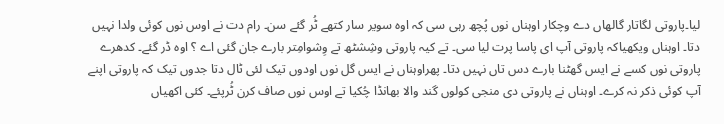لیا۔پاروتی لگاتار گالھاں دے وچکار اوہناں نوں پُچھ رہی سی کہ اوہ سویر سار کتھے ٹُر گئے سن۔ رام دت نے اوس نوں کوئی ولدا نہیں دتا۔ اوہناں ویکھیاکہ پاروتی آپ ای پاسا پرت لیا سی۔ تے کیہ پاروتی وشِشٹھ تے وِشوامِتر بارے جان گئی اے ؟ اوہ ڈر گئے۔ کدھرے پاروتی نوں کسے نے ایس گھٹنا بارے دس تاں نہیں دتا۔ پھراوہناں نے ایس گل نوں اودوں تیک لئی ٹال دتا جدوں تیک کہ پاروتی اپنے آپ کوئی ذکر نہ کرے۔ اوہناں نے پاروتی دی منجی کولوں گند والا بھانڈا چُکیا تے اوس نوں صاف کرن ٹُرپئے۔ کئی اکھیاں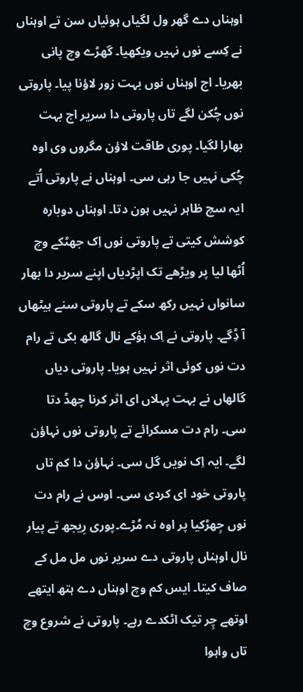اوہناں دے گھر ول لگیاں ہوئیاں سن تے اوہناں نے کِسے نوں نہیں ویکھیا۔ گھڑے وچ پانی بھریا۔ اج اوہناں نوں بہت زور لاؤنا پیا۔ پاروتی نوں چُکن لگے تاں پاروتی دا سریر اج بہت بھارا لگیا۔ پوری طاقت لاؤن مگروں وی اوہ چُکی نہیں جا رہی سی۔ اوہناں نے پاروتی اُتے ایہ سچ ظاہر نہیں ہون دتا۔ اوہناں دوبارہ کوشش کیتی تے پاروتی نوں اِک جھٹکے وچ اُٹھا لیا پر ویڑھے تک اپڑدیاں اپنے سریر دا بھار سانواں نہیں رکھ سکے تے پاروتی سنے ہیٹھاں آ ڈِگے۔ پاروتی نے اِک ہؤکے نال گالھ بکی تے رام دت نوں کوئی اثر نہیں ہویا۔ پاروتی دیاں گالھاں نے بہت پہلاں ای اثر کرنا چھڈ دتا سی۔ رام دت مسکرائے تے پاروتی نوں نہاؤن لگے۔ ایہ اِک نویں گل سی۔ نہاؤن دا کم تاں پاروتی خود ای کردی سی۔ اوس نے رام دت نوں جِھڑکیا پر اوہ نہ مُڑے۔پوری رِیجھ تے پیار نال اوہناں پاروتی دے سریر نوں مل مل کے صاف کیتا۔ ایس کم وچ اوہناں دے ہتھ ایتھے اوتھے چِر تیک اٹکدے رہے۔ پاروتی نے شروع وچ تاں واہوا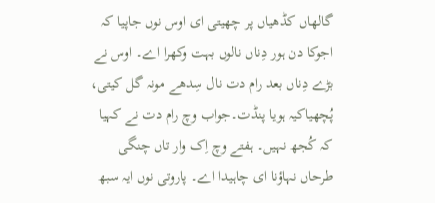گالھاں کڈھیاں پر چھیتی ای اوس نوں جاپیا کہ اجوکا دن ہور دِناں نالوں بہت وکھرا اے۔ اوس نے بڑے دِناں بعد رام دت نال سِدھے مونہ گل کیتی، پُچھیاکیہ ہویا پنڈت۔جواب وچ رام دت نے کہیا کہ کُجھ نہیں۔ ہفتے وچ اِک وار تاں چنگی طرحاں نہاؤنا ای چاہیدا اے۔ پاروتی نوں ایہ سبھ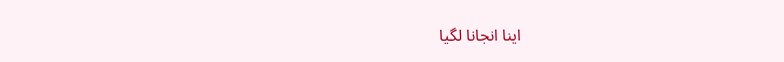اینا انجانا لگیا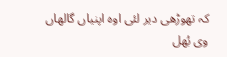کہ تھوڑھی دیر لئی اوہ اپنیاں گالھاں وی بُھل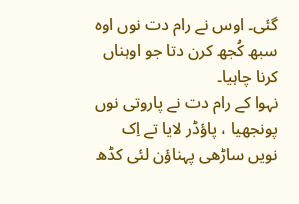گئی۔ اوس نے رام دت نوں اوہ سبھ کُجھ کرن دتا جو اوہناں کرنا چاہیا۔
نہوا کے رام دت نے پاروتی نوں پونجھیا ، پاؤڈر لایا تے اِک نویں ساڑھی پہناؤن لئی کڈھ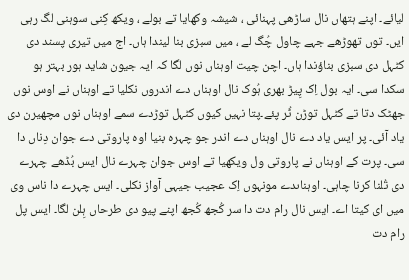لیائے۔ اپنے ہتھاں نال ساڑھی پہنائی ، شیشہ وکھایا تے بولے ، ویکھ کِنی سوہنی لگ رہی ایں۔ توں تھوڑھے جہے چاول چُگ لے ، میں سبزی بنا لیندا ہاں۔ اج میں تیری پسند دی کٹہل دی سبزی بناؤندا ہاں۔ اچن چیت اوہناں نوں لگا کہ ایہ جیون شاید ہور بہتر ہو سکدا سی۔ ایہ بول اِک پِیڑ بھری ہُوک نال اوہناں دے اندروں نکلیا تے اوہناں نے اوس نوں جھٹک دتا تے کٹہل توڑن ٹُر پئے۔پتا نہیں کیوں کٹہل توڑدے سمے اوہناں نوں مچھیرن دی یاد آئی۔ پر ایس یاد دے نال اوہناں دے اندر جو چہرہ بنیا اوہ پاروتی دے جوان دِناں دا سی۔ پرت کے اوہناں نے پاروتی ول ویکھیا تے اوس جوان چہرے نال ایس بُڈھے چہرے دی تُلنا کرنا چاہی۔ اوہناںدے مونہوں اِک عجیب جیہی آواز نکلی۔ ایس چہرے دا ناس وی میں ای کیتا اے۔ ایس نال رام دت دا سر کُجھ کُجھ اپنے پیو دی طرحاں ہِلن لگا۔ ایس پل رام دت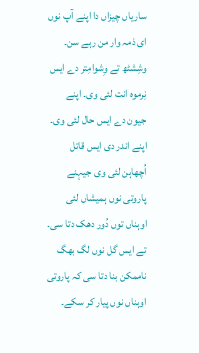ساریاں چیزاں دا اپنے آپ نوں ای ذمہ وار من رہے سن۔ وشِشٹھ تے وِشوامِتر دے ایس نِرموہ انت لئی وی۔ اپنے جیون دے ایس حال لئی وی۔ اپنے اندر دی ایس قاتل اُچھاہن لئی وی جیہنے پاروتی نوں ہمیشاں لئی اوہناں توں دُور دھک دتا سی۔ تے ایس گل نوں لگ بھگ ناممکن بنا دتا سی کہ پاروتی اوہناں نوں پیار کر سکے۔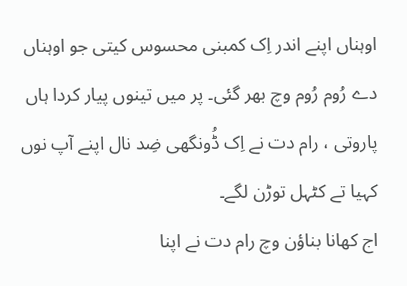اوہناں اپنے اندر اِک کمبنی محسوس کیتی جو اوہناں دے رُوم رُوم وچ بھر گئی۔ پر میں تینوں پیار کردا ہاں پاروتی ، رام دت نے اِک ڈُونگھی ضِد نال اپنے آپ نوں کہیا تے کٹہل توڑن لگے۔
اج کھانا بناؤن وچ رام دت نے اپنا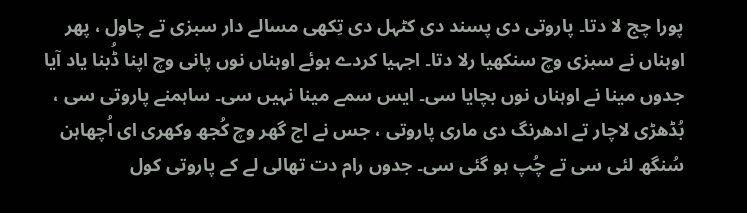پورا چج لا دتا۔ پاروتی دی پسند دی کٹہل دی تِکھی مسالے دار سبزی تے چاول ، پھر اوہناں نے سبزی وچ سنکھیا رلا دتا۔ اجہیا کردے ہوئے اوہناں نوں پانی وچ اپنا ڈُبنا یاد آیا جدوں مینا نے اوہناں نوں بچایا سی۔ ایس سمے مینا نہیں سی۔ ساہمنے پاروتی سی ، بُڈھڑی لاچار تے ادھرنگ دی ماری پاروتی ، جس نے اج گھر وچ کُجھ وکھری ای اُچھاہن سُنگھ لئی سی تے چُپ ہو گئی سی۔ جدوں رام دت تھالی لے کے پاروتی کول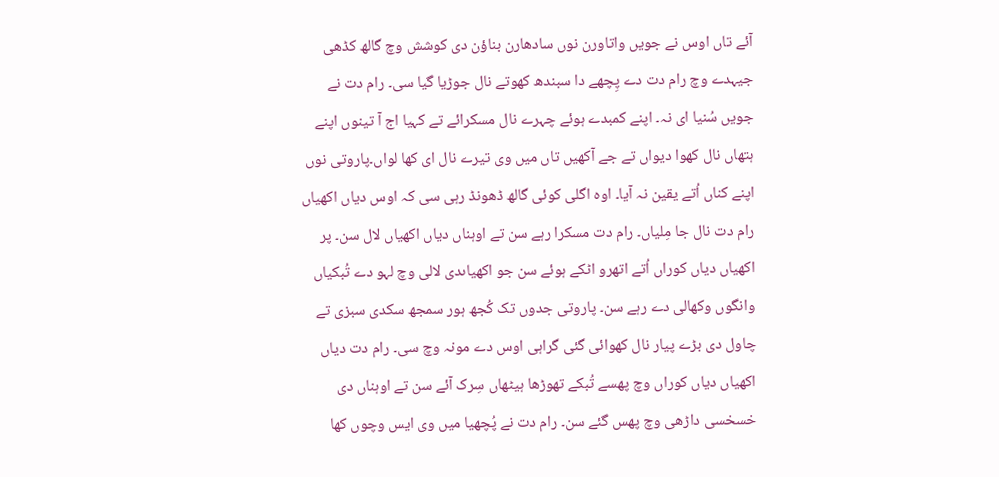آئے تاں اوس نے جویں واتاورن نوں سادھارن بناؤن دی کوشش وچ گالھ کڈھی جیہدے وچ رام دت دے پِچھے دا سبندھ کھوتے نال جوڑیا گیا سی۔ رام دت نے جویں سُنیا ای نہ۔ اپنے کمبدے ہوئے چہرے نال مسکرائے تے کہیا اج آ تینوں اپنے ہتھاں نال کھوا دیواں تے جے آکھیں تاں میں وی تیرے نال ای کھا لواں۔پاروتی نوں اپنے کناں اُتے یقین نہ آیا۔ اوہ اگلی کوئی گالھ ڈھونڈ رہی سی کہ اوس دیاں اکھیاں رام دت نال جا مِلیاں۔ رام دت مسکرا رہے سن تے اوہناں دیاں اکھیاں لال سن۔ پر اکھیاں دیاں کوراں اُتے اتھرو اٹکے ہوئے سن جو اکھیاںدی لالی وچ لہو دے تُبکیاں وانگوں وکھالی دے رہے سن۔ پاروتی جدوں تک کُجھ ہور سمجھ سکدی سبزی تے چاول دی بڑے پیار نال کھوائی گئی گراہی اوس دے مونہ وچ سی۔ رام دت دیاں اکھیاں دیاں کوراں وچ پھسے تُبکے تھوڑھا ہیٹھاں سِرک آئے سن تے اوہناں دی خسخسی داڑھی وچ پھس گئے سن۔ رام دت نے پُچھیا میں وی ایس وچوں کھا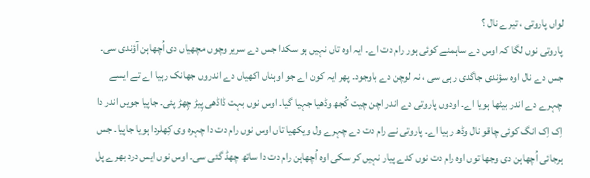لواں پاروتی ، تیرے نال ؟
پاروتی نوں لگا کہ اوس دے ساہمنے کوئی ہور رام دت اے۔ ایہ اوہ تاں نہیں ہو سکدا جس دے سریر وچوں مچھیاں دی اُچھاہن آؤندی سی۔ جس دے نال اوہ سؤندی جاگدی رہی سی ، نہ لوچن دے باوجود۔ پھر ایہ کون اے جو اوہناں اکھیاں دے اندروں جھانک رہیا اے تے ایسے چہرے دے اندر بیٹھا ہویا اے۔ اودوں پاروتی دے اندر اچن چیت کُجھ وڈھیا جہیا گیا۔ اوس نوں بہت ڈاڈھی پِیڑ چِھڑ پئی۔ جاپیا جویں اندر دا اِک اِک انگ کوئی چاقو نال وڈھ رہیا اے۔ پاروتی نے رام دت دے چہرے ول ویکھیا تاں اوس نوں رام دت دا چہرہ وی کِھلردا ہویا جاپیا۔ جس ہرجائی اُچھاہن دی وجھا توں اوہ رام دت نوں کدے پیار نہیں کر سکی اوہ اُچھاہن رام دت دا ساتھ چھڈ گئی سی۔ اوس نوں ایس درد بھرے پل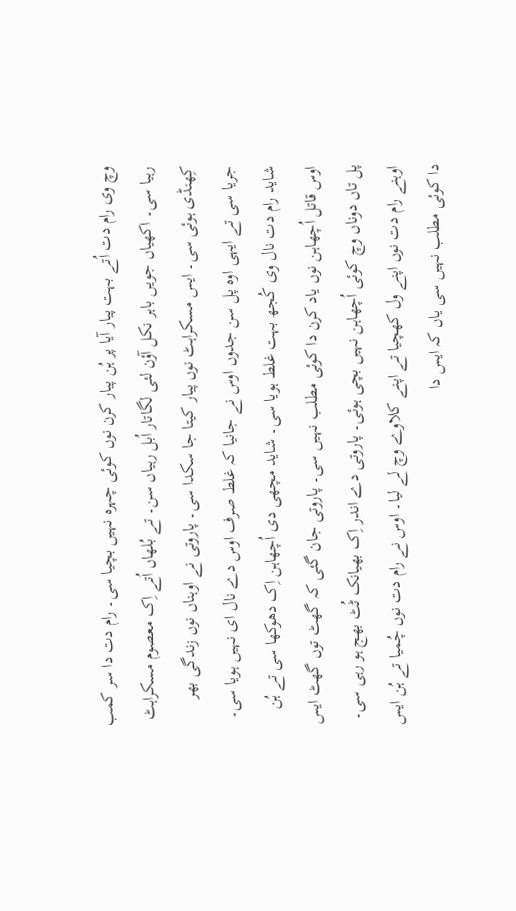وچ وی رام دت اُتے بہت پیار آیا پر ہُن پیار کرن نوں کوئی چہرہ نہیں بچیا سی۔ رام دت دا سر کمب رہیا سی۔ اکھیاں جویں باہر نکل آؤن لئی لگاتار اُبل رہیاں سن۔ تے بُلھاں اُتے اِک معصوم مسکراہٹ کِھنڈی ہوئی سی۔ ایس مسکراہٹ نوں پیار کیتا جا سکدا سی۔ پاروتی نے اوہناں نوں زندگی بھر جریا سی تے ایہی اوہ پل سن جدوں اوس نے جانیا کہ غلط صرف اوس دے نال ای نہیں ہویا سی۔ شاید رام دت نال وی کُجھ بہت غلط ہویا سی۔ شاید مچھی دی اُچھاہن اِک دھوکھا سی تے ہُن اوس قاتل اُچھاہن نوں یاد کرن دا کوئی مطلب نہیں سی۔ پاروتی جان گئی کہ گھٹ توں گھٹ ایس پل تاں دوناں وچ کوئی اُچھاہن نہیں بچی ہوئی۔ پاروتی دے اندر اِک بھیانک ٹُٹ بھج ہو رہی سی۔ اوہنے رام دت نوں اپنے ول کھچیا تے اپنے کلاوے وچ لے لیا۔ اوس نے رام دت نوں چُمیا تے ہُن ایس دا کوئی مطلب نہیں سی یاں کہ ایس دا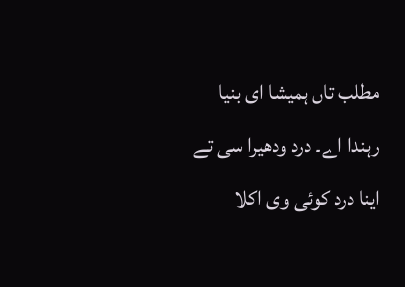مطلب تاں ہمیشا ای بنیا رہندا اے۔ درد ودھیرا سی تے اینا درد کوئی وی اکلا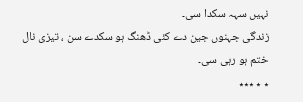نہیں سہہ سکدا سی۔
زندگی جہنوں جین دے کئی ڈھنگ ہو سکدے سن ، تیزی نال ختم ہو رہی سی۔
٭ ٭ ٭٭٭